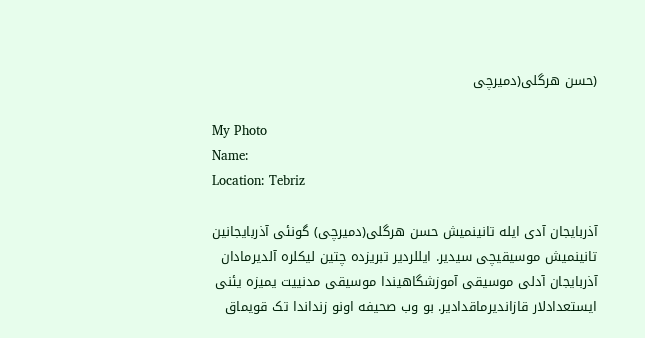(حسن هرگلی(دمیرچی

My Photo
Name:
Location: Tebriz

آذربایجان آدی ایله تانینمیش حسن هرگلی(دمیرچی) گونئی آذربایجانین تانینمیش موسیقیچی سیدیر. ایللردیر تبریزده چتین لیکلره آلدیرمادان آذربایجان آدلی موسیقی آموزشگاهیندا موسیقی مدنییت یمیزه یئنی ایستعدادلار قازاندیرماقدادیر. بو وب صحیفه اونو زنداندا تک قویماق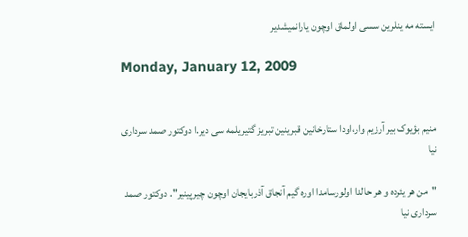ایسته مه ینلرین سسی اولماق اوچون یارانمیشدیر

Monday, January 12, 2009


منیم بؤیوک بیر آرزیم وار،اودا ستارخانین قبرینین تبریز گتیریلمه سی دیر.ا دوکتور صمد سرداری نیا

"من هر یئرده و هر حالدا اولورسامدا اوره گیم آنجاق آذربایجان اوچون چیرپینیر". دوکتور صمد سرداری نیا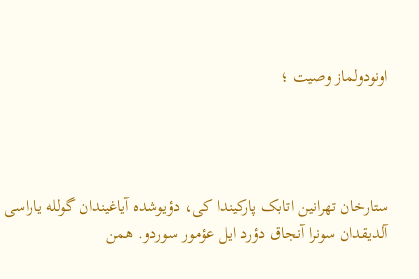اونودولماز وصیت ؛




ستارخان تهرانین اتابک پارکیندا کی، دؤیوشده آیاغیندان گولله یاراسی آلدیقدان سونرا آنجاق دؤرد ایل عؤمور سوردو. همن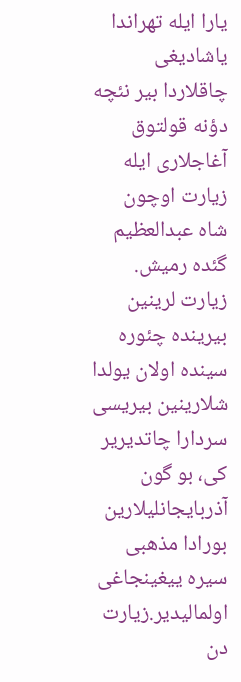یارا ایله تهراندا یاشادیغی چاقلاردا بیر نئچه دؤنه قولتوق آغاجلاری ایله زیارت اوچون شاه عبدالعظیم گئده رمیش. زیارت لرینین بیرینده چئوره سینده اولان یولدا شلارینین بیریسی سردارا چاتدیریر کی، بو گون آذربایجانلیلارین بورادا مذهبی سیره ییغینجاغی اولمالیدیر.زیارت دن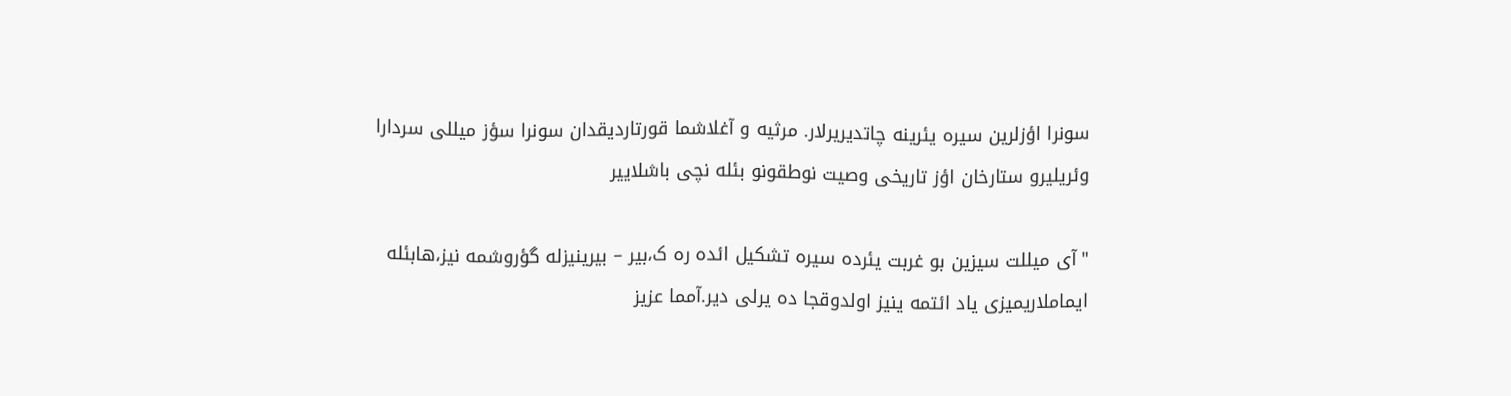سونرا اؤزلرین سیره یئرینه چاتدیریرلار. مرثیه و آغلاشما قورتاردیقدان سونرا سؤز میللی سردارا وئریلیرو ستارخان اؤز تاریخی وصیت نوطقونو بئله نچی باشلاییر

"آی میللت سیزین بو غربت یئرده سیره تشکیل ائده ره ک،بیر – بیرینیزله گؤروشمه نیز،هابئله ایماملاریمیزی یاد ائتمه ینیز اولدوقجا ده یرلی دیر.آمما عزیز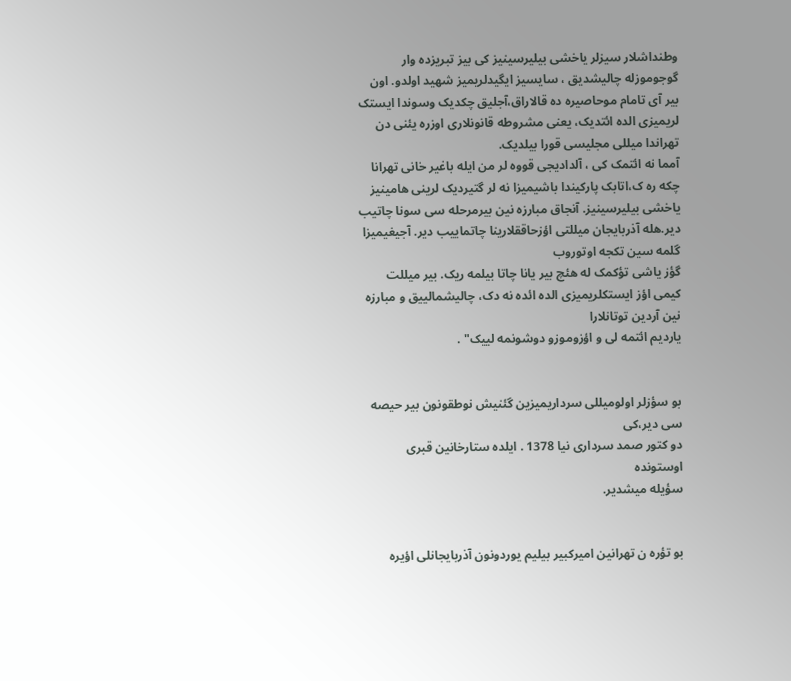وطنداشلار سیزلر یاخشی بیلیرسینیز کی بیز تبریزده وار
گوجوموزله چالیشدیق ، سایسیز ایگیدلریمیز شهید اولدو. اون بیر آی تامام موحاصیره ده قالاراق،آجلیق چکدیک وسوندا ایستک لریمیزی الده ائتدیک، یعنی مشروطه قانونلاری اوزره یئنی دن تهراندا میللی مجلیسی قورا بیلدیک.
آمما نه ائتمک کی ، آلدادیجی قووه لر من ایله باغیر خانی تهرانا چکه ره ک،اتابک پارکیندا باشیمیزا نه لر گتیردیک لرینی هامینیز یاخشی بیلیرسینیز. آنجاق مبارزه نین بیرمرحله سی سونا چاتیب دیر.هله آذربایجان میللتی اؤزحاققلارینا چاتماییب دیر. آجیغیمیزا گلمه سین تکجه اوتوروب
گؤز یاشی تؤکمک له هئچ بیر یانا چاتا بیلمه ریک. بیر میللت کیمی اؤز ایستکلریمیزی الده ائده نه دک، چالیشمالییق و مبارزه نین آردین توتانلارا
یاردیم ائتمه لی و اؤزوموزو دوشونمه لییک" .


بو سؤزلر اولومیللی سرداریمیزین گئنیش نوطقونون بیر حیصه سی دیر،کی
دو کتور صمد سرداری نیا 1378 . ایلده ستارخانین قبری اوستونده
سؤیله میشدیر.


بو تؤره ن تهرانین امیرکبیر بیلیم یوردونون آذربایجانلی اؤیره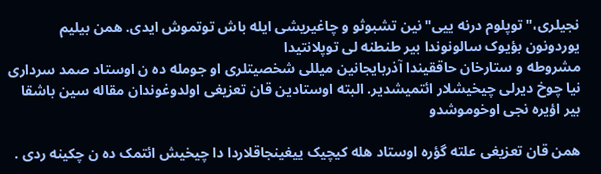نجیلری،"توپلوم درنه ییی"نین تشبوثو و چاغیریشی ایله باش توتموش ایدی. همن بیلیم یوردونون بؤیوک سالونوندا بیر طنطنه لی توپلانتیدا
مشروطه و ستارخان حاققیندا آذربایجانین میللی شخصیتلری او جومله ده ن اوستاد صمد سرداری نیا چوخ دیرلی چیخیشلار ائتمیشدیر. البته اوستادین قان تعزیغی اولدوغوندان مقاله سین باشقا بیر اؤیره نجی اوخوموشدو

همن قان تعزیغی علته گؤره اوستاد هله کیچیک ییغینجاقلاردا دا چیخیش ائتمک ده ن چکینه ردی .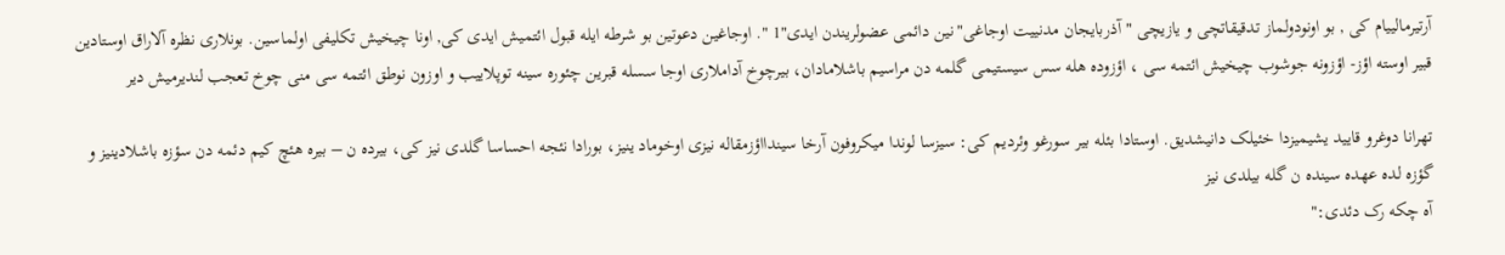آرتیرمالییام کی , بو اونودولماز تدقیقاتچی و یازیچی "آذربایجان مدنییت اوجاغی"نین دائمی عضولریندن ایدی"1 ". اوجاغین دعوتین بو شرطه ایله قبول ائتمیش ایدی کی, اونا چیخیش تکلیفی اولماسین. بونلاری نظره آلاراق اوستادین قبیر اوسته اؤز- اؤزونه جوشوب چیخیش ائتمه سی ، اؤزوده هله سس سیستیمی گلمه دن مراسیم باشلامادان، بیرچوخ آداملاری اوجا سسله قبرین چئوره سینه توپلاییب و اوزون نوطق ائتمه سی منی چوخ تعجب لندیرمیش دیر

تهرانا دوغرو قایید یشیمیزدا خئیلک دانیشدیق. اوستادا بئله بیر سورغو وئردیم کی: سیزسا لوندا میکروفون آرخا سیندااؤزمقاله نیزی اوخوماد ینیز، بورادا نئجه احساسا گلدی نیز کی، بیرده ن – بیره هئچ کیم دئمه دن سؤزه باشلادینیز و گؤزه لده عهده سینده ن گله بیلدی نیز
آه چکه رک دئدی:"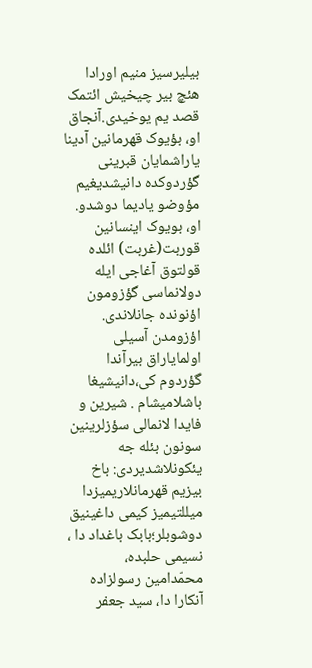بیلیرسیز منیم اورادا هئچ بیر چیخیش ائتمک قصد یم یوخیدی.آنجاق او، بؤیوک قهرمانین آدینا یاراشمایان قبرینی گؤردوکده دانیشدیغیم مؤوضو یادیما دوشدو. او، بویوک اینسانین قوربت(غربت) ائلده قولتوق آغاجی ایله دولانماسی گؤزومون اؤنونده جانلاندی. اؤزومدن آسیلی اولمایاراق بیرآندا گؤردوم کی،دانیشیغا باشلامیشام . شیرین و فایدا لانمالی سؤزلرینین سونون بئله جه یئکونلاشدیردی: باخ بیزیم قهرمانلاریمیزدا
میللتیمیز کیمی داغینیق دوشوبلر؛بابک باغداد دا ، نسیمی حلبده، محمّدامین رسولزاده آنکارا دا، سید جعفر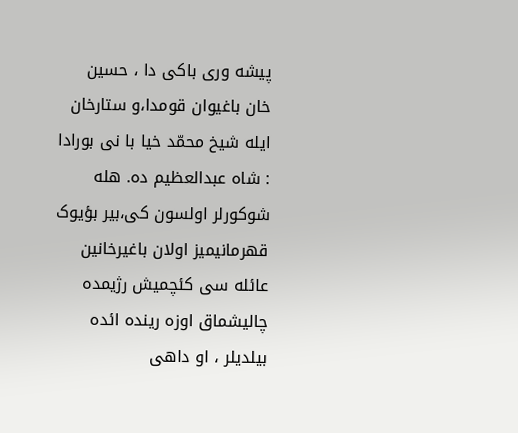پیشه وری باکی دا ، حسین خان باغیوان قومدا،و ستارخان ایله شیخ محمّد خیا با نی بورادا : شاه عبدالعظیم ده. هله شوکورلر اولسون کی،بیر بؤیوک قهرمانیمیز اولان باغیرخانین عائله سی کئچمیش رژیمده چالیشماق اوزه رینده ائده بیلدیلر ، او داهی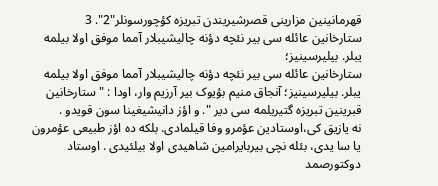قهرمانینین مزارینی قصرشیریندن تبریزه کؤچورسونلر"2". 3
ستارخانین عائله سی بیر نئچه دؤنه چالیشیبلار آمما موفق اولا بیلمه یبلر. بیلیرسینیز؛
ستارخانین عائله سی بیر نئچه دؤنه چالیشیبلار آمما موفق اولا بیلمه یبلر. بیلیرسینیز؛ آنجاق منیم بؤیوک بیر آرزیم وار، اودا : "ستارخانین قبرینین تبریزه گتیریلمه سی دیر ". و اؤز دانیشیغینا سون قویدو .
نه یازیق کی،اوستادین عؤمرو وفا قیلمادی. بلکه ده اؤز طبیعی عؤمرون یا سا یدی، بئله نچی بیربایرامین شاهیدی اولا بیلئیدی . اوستاد دوکتورصمد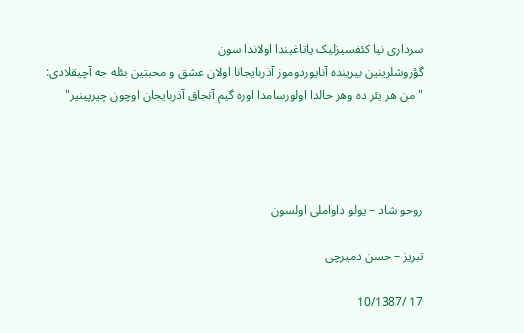سرداری نیا کئفسیزلیک یاتاغیندا اولاندا سون
گؤروشلرینین بیرینده آنایوردوموز آذربایجانا اولان عشق و محبتین بئله جه آچیقلادی:
" من هر یئر ده وهر حالدا اولورسامدا اوره گیم آنجاق آذربایجان اوچون چیرپینیر"




روحو شاد – یولو داواملی اولسون

تبریز – حسن دمیرچی

17 /10/1387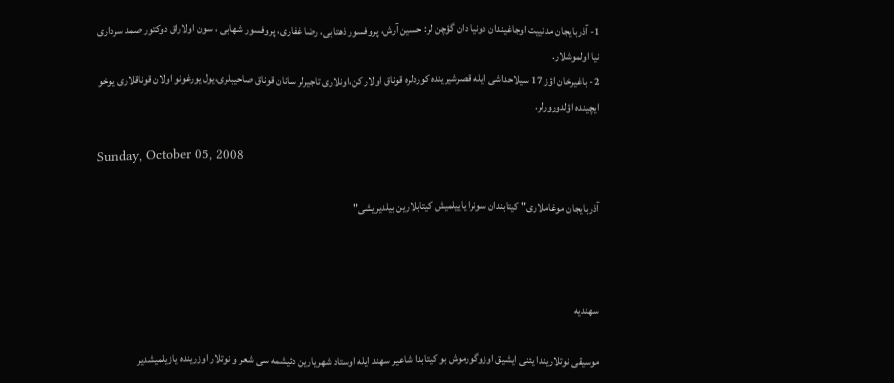1- آذربایجان مدنییت اوجاغیندان دونیا دان گؤچن لر: حسین آرش، پروفسور ذهتابی، رضا غفاری، پروفسور شهابی ، سون اولاراق دوکتور صمد سرداری نیا اولموشلار.
2- باغیرخان اؤز 17 سیلاحداشی ایله قصرشیرینده کوردلره قوناق اولار کن،اونلاری تاجیرلر سانان قوناق صاحیبلری،یول یورغونو اولان قوناقلاری یوخو ایچینده اؤلدورورلر.

Sunday, October 05, 2008

آذربایجان موغاملاری" کیتابندان سونرا یاییلمیش کیتابلارین بیلدیریشی"



سهندیه

موسیقی نوتلاریندا یئنی ایشیق اوزوگورموش بو کیتابدا شاعیر سهند ایله اوستاد شهریارین دئیشمه سی شعر و نوتلار اوزرینده یازیلمیشدیر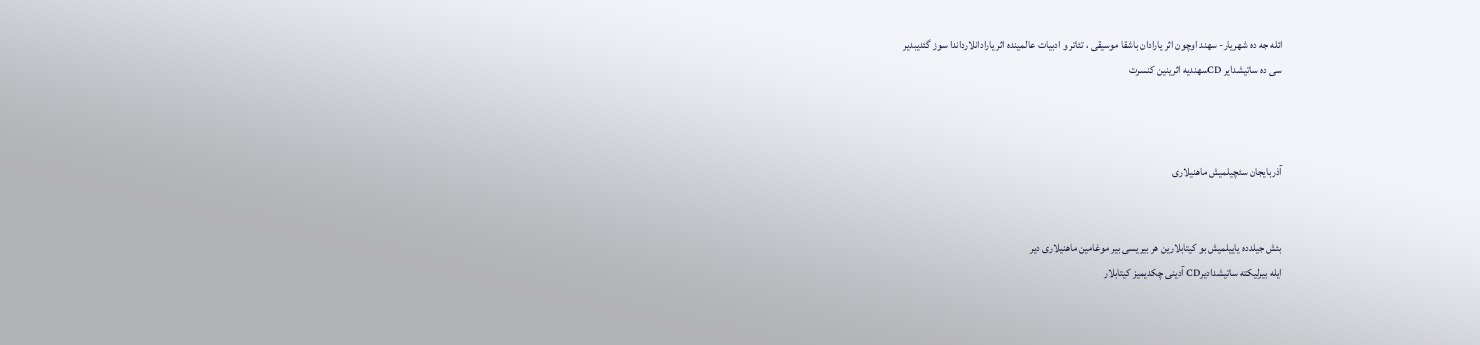ائله جه ده شهریار- سهند اوچون اثر یارادان باشقا موسیقی ، تئاتر و ادبیات عالمینده اثر یارادانلارداندا سوز گئدیبدیر
سی ده ساتیشدایر CDسهندیه اثرینین کنسرت



آذربایجان سئچیلمیش ماهنیلاری


بئش جیلدده یاییلمیش بو کیتابلارین هر بیریسی بیر موغامین ماهنیلاری دیر
ایله بیرلیکته ساتیشدادیرCD آدینی چکدیمیز کیتابلار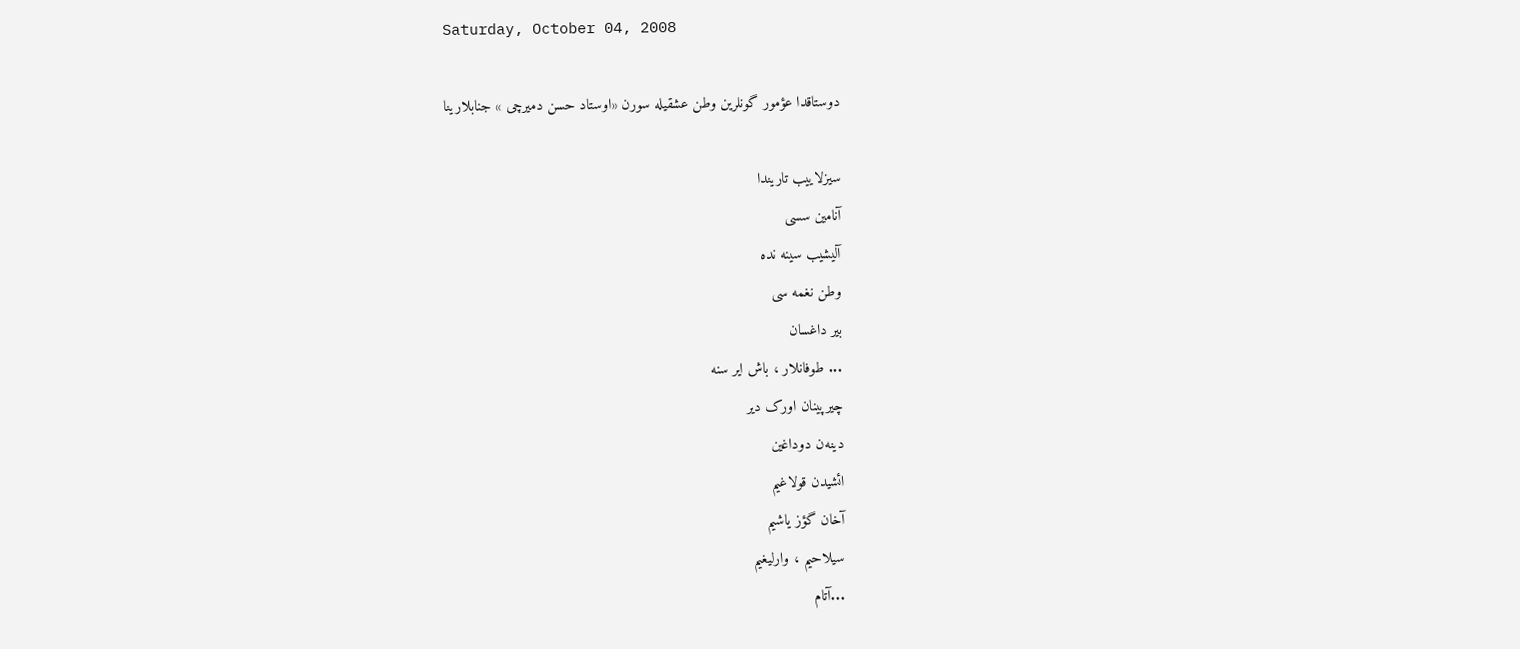Saturday, October 04, 2008

دوستاقدا عؤمور گونلرین وطن عشقیله سورن «اوستاد حسن دمیرچی » جنابلارینا

سیزلاییب تاریندا
آنامین سسی
آلیشیب سینه نده
وطن نغمه سی
بیر داغسان
... طوفانلار ، باش ایر سنه
چیرپینان اورک دیر
دینه‌ن دوداغین
ائشیدن قولاغیم
آخان گؤز یاشیم
سیلاحیم ، وارلیغیم
...آتام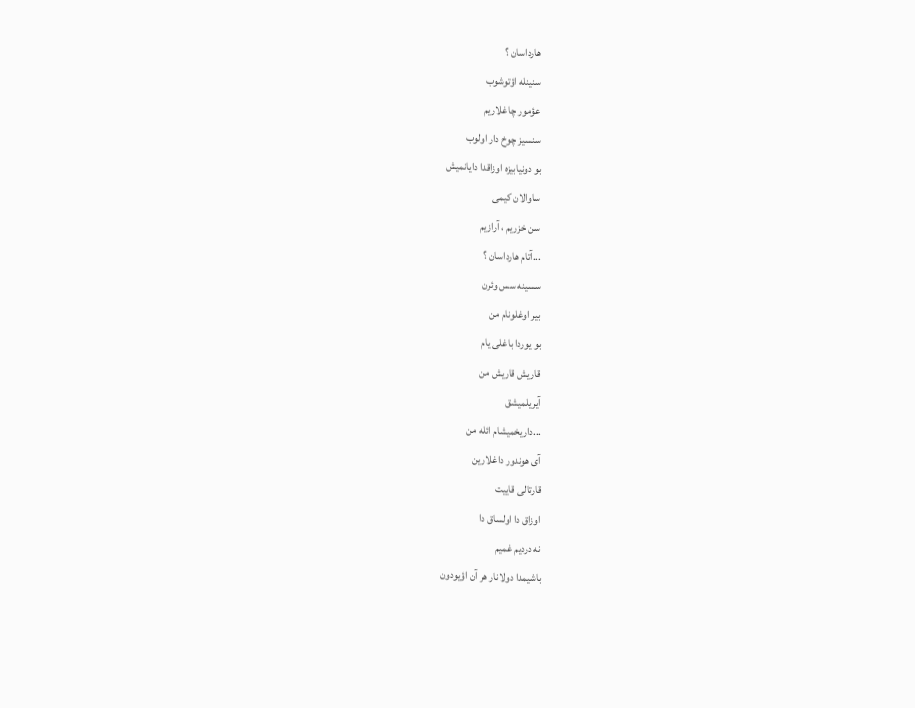هارداسان ؟
سنینله اؤتوشوب
عؤمور چاغلاریم
سنسیز چوخ دار اولوب
بو دونیابیزه اوزاقدا دایانمیش
ساوالان کیمی
سن خزریم ، آرازیم
...آتام هارداسان ؟
سسینه سس وئرن
بیر اوغلونام من
بو یوردا باغلی یام
قاریش قاریش من
آیریلمیشق
...داریخمیشام ائله من
آی هوندور داغلارین
قارتالی قاییت
اوزاق دا اولساق دا
نه دردیم غمیم
باشیمدا دولانار هر آن اؤیودون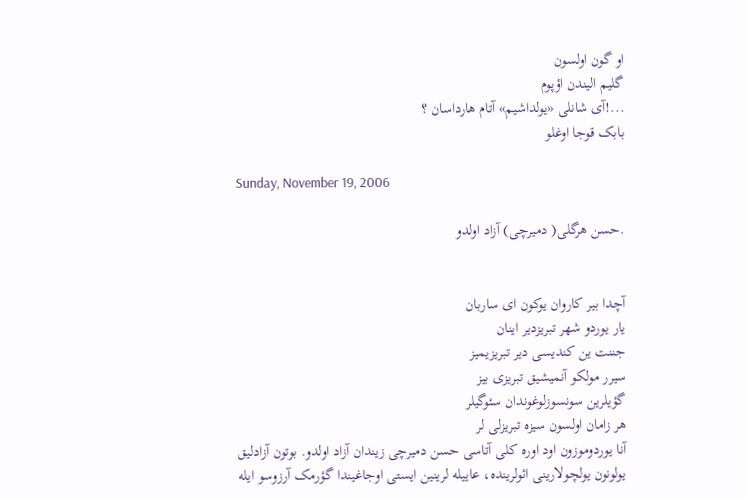او گون اولسون
گلیم الیندن اؤپوم
...!آی شانلی «یولداشیم» آتام هارداسان ؟
بابک قوجا اوغلو

Sunday, November 19, 2006

.حسن هرگلی( دمیرچی) آزاد اولدو


آچدا بیر کاروان یوکون ای ساربان
یار یوردو شهر تبریزدیر اینان
جننت ین کندیسی دیر تبریزیمیز
سیرر مولکو آنمیشیق تبریزی بیز
گؤیلرین سونسوزلوغوندان سئوگیلر
هر زامان اولسون سیزه تبریزلی لر
آنا یوردوموزون اود اوره کلی آتاسی حسن دمیرچی زیندان آزاد اولدو. بوتون آزادلیق یولونون یولچولارینی ائولرینده، عاییله لرینین ایستی اوجاغیندا گؤرمک آرزوسو ایله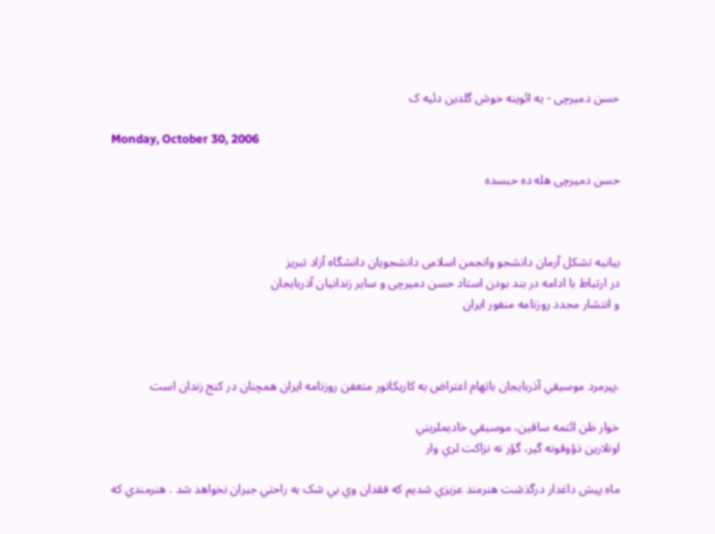حسن دمیرچی - یه ائوینه خوش گلدین دئیه ک

Monday, October 30, 2006

حسن دمیرچی هله ده حبسده



بيانيه تشکل آرمان دانشجو وانجمن اسلامی دانشجويان دانشگاه آزاد تبريز
در ارتباط با ادامه در بند بودن استاد حسن دميرچی و ساير زندانيان آذربايجان
و انتشار مجدد روزنامه منفور ايران



.پيرمرد موسيقي آذربايجان باتهام اعتراض به کاريکاتور متعفن روزنامه ايران همچنان در کنج زندان است

خوار ظن ائتمه ساقين، موسيقي خاديملريني
اونلارين ذؤوقونه گير، گؤر نه نزاکت لري وار

ماه پيش داغدار درگذشت هنرمند عزيزي شديم که فقدان وي بي شک به راحتي جبران نخواهد شد . هنرمندي که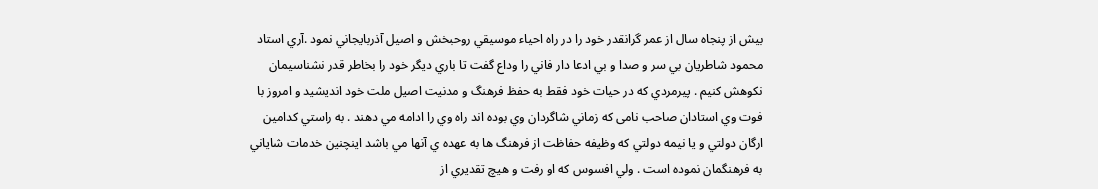بيش از پنجاه سال از عمر گرانقدر خود را در راه احياء موسيقي روحبخش و اصيل آذربايجاني نمود .آري استاد محمود شاطريان بي سر و صدا و بي ادعا دار فاني را وداع گفت تا باري ديگر خود را بخاطر قدر نشناسيمان نکوهش کنيم . پيرمردي که در حيات خود فقط به حفظ فرهنگ و مدنيت اصيل ملت خود انديشيد و امروز با فوت وي استادان صاحب نامی که زماني شاگردان وي بوده اند راه وي را ادامه مي دهند . به راستي کدامين ارگان دولتي و يا نيمه دولتي که وظيفه حفاظت از فرهنگ ها به عهده ي آنها مي باشد اينچنين خدمات شاياني به فرهنگمان نموده است . ولي افسوس که او رفت و هيچ تقديري از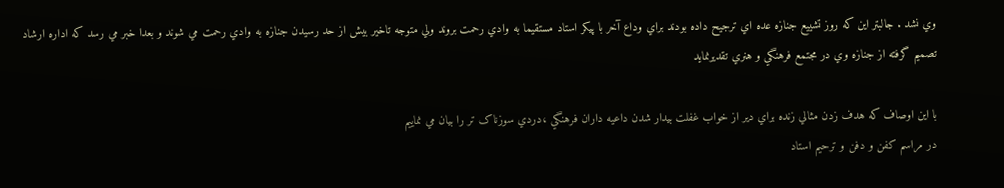وي نشد . جالبتر اين که روز تشييع جنازه عده اي ترجيح داده بودند براي وداع آخر با پيکر استاد مستقيما به وادي رحمت بروند ولي متوجه تاخير بيش از حد رسيدن جنازه به وادي رحمت مي شوند و بعدا خبر مي رسد که اداره ارشاد تصميم گرفته از جنازه وي در مجتمع فرهنگي و هنري تقديرنمايد

با اين اوصاف که هدف زدن مثالي زنده براي دير از خواب غفلت بيدار شدن داعيه داران فرهنگي ،دردي سوزناک تر را بيان مي نماييم
در مراسم کفن و دفن و ترحيم استاد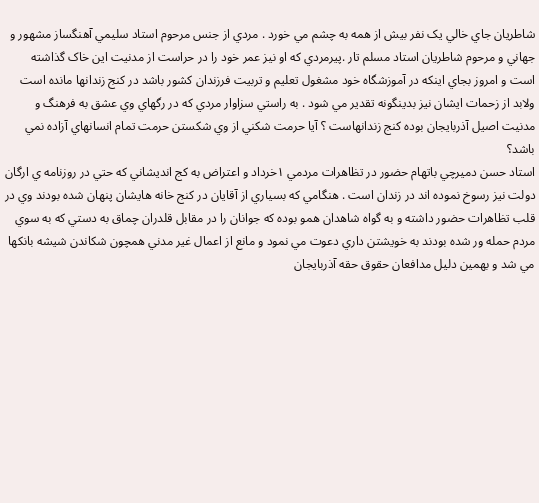شاطريان جاي خالي يک نفر بيش از همه به چشم مي خورد . مردي از جنس مرحوم استاد سليمي آهنگساز مشهور و جهاني و مرحوم شاطريان استاد مسلم تار .پيرمردي که او نيز عمر خود را در حراست از مدنيت اين خاک گذاشته است و امروز بجاي اينکه در آموزشگاه خود مشغول تعليم و تربيت فرزندان کشور باشد در کنج زندانها مانده است ولابد از زحمات ايشان نيز بدينگونه تقدير مي شود . به راستي سزاوار مردي که در رگهاي وي عشق به فرهنگ و مدنيت اصيل آذربايجان بوده کنج زندانهاست ؟ آيا حرمت شکني از وي شکستن حرمت تمام انسانهاي آزاده نمي باشد؟
استاد حسن دميرچي باتهام حضور در تظاهرات مردمي ۱خرداد و اعتراض به کج انديشاني که حتي در روزنامه ي ارگان دولت نيز رسوخ نموده اند در زندان است . هنگامي که بسياري از آقايان در کنج خانه هايشان پنهان شده بودند وي در قلب تظاهرات حضور داشته و به گواه شاهدان همو بوده که جوانان را در مقابل قلدران چماق به دستي که به سوي مردم حمله ور شده بودند به خويشتن داري دعوت مي نمود و مانع از اعمال غير مدني همچون شکاندن شيشه بانکها مي شد و بهمين دليل مدافعان حقوق حقه آذربايجان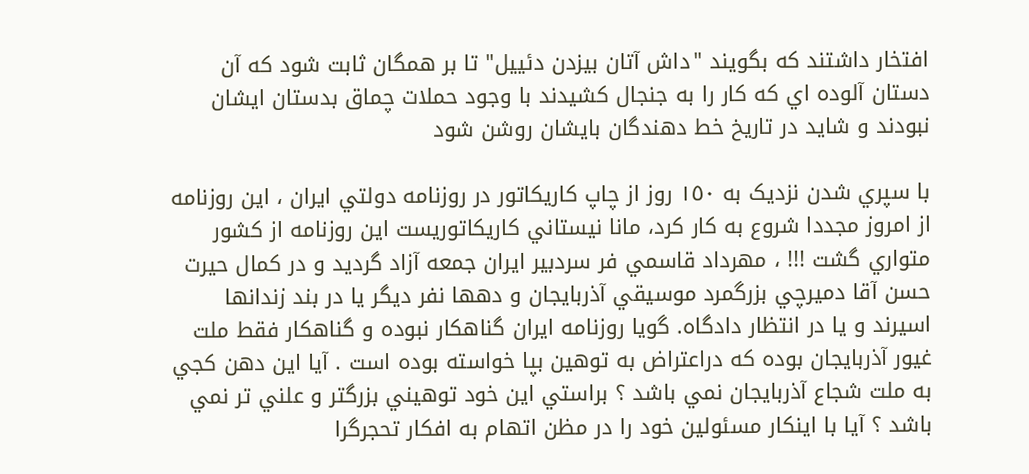افتخار داشتند که بگويند "داش آتان بيزدن دئييل" تا بر همگان ثابت شود که آن دستان آلوده اي که کار را به جنجال کشيدند با وجود حملات چماق بدستان ايشان نبودند و شايد در تاريخ خط دهندگان بايشان روشن شود

با سپري شدن نزديک به ١٥۰ روز از چاپ کاريکاتور در روزنامه دولتي ايران ، اين روزنامه از امروز مجددا شروع به کار کرد، مانا نيستاني کاريکاتوريست اين روزنامه از کشور متواري گشت !!! ، مهرداد قاسمي فر سردبير ايران جمعه آزاد گرديد و در کمال حيرت حسن آقا دميرچي بزرگمرد موسيقي آذربايجان و دهها نفر ديگر يا در بند زندانها اسيرند و يا در انتظار دادگاه. گويا روزنامه ايران گناهکار نبوده و گناهکار فقط ملت غيور آذربايجان بوده که دراعتراض به توهين بپا خواسته بوده است . آيا اين دهن کجي به ملت شجاع آذربايجان نمي باشد ؟ براستي اين خود توهيني بزرگتر و علني تر نمي باشد ؟ آيا با اينکار مسئولين خود را در مظن اتهام به افکار تحجرگرا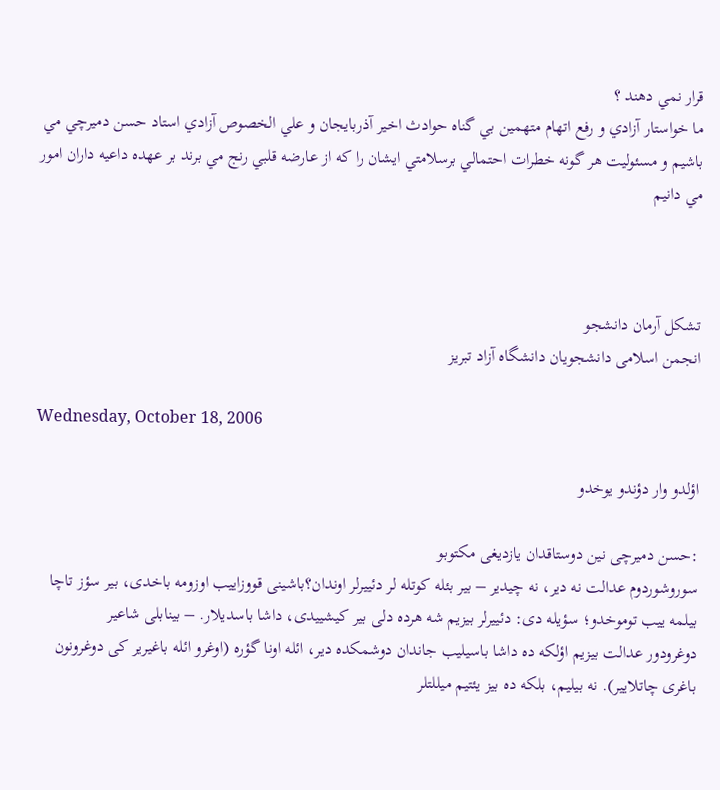قرار نمي دهند ؟
ما خواستار آزادي و رفع اتهام متهمين بي گناه حوادث اخير آذربايجان و علي الخصوص آزادي استاد حسن دميرچي مي باشيم و مسئوليت هر گونه خطرات احتمالي برسلامتي ايشان را که از عارضه قلبي رنج مي برند بر عهده داعيه داران امور مي دانيم



تشکل آرمان دانشجو
انجمن اسلامی دانشجويان دانشگاه آزاد تبريز

Wednesday, October 18, 2006

اؤلدو وار دؤندو یوخدو

:حسن دمیرچی نین دوستاقدان یازدیغی مکتوبو
سوروشوردوم عدالت نه دیر، نه چیدیر – بیر بئله کوتله لر دئییرلر اوندان؟باشینی قووزاییب اوزومه باخدی، بیر سؤز تاچا بیلمه ییب توموخدو؛ سؤیله دی: دئییرلر بیزیم شه هرده دلی بیر کیشییدی، داشا باسدیلار. – بینابلی شاعیر
دوغرودور عدالت بیزیم اؤلکه ده داشا باسیلیب جاندان دوشمکده دیر، ائله اونا گؤره (اوغرو ائله باغیریر کی دوغرونون باغری چاتلاییر). نه بیلیم، بلکه ده بیز یئتیم میللتلر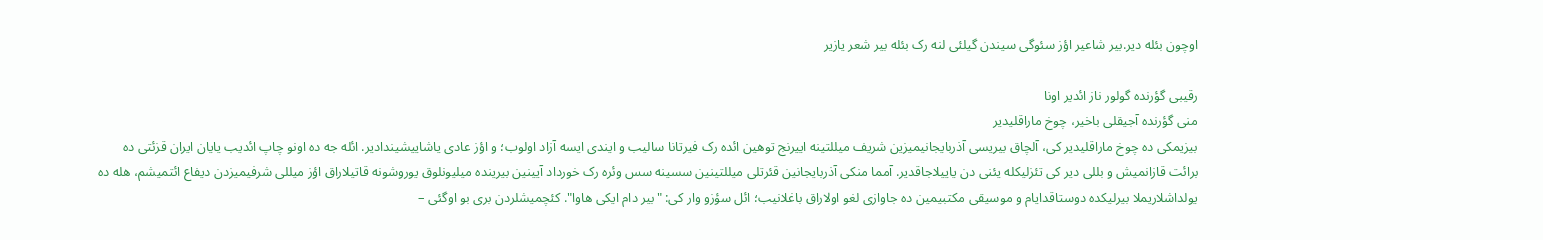اوچون بئله دیر.بیر شاعیر اؤز سئوگی سیندن گیلئی لنه رک بئله بیر شعر یازیر

رقیبی گؤرنده گولور ناز ائدیر اونا
منی گؤرنده آجیقلی باخیر، چوخ ماراقلیدیر
بیزیمکی ده چوخ ماراقلیدیر کی، آلچاق بیریسی آذربایجانیمیزین شریف میللتینه اییرنج توهین ائده رک فیرتانا سالیب و ایندی ایسه آزاد اولوب؛ و اؤز عادی یاشاییشیندادیر. ائله جه ده اونو چاپ ائدیب یایان ایران قزئتی ده برائت قازانمیش و بللی دیر کی تئزلیکله یئنی دن یاییلاجاقدیر. آمما منکی آذربایجانین قئرتلی میللتینین سسینه سس وئره رک خورداد آیینین بیرینده میلیونلوق یوروشونه قاتیلاراق اؤز میللی شرفیمیزدن دیفاع ائتمیشم، هله ده یولداشلاریملا بیرلیکده دوستاقدایام و موسیقی مکتبیمین ده جاوازی لغو اولاراق باغلانیب؛ ائل سؤزو وار کی: "بیر دام ایکی هاوا". کئچمیشلردن بری بو اوگئی –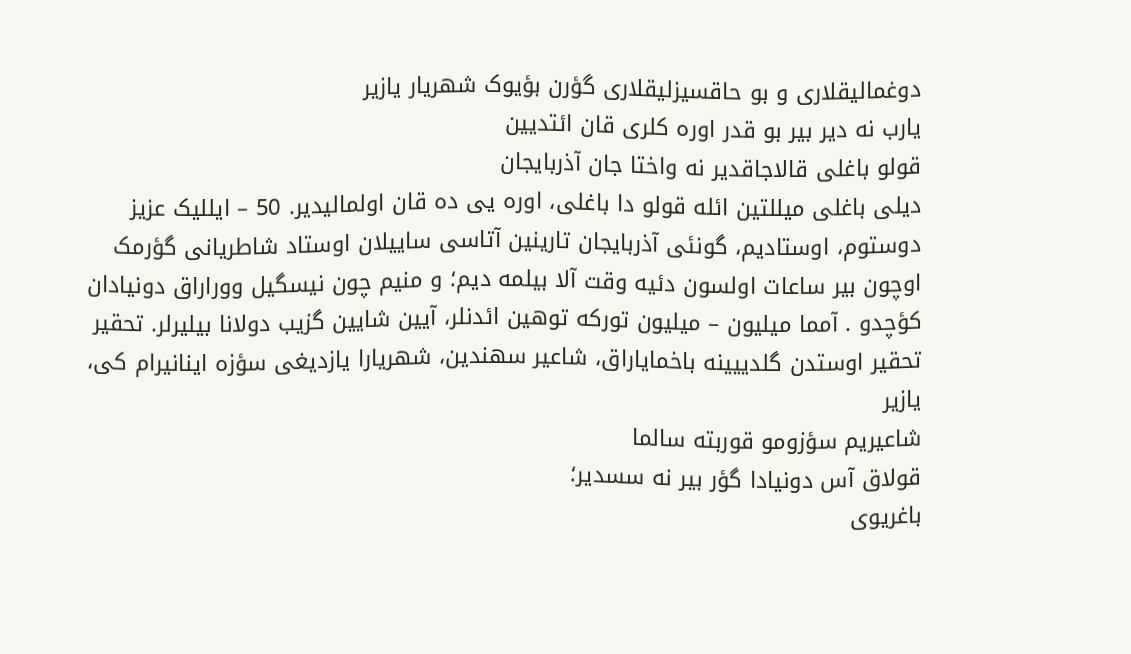دوغمالیقلاری و بو حاقسیزلیقلاری گؤرن بؤیوک شهریار یازیر
یارب نه دیر بیر بو قدر اوره کلری قان ائتدیین
قولو باغلی قالاجاقدیر نه واختا جان آذربایجان
دیلی باغلی میللتین ائله قولو دا باغلی، اوره یی ده قان اولمالیدیر. 50 – ایللیک عزیز دوستوم، اوستادیم، گونئی آذربایجان تارینین آتاسی ساییلان اوستاد شاطریانی گؤرمک اوچون بیر ساعات اولسون دئیه وقت آلا بیلمه دیم؛ و منیم چون نیسگیل ووراراق دونیادان کؤچدو . آمما میلیون – میلیون تورکه توهین ائدنلر، آیین شایین گزیب دولانا بیلیرلر. تحقیر تحقیر اوستدن گلدییینه باخمایاراق، شاعیر سهندین، شهریارا یازدیغی سؤزه اینانیرام کی، یازیر
شاعیریم سؤزومو قوربته سالما
قولاق آس دونیادا گؤر بیر نه سسدیر؛
باغریوی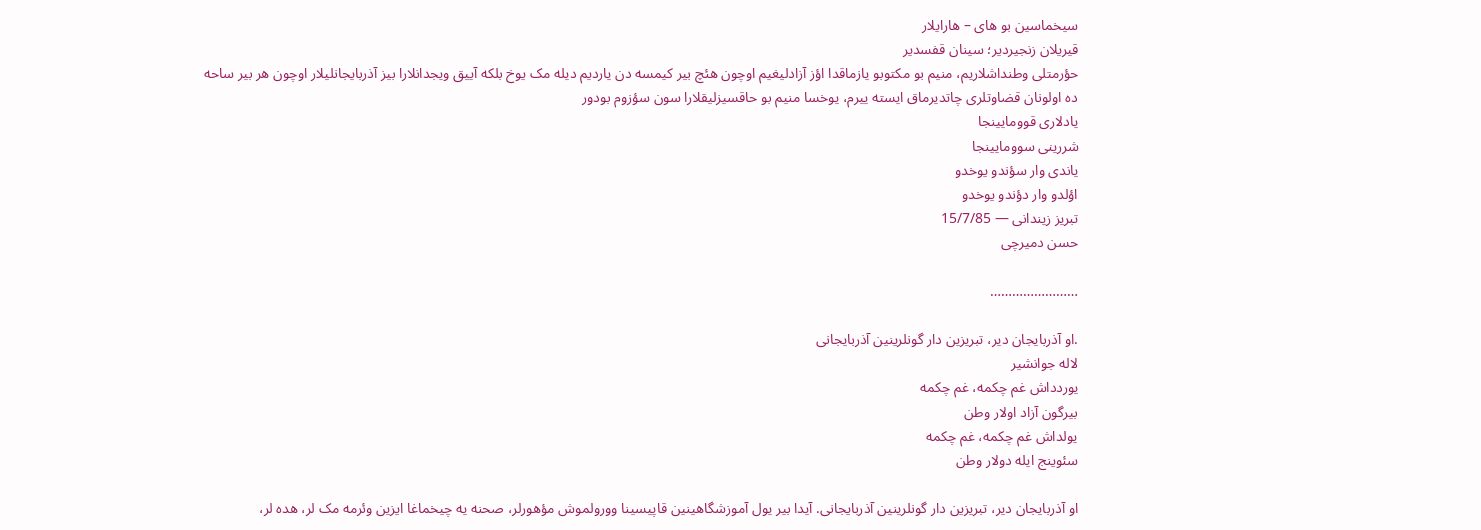سیخماسین بو های – هارایلار
قیریلان زنجیردیر؛ سینان قفسدیر
حؤرمتلی وطنداشلاریم، منیم بو مکتوبو یازماقدا اؤز آزادلیغیم اوچون هئچ بیر کیمسه دن یاردیم دیله مک یوخ بلکه آییق ویجدانلارا بیز آذربایجانلیلار اوچون هر بیر ساحه ده اولونان قضاوتلری چاتدیرماق ایسته ییرم، یوخسا منیم بو حاقسیزلیقلارا سون سؤزوم بودور
یادلاری قوومایینجا
شررینی سوومایینجا
یاندی وار سؤندو یوخدو
اؤلدو وار دؤندو یوخدو
تبریز زیندانی — 15/7/85
حسن دمیرچی

……………………

.او آذربایجان دیر، تبریزین دار گونلرینین آذربایجانی
لاله جوانشیر
یوردداش غم چکمه، غم چکمه
بیرگون آزاد اولار وطن
یولداش غم چکمه، غم چکمه
سئوینج ایله دولار وطن

او آذربایجان دیر، تبریزین دار گونلرینین آذربایجانی. آیدا بیر یول آموزشگاهینین قاپیسینا وورولموش مؤهورلر، صحنه یه چیخماغا ایزین وئرمه مک لر، هده لر،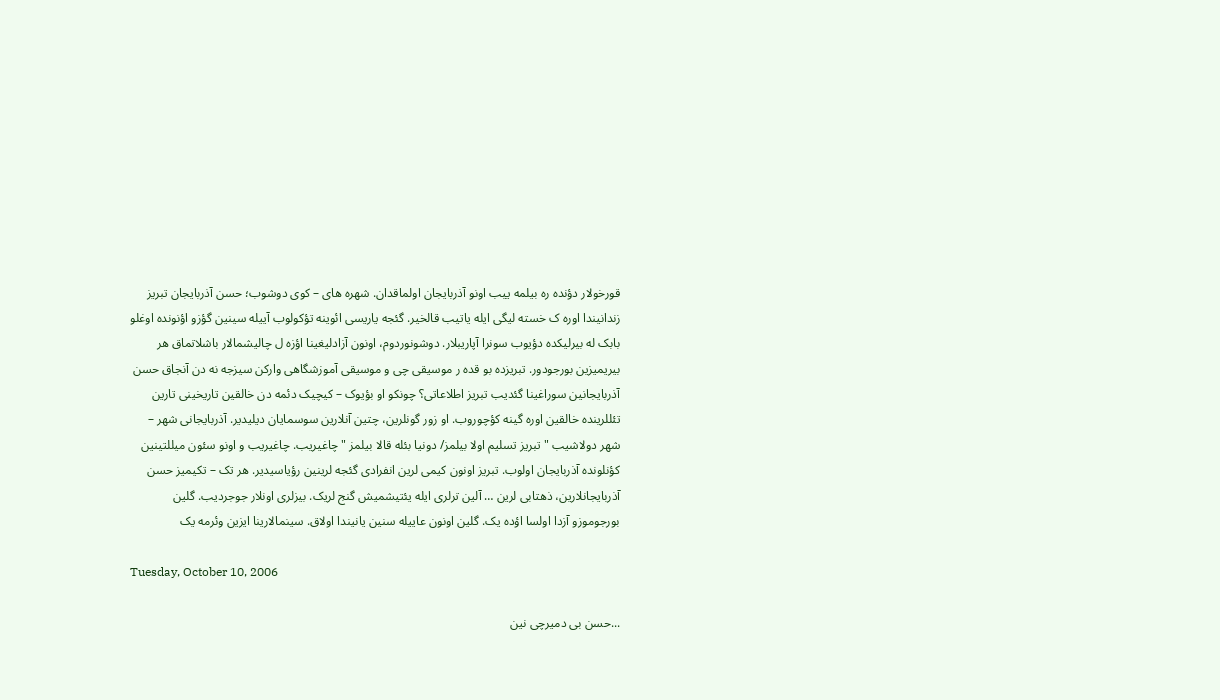قورخولار دؤنده ره بیلمه ییب اونو آذربایجان اولماقدان. شهره های – کوی دوشوب؛ حسن آذربایجان تبریز زندانیندا اوره ک خسته لیگی ایله یاتیب قالخیر. گئجه یاریسی ائوینه تؤکولوب آییله سینین گؤزو اؤنونده اوغلو بابک له بیرلیکده دؤیوب سونرا آپاریبلار. دوشونوردوم، اونون آزادلیغینا اؤزه ل چالیشمالار باشلاتماق هر بیریمیزین بورجودور. تبریزده بو قده ر موسیقی چی و موسیقی آموزشگاهی وارکن سیزجه نه دن آنجاق حسن آذربایجانین سوراغینا گئدیب تبریز اطلاعاتی؟ چونکو او بؤیوک – کیچیک دئمه دن خالقین تاریخینی تارین تئللرینده خالقین اوره گینه کؤچوروب. او زور گونلرین، چتین آنلارین سوسمایان دیلیدیر. آذربایجانی شهر – شهر دولاشیب " تبریز تسلیم اولا بیلمز/ دونیا بئله قالا بیلمز " چاغیریب. چاغیریب و اونو سئون میللتینین کؤنلونده آذربایجان اولوب. تبریز اونون کیمی لرین انفرادی گئجه لرینین رؤیاسیدیر. هر تک – تکیمیز حسن آذربایجانلارین، ذهتابی لرین … آلین ترلری ایله یئتیشمیش گنج لریک. بیزلری اونلار جوجردیب. گلین بورجوموزو آزدا اولسا اؤده یک. گلین اونون عاییله سنین یانیندا اولاق. سینمالارینا ایزین وئرمه یک

Tuesday, October 10, 2006

...حسن بی دمیرچی نین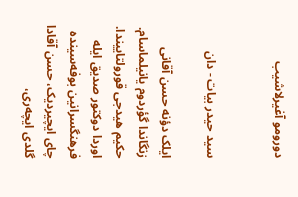دورومو آغیرلاشیب


سید حیدر بیات - دان

ایلک دؤنه حسن آقانی زنگاندا گؤردوم یانیلماسام. حکیم هیدجی قورولتاییندا. اوردا دوکتور صدیق ایله فرهنگسرانین بوفه‌سینده چای ایچیردیک، حسن آقادا گلدی ایچه‌ری،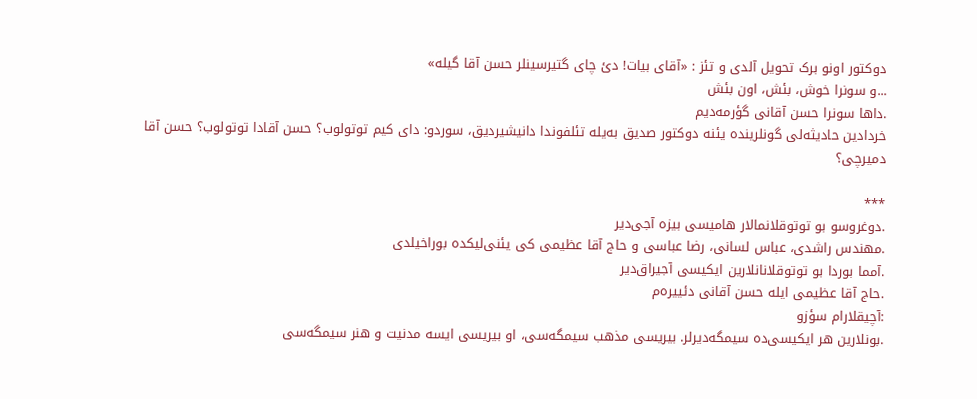دوکتور اونو برک تحویل آلدی و تئز : «آقای بیات! دئ چای گتیرسینلر حسن آقا گیله»
...و سونرا خوش، بئش، اون بئش
.داها سونرا حسن آقانی گؤرمه‌دیم
خردادین حادیثه‌لی گونلرینده یئنه دوکتور صدیق به‌یله تئلفوندا دانیشیردیق، سوردو: دای کیم توتولوب؟ حسن آقادا توتولوب؟ حسن آقا دمیرچی؟

***
.دوغروسو بو توتوقلانمالار هامیسی بیزه آجی‌دیر
.مهندس راشدی، عباس لسانی، رضا عباسی و حاج آقا عظیمی کی یئنی‌لیکده بوراخیلدی
.آمما بوردا بو توتوقلانانلارین ایکیسی آجیراق‌دیر
.حاج آقا عظیمی ایله حسن آقانی دئییره‌م
:آچیقلارام سؤزو
.بونلارین هر ایکیسی‌ده سیمگه‌دیرلر. بیریسی مذهب سیمگه‌سی، او بیریسی ایسه مدنیت و هنر سیمگه‌سی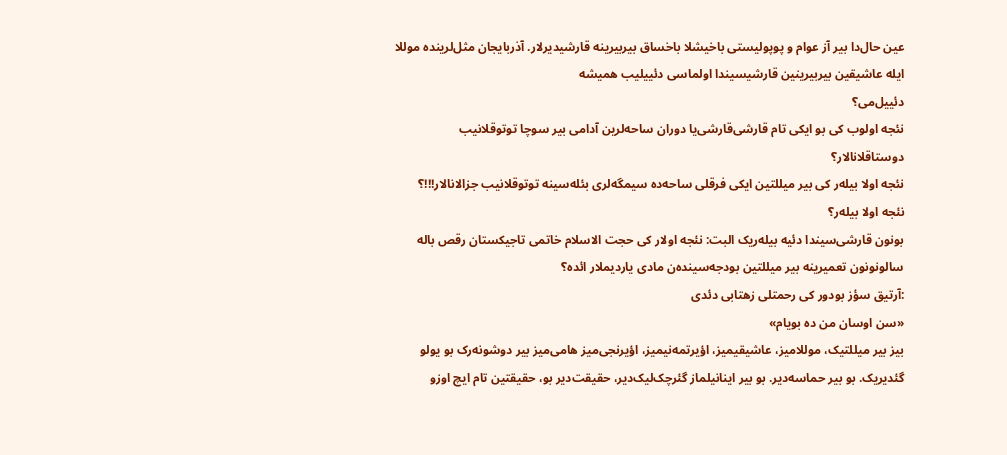عین حال‌دا بیر آز عوام و پوپولیستی باخیشلا باخساق بیربیرینه قارشیدیرلار. آذربایجان مثل‌لرینده موللا ایله عاشیقین بیربیرینین قارشیسیندا اولماسی دئییلیب همیشه
دئییل‌می؟
نئجه اولوب کی بو ایکی تام قارشی‌قارشی‌یا دوران ساحه‌لرین آدامی بیر سوچا توتوقلانیب دوستاقلانالار؟
نئجه اولا بیله‌ر کی بیر میللتین ایکی فرقلی ساحه‌ده سیمگه‌لری بئله‌سینه توتوقلانیب جزالانالار!!!؟
نئجه اولا بیله‌ر؟
بونون قارشی‌سیندا دئیه‌ بیله‌ریک البت: نئجه اولار کی حجت الاسلام خاتمی تاجیکستان رقص باله سالونونون تعمیرینه بیر میللتین بودجه‌سینده‌ن مادی یاردیملار ائده؟
:آرتیق سؤز بودور کی رحمتلی زهتابی دئدی
«سن اوسان من ده بویام»
بیز بیر میللتیک، موللامیز، عاشیقیمیز، اؤیرتمه‌نیمیز، اؤیرنجی‌میز هامی‌میز بیر دوشونه‌رک بو یولو گئدیریک. بو بیر حماسه‌دیر. بو بیر اینانیلماز گئرچک‌لیک‌دیر، حقیقت‌دیر بو، حقیقتین تام ایچ اوزو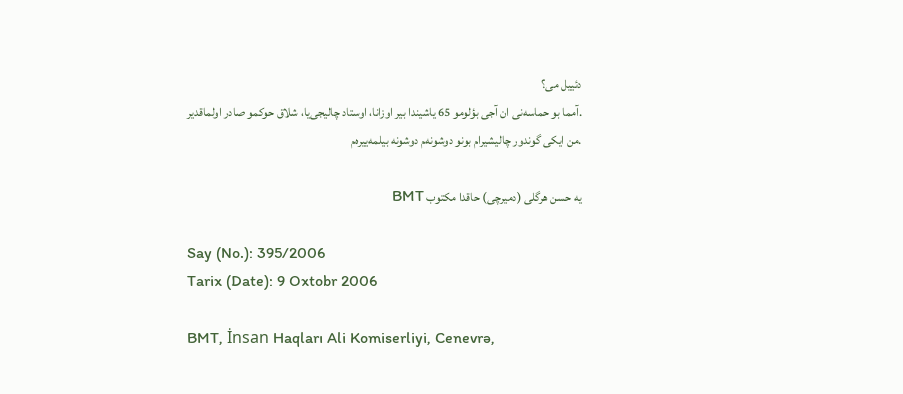دئییل می؟
.آمما بو حماسه‌نی ان آجی بؤلومو 65 یاشیندا بیر اوزانا، اوستاد چالیجی‌یا، شلاق حوکمو صادر اولماقدیر
.من ایکی گوندور چالیشیرام بونو دوشونه‌م دوشونه بیلمه‌ییره‌م

یه حسن هرگلی (دمیرچی) حاقدا مکتوب BMT

Say (No.): 395/2006
Tarix (Date): 9 Oxtobr 2006

BMT, İnsan Haqları Ali Komiserliyi, Cenevrə,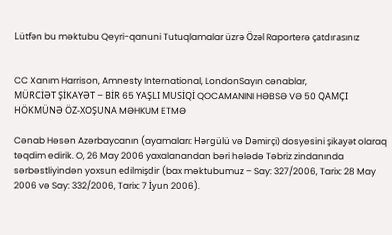Lütfən bu məktubu Qeyri-qanuni Tutuqlamalar üzrə Özəl Raporterə çatdırasınız


CC Xanım Harrison, Amnesty International, LondonSayın cənablar,
MÜRCİƏT ŞİKAYƏT – BİR 65 YAŞLI MUSİQİ QOCAMANINI HƏBSƏ VƏ 50 QAMÇI HÖKMÜNƏ ÖZ-XOŞUNA MƏHKUM ETMƏ

Cənab Həsən Azərbaycanın (ayamaları: Hərgülü və Dəmirçi) dosyesini şikayət olaraq təqdim edirik. O, 26 May 2006 yaxalanandan bəri hələdə Təbriz zindanında sərbəstliyindən yoxsun edilmişdir (bax məktubumuz – Say: 327/2006, Tarix: 28 May 2006 və Say: 332/2006, Tarix: 7 İyun 2006).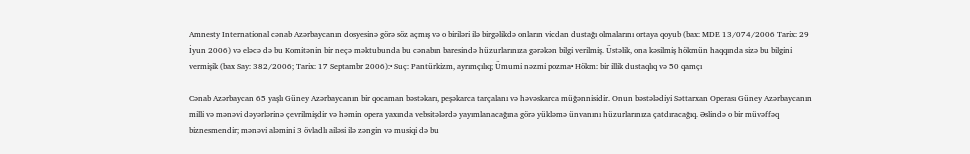Amnesty International cənab Azərbaycanın dosyesinə görə söz açmış və o biriləri ilə birgəlikdə onların vicdan dustağı olmalarını ortaya qoyub (bax: MDE 13/074/2006 Tarix: 29 İyun 2006) və eləcə də bu Komitənin bir neçə məktubunda bu cənabın baresində hüzurlarınıza gərəkən bilgi verilmiş. Üstəlik, ona kəsilmiş hökmün haqqında sizə bu bilgini vermişik (bax Say: 382/2006; Tarix: 17 Septambr 2006):• Suç: Pantürkizm, ayrımçılıq; Ümumi nəzmi pozma• Hökm: bir illik dustaqlıq və 50 qamçı

Cənab Azərbaycan 65 yaşlı Güney Azərbaycanın bir qocaman bəstəkarı, peşəkarca tarçalanı və həvəskarca müğənnisidir. Onun bəstələdiyi Səttarxan Operası Güney Azərbaycanın milli və mənəvi dəyərlərinə çevrilmişdir və həmin opera yaxında vebsitələrdə yayımlanacağına görə yükləmə ünvanını hüzurlarınıza çatdıracağıq. Əslində o bir müvəffəq biznesmendir; mənəvi aləmini 3 övladlı ailəsi ilə zəngin və musiqi də bu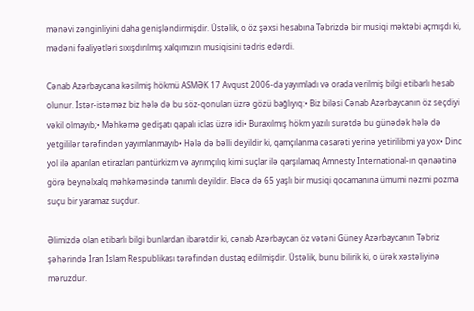mənəvi zənginliyini daha genişləndirmişdir. Üstəlik, o öz şəxsi hesabına Təbrizdə bir musiqi məktəbi açmışdı ki, mədəni fəaliyətləri sıxışdırılmış xalqımızın musiqisini tədris edərdi.

Cənab Azərbaycana kəsilmiş hökmü ASMƏK 17 Avqust 2006-da yayımladı və orada verilmiş bilgi etibarlı hesab olunur. İstər-istəməz biz hələ də bu söz-qonuları üzrə gözü bağlıyıq:• Biz biləsi Cənab Azərbaycanın öz seçdiyi vəkil olmayıb;• Məhkəmə gedişatı qapalı iclas üzrə idi• Buraxılmış hökm yazılı surətdə bu günədək hələ də yetgililər tərəfindən yayımlanmayıb• Hələ də bəlli deyildir ki, qamçılanma cəsarəti yerinə yetirilibmi ya yox• Dinc yol ilə aparılan etirazları pantürkizm və ayrımçılıq kimi suçlar ilə qarşılamaq Amnesty International-ın qənaətinə görə beynəlxalq məhkəməsində tanımlı deyildir. Eləcə də 65 yaşlı bir musiqi qocamanına ümumi nəzmi pozma suçu bir yaramaz suçdur.

Əlimizdə olan etibarlı bilgi bunlardan ibarətdir ki, cənab Azərbaycan öz vətəni Güney Azərbaycanın Təbriz şəhərində İran İslam Respublikası tərəfindən dustaq edilmişdir. Üstəlik, bunu bilirik ki, o ürək xəstəliyinə məruzdur.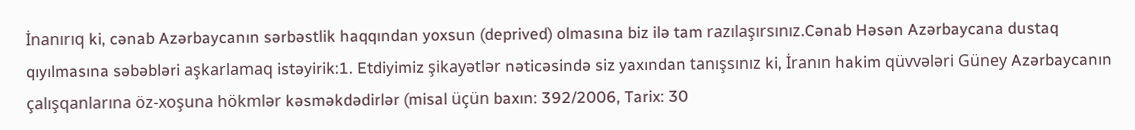İnanırıq ki, cənab Azərbaycanın sərbəstlik haqqından yoxsun (deprived) olmasına biz ilə tam razılaşırsınız.Cənab Həsən Azərbaycana dustaq qıyılmasına səbəbləri aşkarlamaq istəyirik:1. Etdiyimiz şikayətlər nəticəsində siz yaxından tanışsınız ki, İranın hakim qüvvələri Güney Azərbaycanın çalışqanlarına öz-xoşuna hökmlər kəsməkdədirlər (misal üçün baxın: 392/2006, Tarix: 30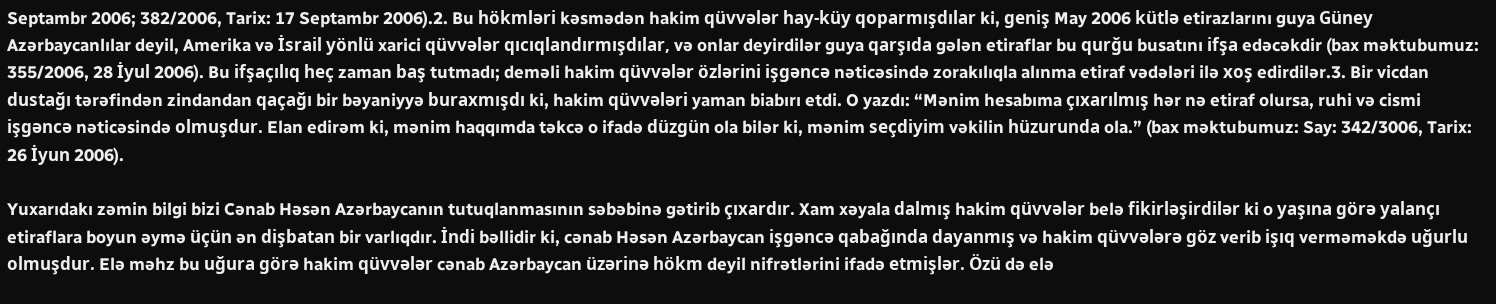Septambr 2006; 382/2006, Tarix: 17 Septambr 2006).2. Bu hökmləri kəsmədən hakim qüvvələr hay-küy qoparmışdılar ki, geniş May 2006 kütlə etirazlarını guya Güney Azərbaycanlılar deyil, Amerika və İsrail yönlü xarici qüvvələr qıcıqlandırmışdılar, və onlar deyirdilər guya qarşıda gələn etiraflar bu qurğu busatını ifşa edəcəkdir (bax məktubumuz: 355/2006, 28 İyul 2006). Bu ifşaçılıq heç zaman baş tutmadı; deməli hakim qüvvələr özlərini işgəncə nəticəsində zorakılıqla alınma etiraf vədələri ilə xoş edirdilər.3. Bir vicdan dustağı tərəfindən zindandan qaçağı bir bəyaniyyə buraxmışdı ki, hakim qüvvələri yaman biabırı etdi. O yazdı: “Mənim hesabıma çıxarılmış hər nə etiraf olursa, ruhi və cismi işgəncə nəticəsində olmuşdur. Elan edirəm ki, mənim haqqımda təkcə o ifadə düzgün ola bilər ki, mənim seçdiyim vəkilin hüzurunda ola.” (bax məktubumuz: Say: 342/3006, Tarix: 26 İyun 2006).

Yuxarıdakı zəmin bilgi bizi Cənab Həsən Azərbaycanın tutuqlanmasının səbəbinə gətirib çıxardır. Xam xəyala dalmış hakim qüvvələr belə fikirləşirdilər ki o yaşına görə yalançı etiraflara boyun əymə üçün ən dişbatan bir varlıqdır. İndi bəllidir ki, cənab Həsən Azərbaycan işgəncə qabağında dayanmış və hakim qüvvələrə göz verib işıq verməməkdə uğurlu olmuşdur. Elə məhz bu uğura görə hakim qüvvələr cənab Azərbaycan üzərinə hökm deyil nifrətlərini ifadə etmişlər. Özü də elə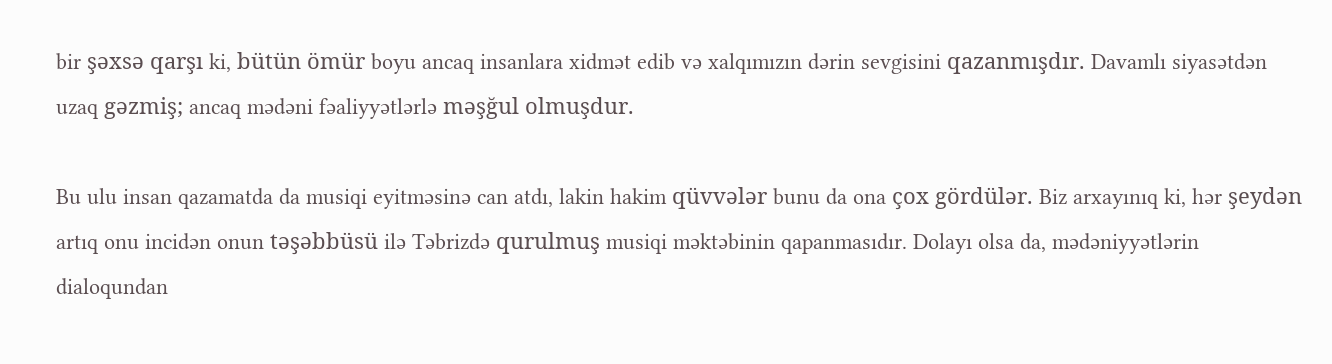bir şəxsə qarşı ki, bütün ömür boyu ancaq insanlara xidmət edib və xalqımızın dərin sevgisini qazanmışdır. Davamlı siyasətdən uzaq gəzmiş; ancaq mədəni fəaliyyətlərlə məşğul olmuşdur.

Bu ulu insan qazamatda da musiqi eyitməsinə can atdı, lakin hakim qüvvələr bunu da ona çox gördülər. Biz arxayınıq ki, hər şeydən artıq onu incidən onun təşəbbüsü ilə Təbrizdə qurulmuş musiqi məktəbinin qapanmasıdır. Dolayı olsa da, mədəniyyətlərin dialoqundan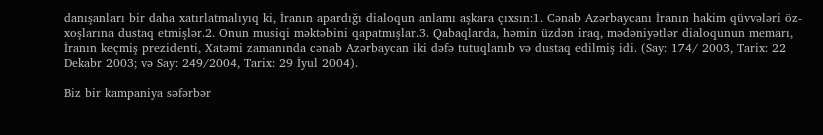danışanları bir daha xatırlatmalıyıq ki, İranın apardığı dialoqun anlamı aşkara çıxsın:1. Cənab Azərbaycanı İranın hakim qüvvələri öz-xoşlarına dustaq etmişlər.2. Onun musiqi məktəbini qapatmışlar.3. Qabaqlarda, həmin üzdən iraq, mədəniyətlər dialoqunun memarı, İranın keçmiş prezidenti, Xatəmi zamanında cənab Azərbaycan iki dəfə tutuqlanıb və dustaq edilmiş idi. (Say: 174/ 2003, Tarix: 22 Dekabr 2003; və Say: 249/2004, Tarix: 29 İyul 2004).

Biz bir kampaniya səfərbər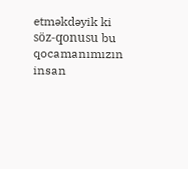etməkdəyik ki söz-qonusu bu qocamanımızın insan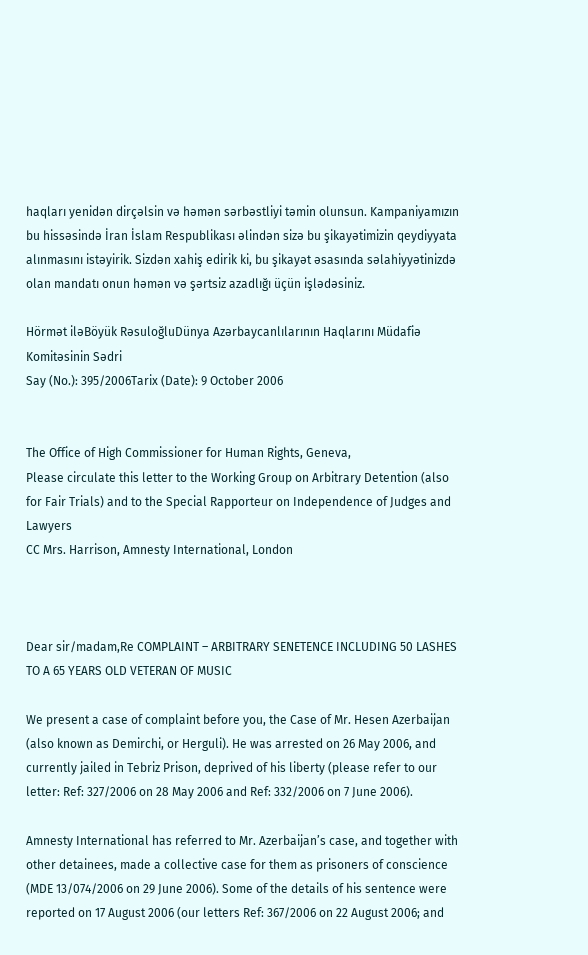haqları yenidən dirçəlsin və həmən sərbəstliyi təmin olunsun. Kampaniyamızın bu hissəsində İran İslam Respublikası əlindən sizə bu şikayətimizin qeydiyyata alınmasını istəyirik. Sizdən xahiş edirik ki, bu şikayət əsasında səlahiyyətinizdə olan mandatı onun həmən və şərtsiz azadlığı üçün işlədəsiniz.

Hörmət iləBöyük RəsuloğluDünya Azərbaycanlılarının Haqlarını Müdafiə Komitəsinin Sədri
Say (No.): 395/2006Tarix (Date): 9 October 2006


The Office of High Commissioner for Human Rights, Geneva,
Please circulate this letter to the Working Group on Arbitrary Detention (also for Fair Trials) and to the Special Rapporteur on Independence of Judges and Lawyers
CC Mrs. Harrison, Amnesty International, London



Dear sir/madam,Re COMPLAINT – ARBITRARY SENETENCE INCLUDING 50 LASHES TO A 65 YEARS OLD VETERAN OF MUSIC

We present a case of complaint before you, the Case of Mr. Hesen Azerbaijan (also known as Demirchi, or Herguli). He was arrested on 26 May 2006, and currently jailed in Tebriz Prison, deprived of his liberty (please refer to our letter: Ref: 327/2006 on 28 May 2006 and Ref: 332/2006 on 7 June 2006).

Amnesty International has referred to Mr. Azerbaijan’s case, and together with other detainees, made a collective case for them as prisoners of conscience (MDE 13/074/2006 on 29 June 2006). Some of the details of his sentence were reported on 17 August 2006 (our letters Ref: 367/2006 on 22 August 2006; and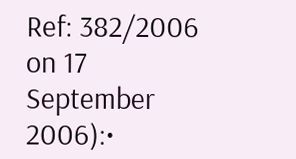Ref: 382/2006 on 17 September 2006):•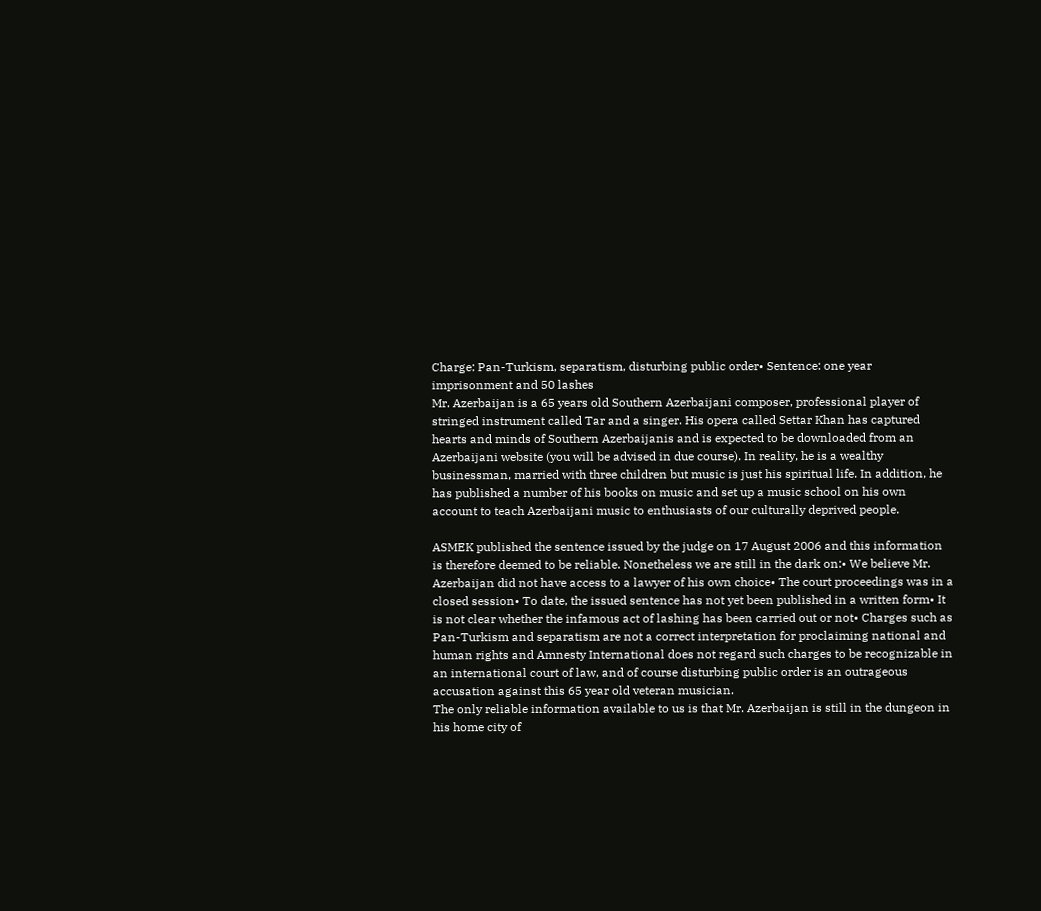Charge: Pan-Turkism, separatism, disturbing public order• Sentence: one year imprisonment and 50 lashes
Mr. Azerbaijan is a 65 years old Southern Azerbaijani composer, professional player of stringed instrument called Tar and a singer. His opera called Settar Khan has captured hearts and minds of Southern Azerbaijanis and is expected to be downloaded from an Azerbaijani website (you will be advised in due course). In reality, he is a wealthy businessman, married with three children but music is just his spiritual life. In addition, he has published a number of his books on music and set up a music school on his own account to teach Azerbaijani music to enthusiasts of our culturally deprived people.

ASMEK published the sentence issued by the judge on 17 August 2006 and this information is therefore deemed to be reliable. Nonetheless we are still in the dark on:• We believe Mr. Azerbaijan did not have access to a lawyer of his own choice• The court proceedings was in a closed session• To date, the issued sentence has not yet been published in a written form• It is not clear whether the infamous act of lashing has been carried out or not• Charges such as Pan-Turkism and separatism are not a correct interpretation for proclaiming national and human rights and Amnesty International does not regard such charges to be recognizable in an international court of law, and of course disturbing public order is an outrageous accusation against this 65 year old veteran musician.
The only reliable information available to us is that Mr. Azerbaijan is still in the dungeon in his home city of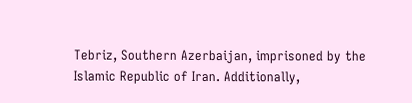Tebriz, Southern Azerbaijan, imprisoned by the Islamic Republic of Iran. Additionally,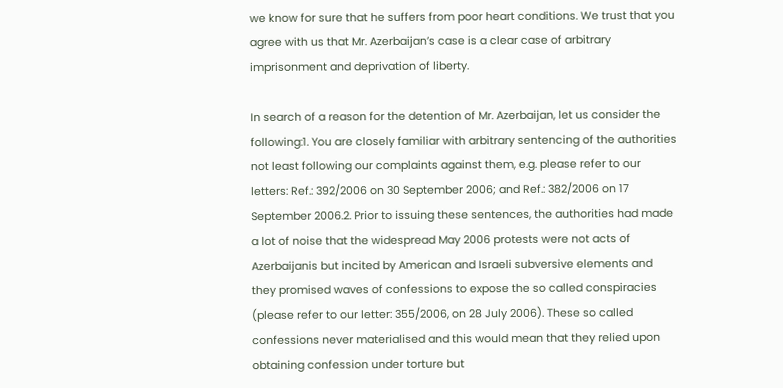we know for sure that he suffers from poor heart conditions. We trust that you agree with us that Mr. Azerbaijan’s case is a clear case of arbitrary imprisonment and deprivation of liberty.

In search of a reason for the detention of Mr. Azerbaijan, let us consider the following:1. You are closely familiar with arbitrary sentencing of the authorities not least following our complaints against them, e.g. please refer to our letters: Ref.: 392/2006 on 30 September 2006; and Ref.: 382/2006 on 17 September 2006.2. Prior to issuing these sentences, the authorities had made a lot of noise that the widespread May 2006 protests were not acts of Azerbaijanis but incited by American and Israeli subversive elements and they promised waves of confessions to expose the so called conspiracies (please refer to our letter: 355/2006, on 28 July 2006). These so called confessions never materialised and this would mean that they relied upon obtaining confession under torture but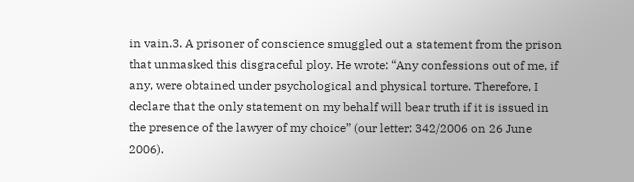in vain.3. A prisoner of conscience smuggled out a statement from the prison that unmasked this disgraceful ploy. He wrote: “Any confessions out of me, if any, were obtained under psychological and physical torture. Therefore, I declare that the only statement on my behalf will bear truth if it is issued in the presence of the lawyer of my choice” (our letter: 342/2006 on 26 June 2006).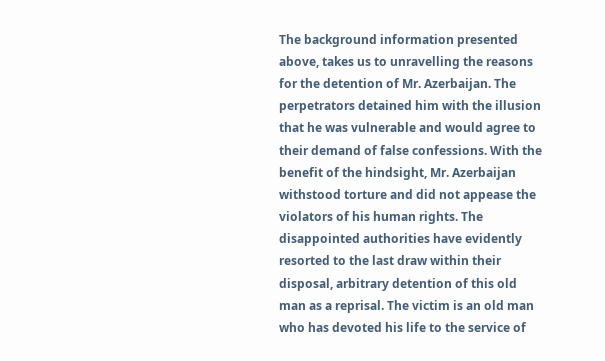The background information presented above, takes us to unravelling the reasons for the detention of Mr. Azerbaijan. The perpetrators detained him with the illusion that he was vulnerable and would agree to their demand of false confessions. With the benefit of the hindsight, Mr. Azerbaijan withstood torture and did not appease the violators of his human rights. The disappointed authorities have evidently resorted to the last draw within their disposal, arbitrary detention of this old man as a reprisal. The victim is an old man who has devoted his life to the service of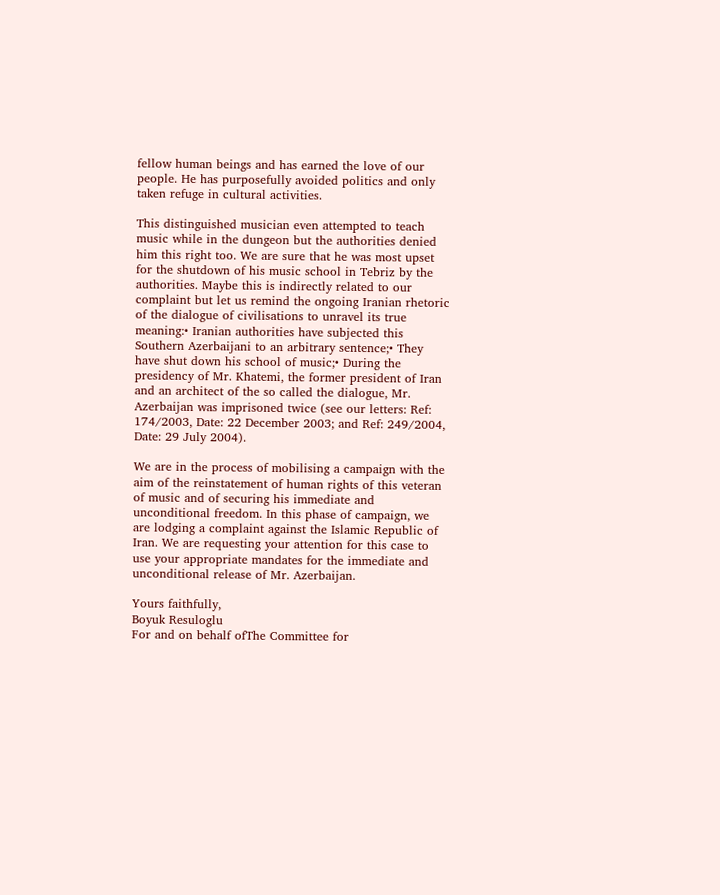fellow human beings and has earned the love of our people. He has purposefully avoided politics and only taken refuge in cultural activities.

This distinguished musician even attempted to teach music while in the dungeon but the authorities denied him this right too. We are sure that he was most upset for the shutdown of his music school in Tebriz by the authorities. Maybe this is indirectly related to our complaint but let us remind the ongoing Iranian rhetoric of the dialogue of civilisations to unravel its true meaning:• Iranian authorities have subjected this Southern Azerbaijani to an arbitrary sentence;• They have shut down his school of music;• During the presidency of Mr. Khatemi, the former president of Iran and an architect of the so called the dialogue, Mr. Azerbaijan was imprisoned twice (see our letters: Ref: 174/2003, Date: 22 December 2003; and Ref: 249/2004, Date: 29 July 2004).

We are in the process of mobilising a campaign with the aim of the reinstatement of human rights of this veteran of music and of securing his immediate and unconditional freedom. In this phase of campaign, we are lodging a complaint against the Islamic Republic of Iran. We are requesting your attention for this case to use your appropriate mandates for the immediate and unconditional release of Mr. Azerbaijan.

Yours faithfully,
Boyuk Resuloglu
For and on behalf ofThe Committee for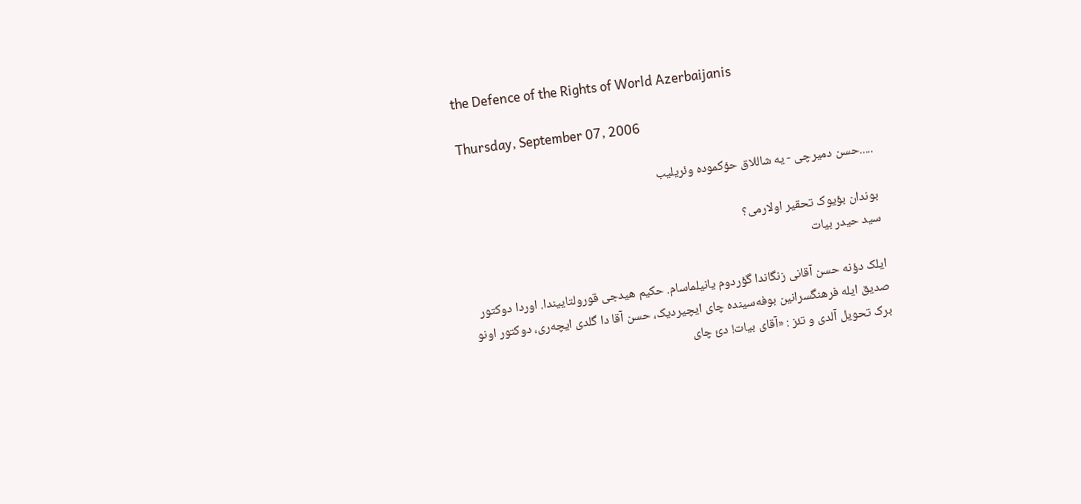the Defence of the Rights of World Azerbaijanis

Thursday, September 07, 2006

.....حسن دمیرچی - یه شاللاق حؤکموده وئریلیب

بوندان بؤیوک تحقیر اولارمی؟
سید حیدر بیات

ایلک دؤنه حسن آقانی زنگاندا گؤردوم یانیلماسام. حکیم هیدجی قورولتاییندا. اوردا دوکتور صدیق ایله فرهنگسرانین بوفه‌سینده چای ایچیردیک، حسن آقا دا گلدی ایچه‌ری، دوکتور اونو برک تحویل آلدی و تئز : «آقای بیات! دئ چای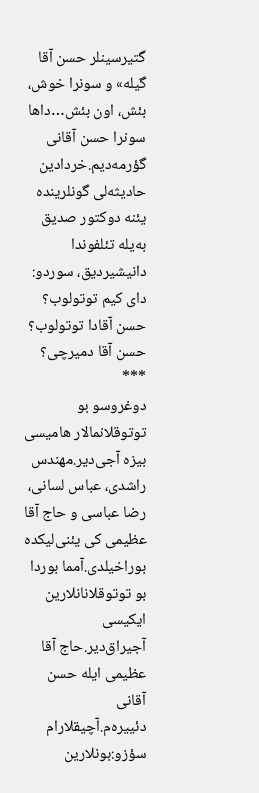گتیرسینلر حسن آقا گیله» و سونرا خوش، بئش، اون بئش…داها سونرا حسن آقانی گؤرمه‌دیم.خردادین حادیثه‌لی گونلرینده یئنه دوکتور صدیق به‌یله تئلفوندا دانیشیردیق، سوردو: دای کیم توتولوب؟ حسن آقادا توتولوب؟ حسن آقا دمیرچی؟
***
دوغروسو بو توتوقلانمالار هامیسی بیزه آجی‌دیر.مهندس راشدی، عباس لسانی، رضا عباسی و حاج آقا عظیمی کی یئنی‌لیکده بوراخیلدی.آمما بوردا بو توتوقلانانلارین ایکیسی آجیراق‌دیر.حاج آقا عظیمی ایله حسن آقانی دئییره‌م.آچیقلارام سؤزو:بونلارین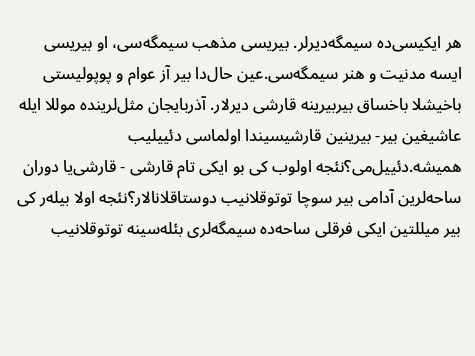هر ایکیسی‌ده سیمگه‌دیرلر. بیریسی مذهب سیمگه‌سی، او بیریسی ایسه مدنیت و هنر سیمگه‌سی.عین حال‌دا بیر آز عوام و پوپولیستی باخیشلا باخساق بیربیرینه قارشی دیرلار. آذربایجان مثل‌لرینده موللا ایله عاشیغین بیر- بیرینین قارشیسیندا اولماسی دئییلیب همیشه.دئییل‌می؟نئجه اولوب کی بو ایکی تام قارشی - قارشی‌یا دوران ساحه‌لرین آدامی بیر سوچا توتوقلانیب دوستاقلانالار؟نئجه اولا بیله‌ر کی بیر میللتین ایکی فرقلی ساحه‌ده سیمگه‌لری بئله‌سینه توتوقلانیب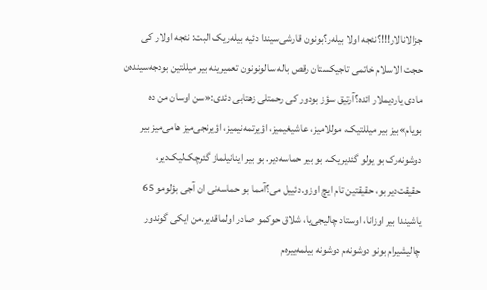جزالانالار!!!؟نئجه اولا بیله‌ر؟بونون قارشی‌سیندا دئیه‌ بیله‌ریک البت: نئجه اولار کی حجت الاسلام خاتمی تاجیکستان رقص باله سالونونون تعمیرینه بیر میللتین بودجه‌سینده‌ن مادی یاردیملار ائده؟آرتیق سؤز بودور کی رحمتلی زهتابی دئدی:«سن اوسان من ده بویام»بیز بیر میللتیک، موللامیز، عاشیغیمیز، اؤیرتمه‌نیمیز، اؤیرنجی‌میز هامی‌میز بیر دوشونه‌رک بو یولو گئدیریک. بو بیر حماسه‌دیر. بو بیر اینانیلماز گئرچک‌لیک‌دیر، حقیقت‌دیر بو، حقیقتین تام ایچ اوزو.دئییل می؟آمما بو حماسه‌نی ان آجی بؤلومو 65 یاشیندا بیر اوزانا، اوستاد چالیجی‌یا، شلاق حوکمو صادر اولماقدیر.من ایکی گوندور چالیشیرام بونو دوشونه‌م دوشونه بیلمه‌ییره‌م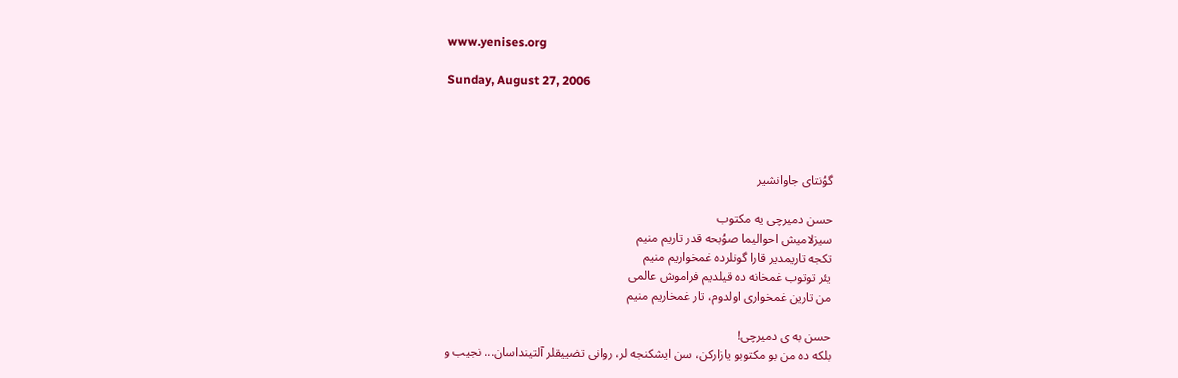www.yenises.org

Sunday, August 27, 2006




گوُنتای جاوانشیر

حسن دمیرچی یه مکتوب
سیزلامیش احوالیما صوُبحه قدر تاریم منیم
تکجه تاریمدیر قارا گونلرده غمخواریم منیم
یئر توتوب غمخانه ده قیلدیم فراموش عالمی
من تارین غمخواری اولدوم، تار غمخاریم منیم

حسن به ی دمیرچی!
بلکه ده من بو مکتوبو یازارکن، سن ایشکنجه لر، روانی تضییقلر آلتینداسان... نجیب و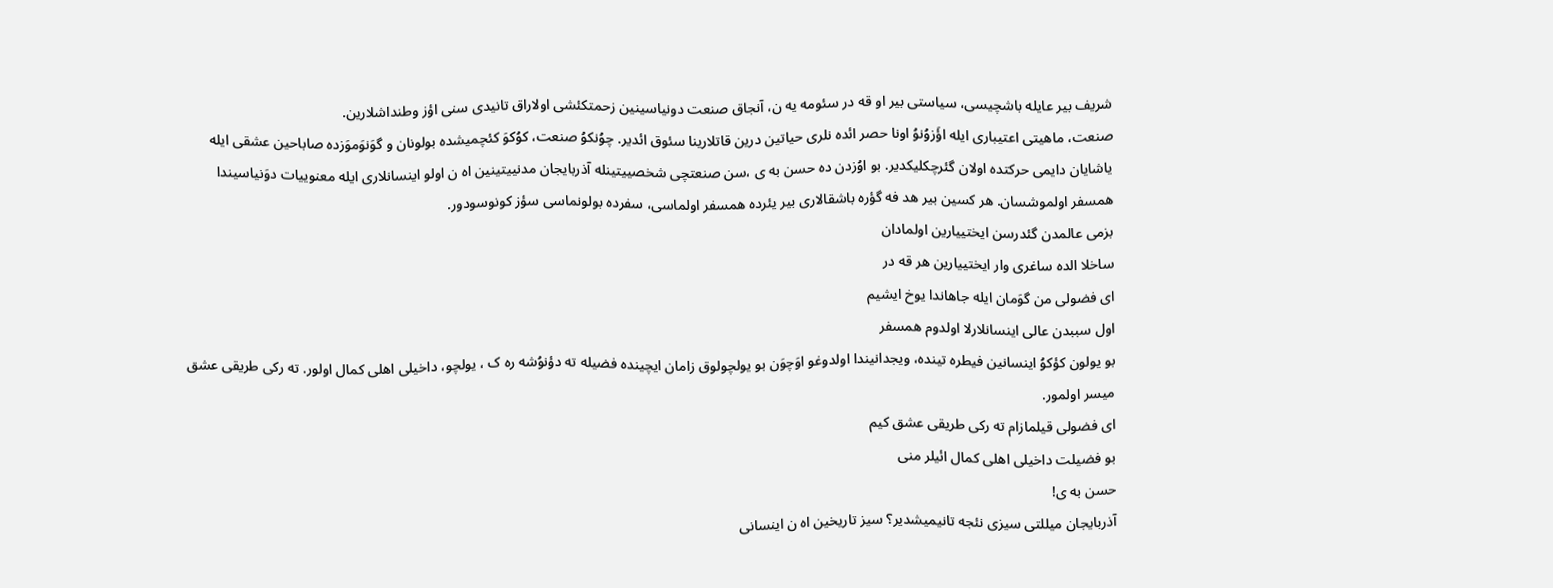شریف بیر عایله باشچیسی، سیاستی بیر او قه در سئومه یه ن، آنجاق صنعت دونیاسینین زحمتکئشی اولاراق تانیدی سنی اؤز وطنداشلارین.
صنعت، ماهیتی اعتیباری ایله اؤَزوُنوُ اونا حصر ائده نلری حیاتین درین قاتلارینا سئوق ائدیر. چوُنکوُ صنعت، کوُکوَ کئچمیشده بولونان و گوَنوَموَزده صاباحین عشقی ایله یاشایان دایمی حرکتده اولان گئرچکلیکدیر. بو اوُزدن ده حسن به ی ،سن صنعتچی شخصییتینله آذربایجان مدنییتینین اه ن اولو اینسانلاری ایله معنوییات دوَنیاسیندا همسفر اولموشسان. هر کسین بیر هد فه گؤره باشقالاری بیر یئرده همسفر اولماسی، سفرده بولونماسی سؤز کونوسودور.
بزمی عالمدن گئدرسن ایختییارین اولمادان
ساخلا الده ساغری وار ایختییارین هر قه در
ای فضولی من گوَمان ایله جاهاندا یوخ ایشیم
اول سببدن عالی اینسانلارلا اولدوم همسفر
بو یولون کؤکوُ اینسانین فیطره تینده، ویجدانیندا اولدوغو اوَچوَن بو یولچولوق زامان ایچینده فضیله ته دؤنوُشه ره ک ، یولچو، داخیلی اهلی کمال اولور. ته رکی طریقی عشق میسر اولمور.
ای فضولی قیلمازام ته رکی طریقی عشق کیم
بو فضیلت داخیلی اهلی کمال ائیلر منی
حسن به ی!
آذربایجان میللتی سیزی نئجه تانیمیشدیر؟ سیز تاریخین اه ن اینسانی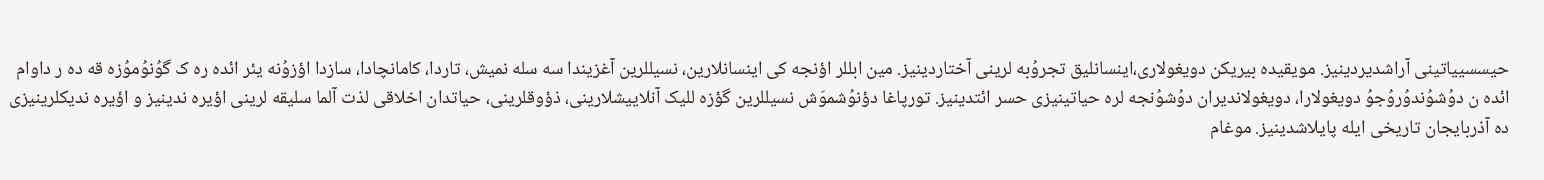حیسسییاتینی آراشدیردینیز. مویقیده بیریکن دویغولاری،اینسانلیق تجروُبه لرینی آختاردینیز. مین ابللر اؤنجه کی اینسانلارین، نسیللرین آغزیندا سه سله نمیش، تاردا، کامانچادا، سازدا اؤزوُنه یئر ائده ره ک گوُنوُموُزه قه ده ر داوام ائده ن دوُشوُندوُروُجوُ دویغولارا، دویغولاندیران دوُشوُنجه لره حیاتینیزی حسر ائتدینیز. تورپاغا دؤنوُشموَش نسیللرین گؤزه للیک آنلاییشلارینی، ذؤوقلرینی، حیاتدان اخلاقی لذت آلما سلیقه لرینی اؤیره ندینیز و اؤیره ندیکلرینیزی ده آذربایجان تاریخی ایله پایلاشدینیز. موغام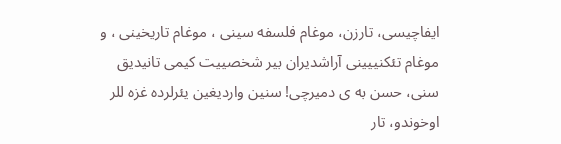ایفاچیسی، تارزن، موغام فلسفه سینی ، موغام تاریخینی ، و موغام تئکنییینی آراشدیران بیر شخصییت کیمی تانیدیق سنی، حسن به ی دمیرچی! سنین واردیغین یئرلرده غزه للر اوخوندو، تار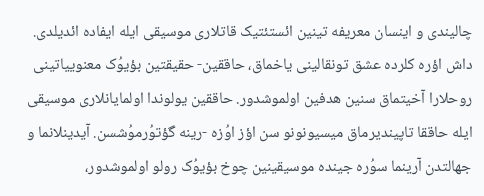چالیندی و اینسان معریفه تینین ائستئتیک قاتلاری موسیقی ایله ایفاده ائدیلدی. داش اؤره کلرده عشق تونقالینی یاخماق، حاققین- حقیقتین بؤیوُک معنوییاتینی روحلارا آخیتماق سنین هدفین اولموشدور. حاققین یولوندا اولمایانلاری موسیقی ایله حاققا تاپیندیرماق میسیونونو سن اؤز اوُزه -رینه گؤتوُرموُشسن. آیدینلانما و جهالتدن آرینما سوُره جینده موسیقینین چوخ بؤیوُک رولو اولموشدور،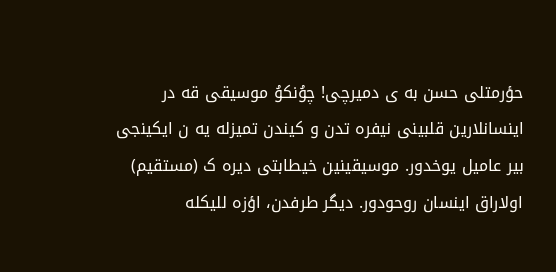حؤرمتلی حسن به ی دمیرچی! چوُنکوُ موسیقی قه در اینسانلارین قلبینی نیفره تدن و کیندن تمیزله یه ن ایکینجی بیر عامیل یوخدور. موسیقینین خیطابتی دیره ک (مستقیم) اولاراق اینسان روحودور. دیگر طرفدن، اؤزه للیکله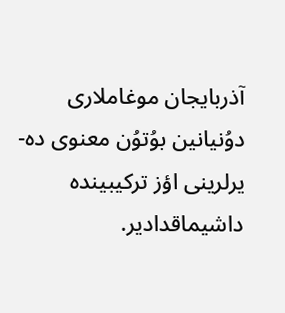آذربایجان موغاملاری دوُنیانین بوُتوُن معنوی ده-یرلرینی اؤز ترکیبینده داشیماقدادیر.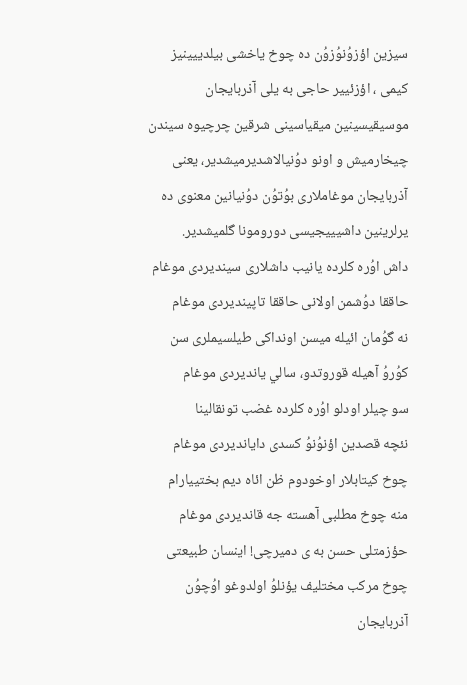سیزین اؤزوُنوُزوُن ده چوخ یاخشی بیلدییینیز کیمی ، اؤزئییر حاجی به یلی آذربایجان موسیقیسینین میقیاسینی شرقین چرچیوه سیندن چیخارمیش و اونو دوُنیالاشدیرمیشدیر، یعنی آذربایجان موغاملاری بوُتوُن دوُنیانین معنوی ده یرلرینین داشیییجیسی دورومونا گلمیشدیر.
داش اوُره کلرده یانیب داشلاری سیندیردی موغام
حاققا دوُشمن اولانی حاققا تاپیندیردی موغام
نه گوُمان ائیله میسن اونداکی طیلسیملری سن
کوُروُ آهیله قوروتدو، سالي یاندیردی موغام
سو چیلر اودلو اوُره کلرده غضب تونقالینا
نئچه قصدین اؤنوُنوُ کسدی دایاندیردی موغام
چوخ کیتابلار اوخودوم ظن ائاه دیم بختییارام
منه چوخ مطلبی آهسته جه قاندیردی موغام
حؤزمتلی حسن به ی دمیرچی! اینسان طبیعتی چوخ مرکب مختلیف یؤنلوُ اولدوغو اوُچوُن آذربایجان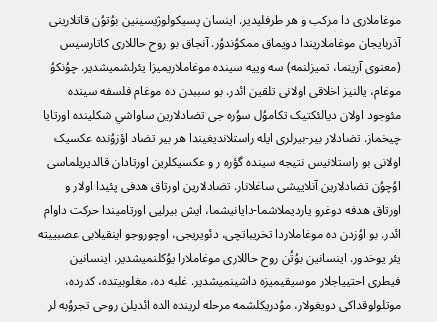موغاملاری دا مرکب و هر طرفلیدیر. اینسان پسیکولوژیسینین بوُتوُن قاتلارینی آذربایجان موغاملاریندا دویماق ممکوُندوُر. آنجاق بو روح حاللاری کاتارسیس (معنوی آرینما، تمیزلنمه) سه وییه سینده موغاملاریمیزا یئرلشمیشدیر. چوُنکوُ موغام، یالنیز اخلاقی اولانی تلقین ائدر. بو سببدن ده موغام فلسفه سینده مئوجود اولان دیالئکتیک تکاموُل سوُره جی تضادلارین ساواشي شکلینده اورتایا چیخماز. تضادلار بیر-بیرلری ایله راستلاندیغیندا هر بیر تضاد اؤزوُنده عکسیک اولانی بو راستلانیس نتیجه سینده گؤره ر و عکسیکلرین اورتادان قالدیریلماسی اوُچوُن تضادلارین آنلاییشی ساغلانار. تضادلارین اورتاق هدفی پئیدا اولار و اورتاق هدفه دوغرو یاردیملاشما-دایانیشما، ایش بیرلیی اورتامیندا حرکت داوام ائدر. بو اوُزدن ده موغاملاردا تخریباتچی، دئویریجی، اوچوروجو اینقیلابی عصبییته یئر یوخدور. اینسانین بوُتُن روح حاللاری موغاملارا یوُکلنمیشدیر. اینسانین فیطری احتییاجلار موسیقیمیزه داشینمیشدیر. غلبه ده، مغلوبیتده، کدرده، موتلولوقداکی دویغولار، موُدریکلشمه مرحله لرینده الده ائدیلن روحی تجروُبه لر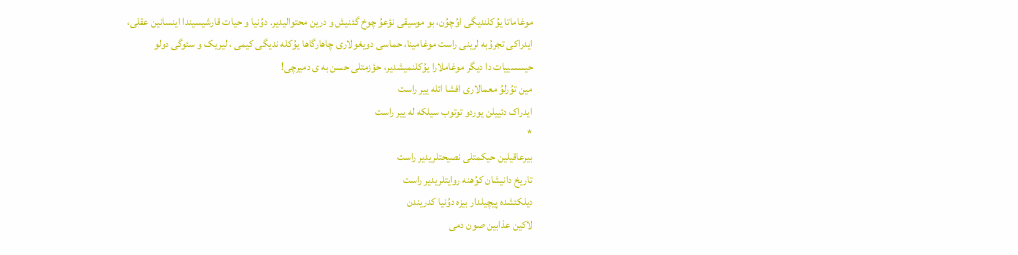موغاماتا یوُکلندیگی اوُچوُن، بو موسیقی نؤعوُ چوخ گئنیش و درین محتوالیدیر. دوُنیا و حیات قارشیسیندا اینسانین عقلی، ایدراکی تجروُبه لرینی راست موغامینا، حماسی دویغولاری چاهارگاها یوُکله ندیگی کیمی ، لیریک و سئوگی دولو حیسسییات دا دیگر موغاملارا یوُکلنمیشدیر، حؤزمتلی حسن به ی دمیرچی!
مین توُرلوُ معمالاری افشا ائله ییر راست
ایدراک دئییلن یوردو توتوب سیلکه له ییر راست
*
بیرعاقیلین حیکمتلی نصیحتلریدیر راست
تاریخ دانیشان کوُهنه روایتلریدیر راست
دیلکئشده پیچیلدار بیزه دوُنیا کدریندن
لاکین عذابین صون دمی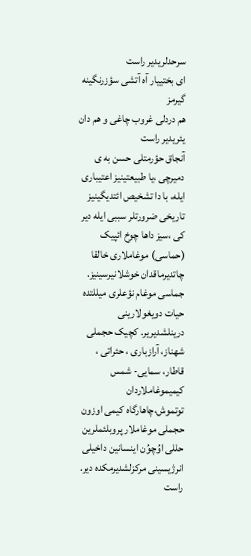سرحدلریدیر راست
ای بختییار آه آتشی سؤزرنگینه گیرمز
هم دردلی غروب چاغی و هم دان یئریدیر راست
آنجاق حؤرمتلی حسن به ی دمیرچی ،یا طبیعتینیز اعتیباری ایله، با دا تشخیص ائتدیگینیز تاریخی ضرورتلر سببی ایله دیر کی ،سیز داها چوخ ائپیک (حماسی) موغاملاری خالقا چاتدیرماقدان خوشلانیرسینیز. جماسی موغام نؤعلری میللتده حیات دویغولارینی درینلشدیریر. کچیک حجملی شهناز، آرازباری ، حئراتی ، قاطار، سمایی- شمس کیمیموغاملاردان توتموش،چاهارگاه کیمی اوزون حجملی موغاملار پروبلئملرین حللی اوُچوُن اینسانین داخیلی انرژیسینی مرکزلشدیرمکده دیر. راست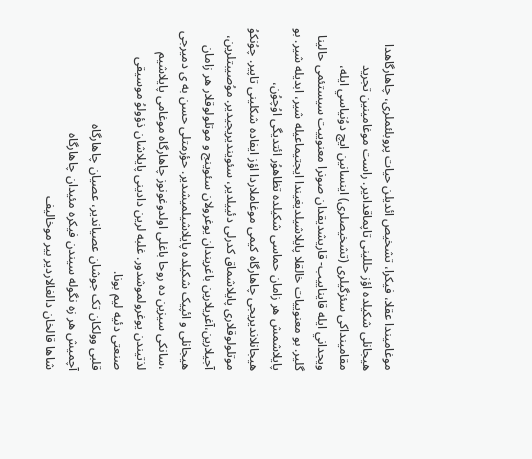موغامیندا عقلا، فیکرا، تشخیص ائدیلن حیات پروبلئملری، چاهارگاهدا هیجانلی شکیلده اؤز حللینی تاپماقدادیر. راست موغامینین تجرید مقامینداکی سئزگیلری (تشخیصلری) اینسانین ایچ دوُنیاسي ایله، ویجداني ایله قایناییب- قاريشدیقدان صونرا معنوییت سیستئمی حالینا گلیر. بو معنوییات خالقلا پایلاشیلدیغیندا ایجتیماعیله شیر، ابدیله شیر. بو پایلاشمش هر زامان حماسی شکیلده تظاهوُر ائتدیگی اوُچوُن، هیجانلاندیریجی چاهارگاه کیمی موغاملاردا اؤز ایفاده شکلینی تاپیر. چوُنکوُ موتلولوقلاری پایلاشماق کدرلی دئییلدیر، سئویندیریجیدیر. موُصیبتلرین، آجیلارین،آغریلارین باغریندان یوغرولان سئوینج و موتلولوقلار هر زامان هیجانلی و ائپیک شکیلده پایلاشیلمیشدیر. حؤرمتلی حسن به ی دمیرجی ،سانکی سیزین ده روحا باغلی اولدوغونوز چاهارگاه موغامی پایلاشیم لذتیندن یوغرولموشدور. غلبه لرین دادینی پایلاشان ذؤولوُ موسیقی صنعتی دئیه لیم بونا.
قلبی وولکان تک جوشان عصیاندیر، عصیان چاهارگاه
آچمیش هر زه نگوله سیندن فیکره مئیدان چاهارگاه
شاها قالخان دالغالاردیر بیر موخالیف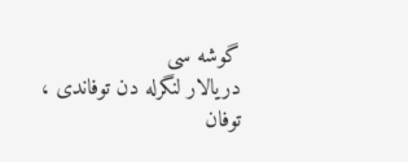گوشه سی
دریالار لنگرله دن توفاندی ، توفان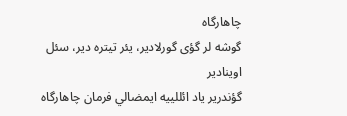چاهارگاه
گوشه لر گؤی گورلادیر، یئر تیتره دیر، سئل اوینادیر
گؤندریر یاد ائللییه ایمضالي فرمان چاهارگاه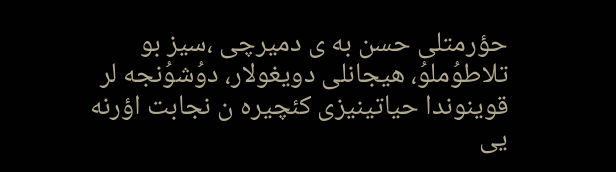حؤرمتلی حسن به ی دمیرچی ،سیز بو تلاطوُملوُ، هیجانلی دویغولار، دوُشوُنجه لر قوینوندا حیاتینیزی کئچیره ن نجابت اؤرنه یی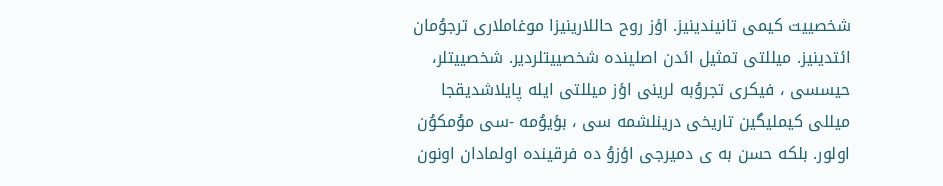شخصییت کیمی تانیندینیز. اؤز روح حاللارینیزا موغاملاری ترجوُمان ائتدینیز. میللتی تمثیل ائدن اصلینده شخصییتلردیر. شخصییتلر، حیسسی ، فیکری تجروُبه لرینی اؤز میللتی ایله پایلاشدیقجا میللی کیملیگین تاریخی درینلشمه سی ، بؤیوُمه -سی موُمکوُن اولور. بلکه حسن به ی دمیرجی اؤزوُ ده فرقینده اولمادان اونون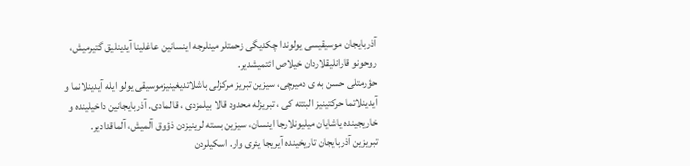آذربایجان موسیقیسی یولوندا چکدیگی زحمتلر مینلرجه اینسانین عاغلینا آیدینلیق گتیرمیش، روحونو قارانلیقلاردان خیلاص ائتمیشدیر.
حؤرمتلی حسن به ی دمیرچی، سیزین تبریز مرکزلی باشلاتدیغینیزموسیقی یولو ایله آیدینلانما و آیدینلاتما حرکتینیز البتته کی ، تبریزله محدود قالا بیلمزدی ، قالمادی. آذربایجانین داخیلینده و خاریجینده یاشایان میلیونلارجا اینسان، سیزین بسته لرینیزدن ذؤوق آلمیش، آلماقدادیر. تبریزین آذربایجان تاریخینده آیریجا یئری وار. اسکیلردن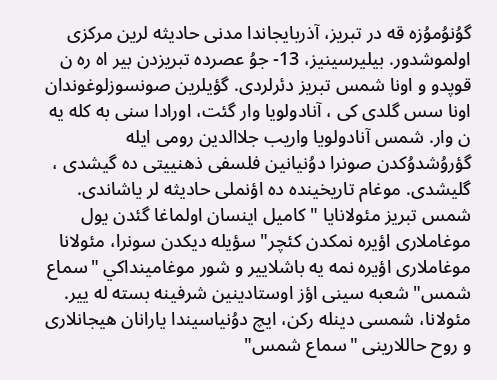گوُنوُموُزه قه در تبریز، آذربایجاندا مدنی حادیثه لرین مرکزی اولموشدور. بیلیرسینیز، 13- جوُ عصرده تبریزدن بیر اه ره ن قوپدو و اونا شمس تبریز دئرلردی. گؤیلرین صونسوزلوغوندان اونا سس گلدی کی ، آنادولویا وار گئت، اورادا سنی به کله یه ن وار. شمس آنادولویا واریب جلاالدین رومی ایله گؤروُشدوُکدن صونرا دوُنیانین فلسفی ذهنییتی ده گیشدی ، گلیشدی. موغام تاریخینده ده اؤنملی حادیثه لر یاشاندی. شمس تبریز مئولانایا " کامیل اینسان اولماغا گئدن یول موغاملاری اؤیره نمکدن کئچر" سؤیله دیکدن سونرا، مئولانا موغاملاری اؤیره نمه یه باشلاییر و شور موغامینداکي "سماع شمس" شعبه سینی اؤز اوستادینین شرفینه بسته له ییر. مئولانا، شمسی دینله رکن، ایچ دوُنیاسیندا یارانان هیجانلاری و روح حاللارینی "سماع شمس"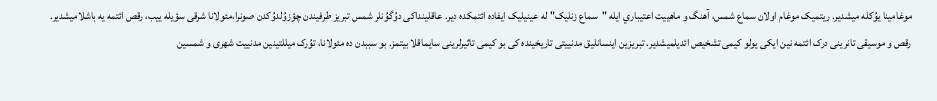موغامینا یوُکله میشدیر. ریتمیک موغام اولان سماع شمس، آهنگ و ماهییت اعتیباري ایله "سماع زنلیک" له عینیلیک ایفاده ائتمکده دیر. عاقلینداکی دوُگوُنلر شمس تبریز طرفیندن چؤزوُلدوُکدن صونرا،مئولانا شرقی سؤیله ییب، رقص ائتمه یه باشلامیشدیر. رقص و موسیقی تانرینی درک ائتمه نین ایکی یولو کیمی تشخیص ائدیلمیشدیر. تبریزین اینسانلیق مدنییتی تاریخینده کی بو کیمی تاثیرلرینی سایماقلا بیتمز. بو سببدن ده مئولانا، توُرک میللتینین مدنییت شهری و شمسین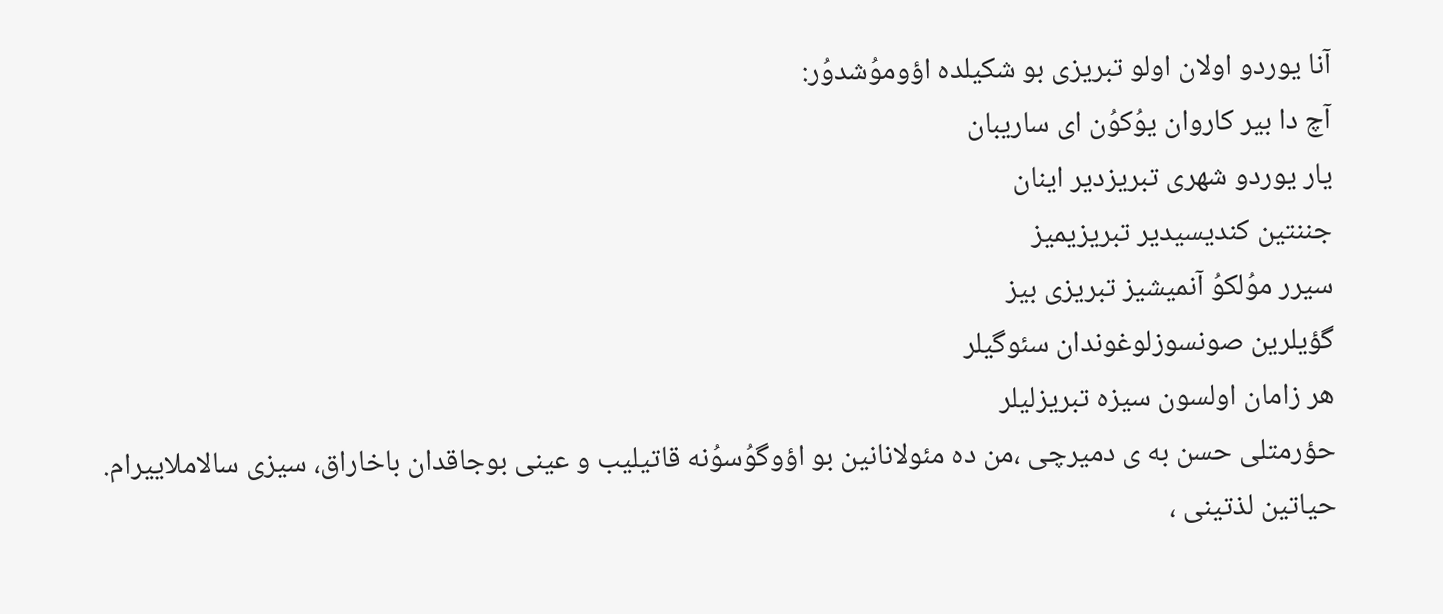آنا یوردو اولان اولو تبریزی بو شکیلده اؤوموُشدوُر:
آچ دا بیر کاروان یوُکوُن ای ساریبان
یار یوردو شهری تبریزدیر اینان
جننتین کندیسیدیر تبریزیمیز
سیرر موُلکوُ آنمیشیز تبریزی بیز
گؤیلرین صونسوزلوغوندان سئوگیلر
هر زامان اولسون سیزه تبریزلیلر
حؤرمتلی حسن به ی دمیرچی ،من ده مئولانانین بو اؤوگوُسوُنه قاتیلیب و عینی بوجاقدان باخاراق، سیزی سالاملاییرام. حیاتین لذتینی ،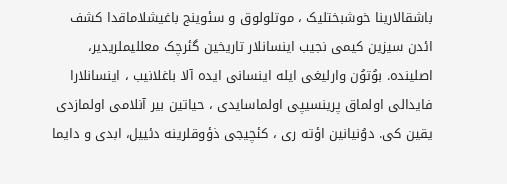باشقالارینا خوشبختلیک ، موتلولوق و سئوینج باغیشلاماقدا کشف ائدن سیزین کیمی نجیب اینسانلار تاریخین گئرچک معللیملریدیر، اصلینده. بوُتوُن وارلیغی ایله اینسانی ایده آلا باغلانیب ، اینسانلارا فایدالی اولماق پرینسیپی اولماسایدی ، حیاتین بیر آنلامی اولمازدی یقین کی. دوُنیانین اؤته ری ، کئچیجی ذؤوقلرینه دئییل، ابدی و دایما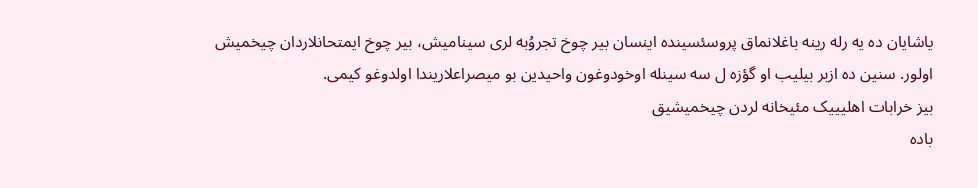یاشایان ده یه رله رینه باغلانماق پروسئسینده اینسان بیر چوخ تجروُبه لری سینامیش، بیر چوخ ایمتحانلاردان چیخمیش اولور. سنین ده ازبر بیلیب او گؤزه ل سه سینله اوخودوغون واحیدین بو میصراعلاریندا اولدوغو کیمی.
بیز خرابات اهلیییک مئیخانه لردن چیخمیشیق
باده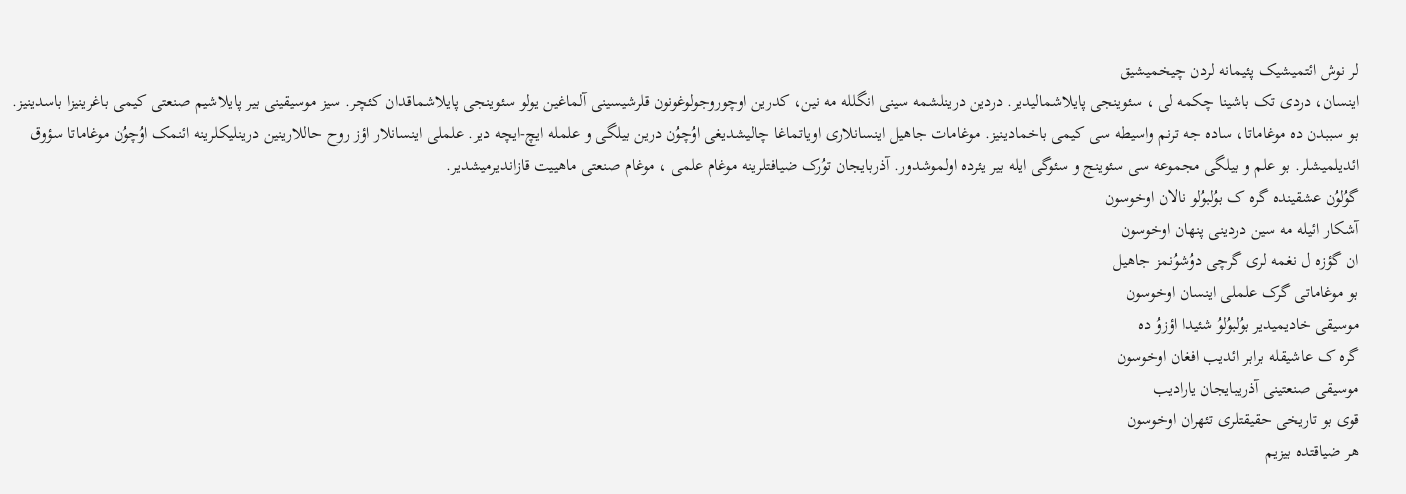لر نوش ائتمیشیک پئیمانه لردن چیخمیشیق
اینسان، دردی تک باشینا چکمه لی ، سئوینجی پایلاشمالیدیر. دردین درینلشمه سینی انگلله مه نین، کدرین اوچوروجولوغونون قلرشیسینی آلماغین یولو سئوینجی پایلاشماقدان کئچر. سیز موسیقینی بیر پایلاشیم صنعتی کیمی باغرینیزا باسدینیز. بو سببدن ده موغاماتا، ساده جه ترنم واسیطه سی کیمی باخمادینیز. موغامات جاهیل اینسانلاری اویاتماغا چالیشدیغی اوُچوُن درین بیلگی و علمله ایچ-ایچه دیر. علملی اینسانلار اؤز روح حاللارینین درینلیکلرینه ائنمک اوُچوُن موغاماتا سؤوق ائدیلمیشلر. بو علم و بیلگی مجموعه سی سئوینج و سئوگی ایله بیر یئرده اولموشدور. آذربایجان توُرک ضیافتلرینه موغام علمی ، موغام صنعتی ماهییت قازاندیرمیشدیر.
گوُلوُن عشقینده گره ک بوُلبوُلو نالان اوخوسون
آشکار ائیله مه سین دردینی پنهان اوخوسون
ان گؤزه ل نغمه لری گرچی دوُشوُنمز جاهیل
بو موغاماتی گرک علملی اینسان اوخوسون
موسیقی خادیمیدیر بوُلبوُلوُ شئیدا اؤزوُ ده
گره ک عاشیقله برابر ائدیب افغان اوخوسون
موسیقی صنعتینی آذریبایجان یارادیب
قوی بو تاریخی حقیقتلری تئهران اوخوسون
هر ضیاقتده بیزیم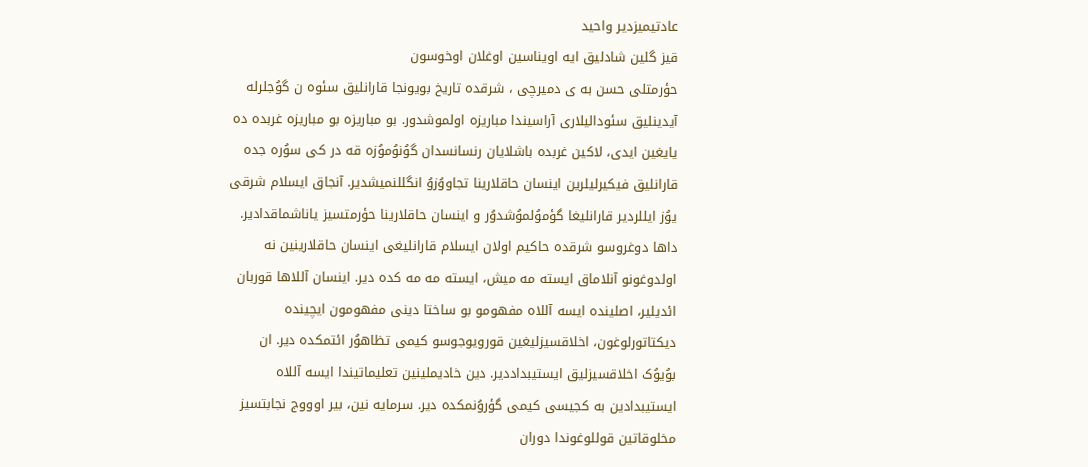عادتیمیزدیر واحید
قيز گلین شادلیق ایه اویناسین اوغلان اوخوسون
حؤرمتلی حسن به ی دمیرچی ، شرقده تاریخ بویونجا قارانلیق سئوه ن گوُجلرله آیدینلیق سئودالیلاری آراسیندا مباریزه اولموشدور. بو مباریزه بو مباریزه غربده ده یایغین ایدی، لاکین غربده باشلایان رنسانسدان گوُنوُموُزه قه در کی سوُره جده قارانلیق فیکیرلیلرین اینسان حاقلارینا تجاووُزوُ انگللنمیشدیر. آنجاق ایسلام شرقی یوُز ایللردیر قارانلیغا گؤموُلموُشدوُر و اینسان حاقلارینا حؤرمتسیز یاناشماقدادیر. داها دوغروسو شرقده حاکیم اولان ایسلام قارانلیغی اینسان حاقلارینین نه اولدوغونو آنلاماق ایسته مه میش، ایسته مه مه کده دیر. اینسان آللاها قوربان ائدیلیر، اصلینده ایسه آللاه مفهومو بو ساختا دینی مفهومون ایچینده دیکتاتورلوغون، اخلاقسیزلیغین قورویوجوسو کیمی تظاهوُر ائتمکده دیر. ان بوُیوُک اخلاقسیزلیق ایستیبداددیر. دین خادیملینین تعلیماتیندا ایسه آللاه ایستیبدادین به کجیسی کیمی گؤروُنمکده دیر. سرمایه نین، بیر اوووج نجابتسیز مخلوقاتین قوللوغوندا دوران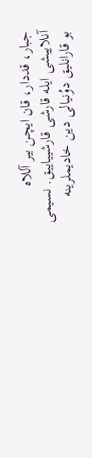جبار، قددار، قان ایچن بیر آللاه آنلاییشی ایله قارشی قارشییاییق. نسیمی بو قارانلیق دوُنیالی دین خادیملرینه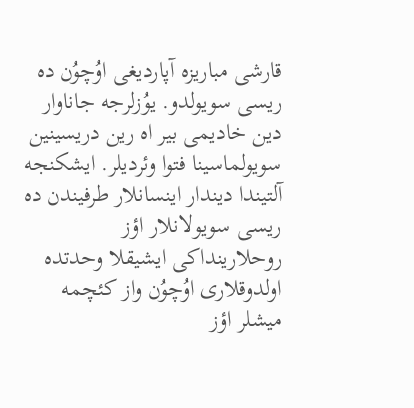قارشی مباریزه آپاردیغی اوُچوُن ده ریسی سویولدو. یوُزلرجه جاناوار دین خادیمی بیر اه رین دریسینین سویولماسینا فتوا وئردیلر. ایشکنجه آلتیندا دیندار اینسانلار طرفیندن ده ریسی سویولانلار اؤز روحلارینداکی ایشیقلا وحدتده اولدوقلاری اوُچوُن واز کئچمه میشلر اؤز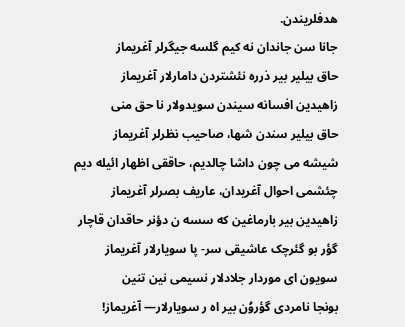هدفلریندن.
جانا سن جاندان نه کیم گلسه جیگرلر آغریماز
حاق بیلیر بیر ذرره نئشتردن دامارلار آغریماز
زاهیدین افسانه سیندن سویدولار نا حق منی
حاق بیلیر سندن شها، صاحیب نظرلر آغریماز
شیشه می چون داشا چالدیم، حاققی اظهار ائیله دیم
چئشمی احوال آغریدان، عاریف بصرلر آغریماز
زاهیدین بیر بارماغین که سسه ن دؤنر حاقدان قاچار
گؤر بو گئرچک عاشیقی سر- پا سویارلار آغریماز
سویون ای موردار جلادلار نسیمی نین تنین
بونجا نامردی گؤروُن بیر اه ر سویارلار— آغریماز!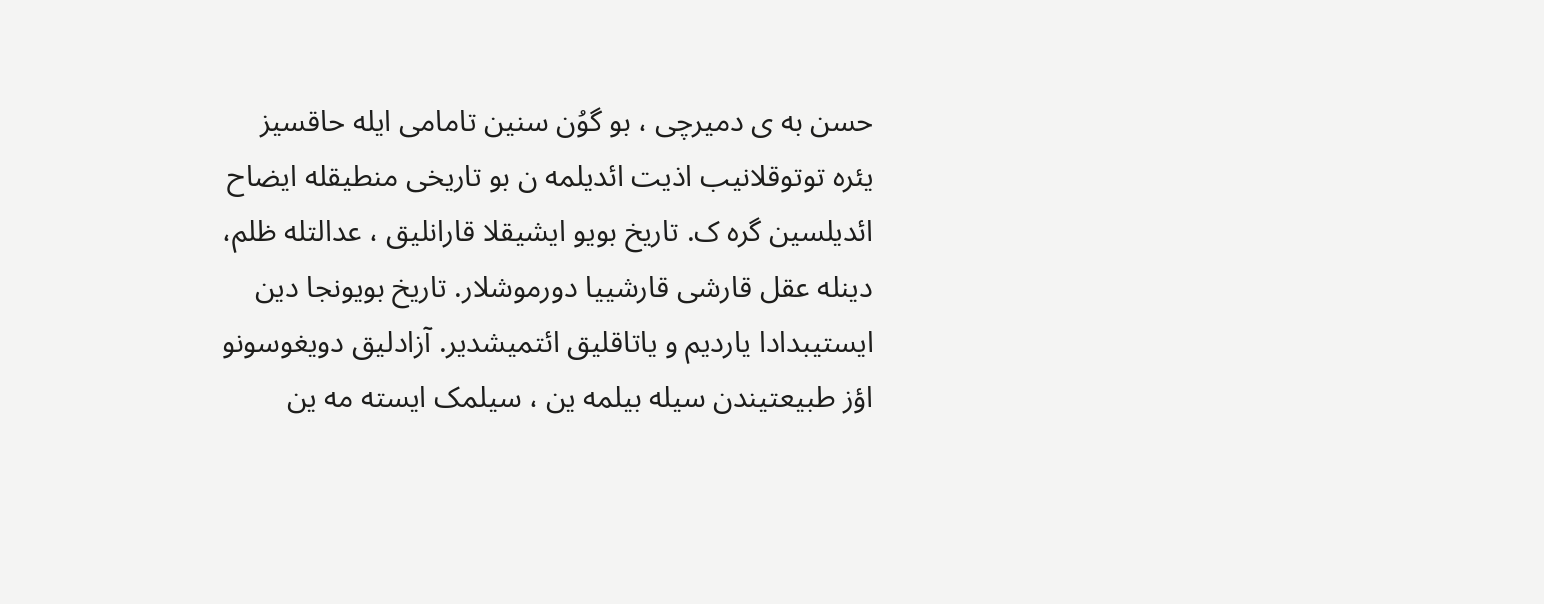حسن به ی دمیرچی ، بو گوُن سنین تامامی ایله حاقسیز یئره توتوقلانیب اذیت ائدیلمه ن بو تاریخی منطیقله ایضاح ائدیلسین گره ک. تاریخ بویو ایشیقلا قارانلیق ، عدالتله ظلم، دینله عقل قارشی قارشییا دورموشلار. تاریخ بویونجا دین ایستیبدادا یاردیم و یاتاقلیق ائتمیشدیر. آزادلیق دویغوسونو اؤز طبیعتیندن سیله بیلمه ین ، سیلمک ایسته مه ین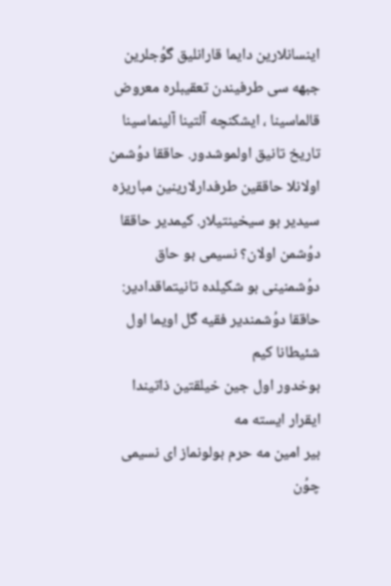اینسانلارین دایما قارانلیق گوُجلرین جبهه سی طرفیندن تعقیبلره معروض قالماسینا ، ایشکنچه آلتینا آلینماسینا تاریخ تانیق اولموشدور. حاققا دوُشمن اولانلا حاققین طرفدارلارینین مباریزه سیدیر بو سیخینتیلار. کیمدیر حاققا دوُشمن اولان؟ نسیمی بو حاق دوُشمنینی بو شکیلده تانیتماقدادیر:
حاققا دوُشمندیر فقیه گل اویما اول شئیطانا کیم
بوخدور اول جین خیلقتین ذاتیندا ایقرار ایسته مه
بیر امین مه حرم بولونماز ای نسیمی چوُن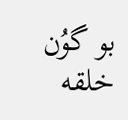بو گوُن
خلقه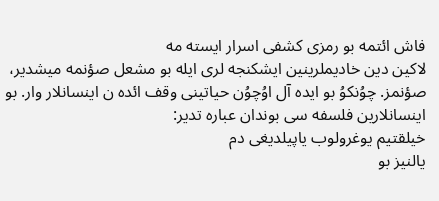فاش ائتمه بو رمزی کشفی اسرار ایسته مه
لاکین دین خادیملرینین ایشکنجه لری ایله بو مشعل صؤنمه میشدیر، صؤنمز. چوُنکوُ بو ایده آل اوُچوُن حیاتینی وقف ائده ن اینسانلار وار. بو اینسانلارین فلسفه سی بوندان عباره تدیر:
خیلقتیم یوغرولوب یاپیلدیغی دم
یالنیز بو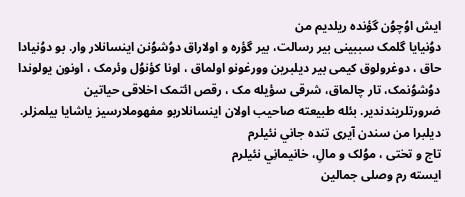ایش اوُچوُن گؤنده ریلدیم من
دوُنیایا گلمک سببینی بیر رسالت، بیر گؤره و اولاراق دوُشوُنن اینسانلار وار. بو دوُنیادا حاق ، دوغرولوق کیمی بیر دیلبرین وورغونو اولماق ، اونا کؤنوُل وئرمک ، اونون یولوندا دوُشوُنمک، تار چالماق، شرقی سؤیله مک ، رقص ائتمک اخلاقی حیاتین ضرورتلریندندیر. بئله طبیعته صاحیب اولان اینسانلاربو مفهوملارسیز یاشایا بیلمزلر.
دیلبرا من سندن آیری تنده جاني نئیلرم
تاج و تختی ، موُلک و مالِ، خانیمانِي نئیلرم
ایسته رم وصلی جمالین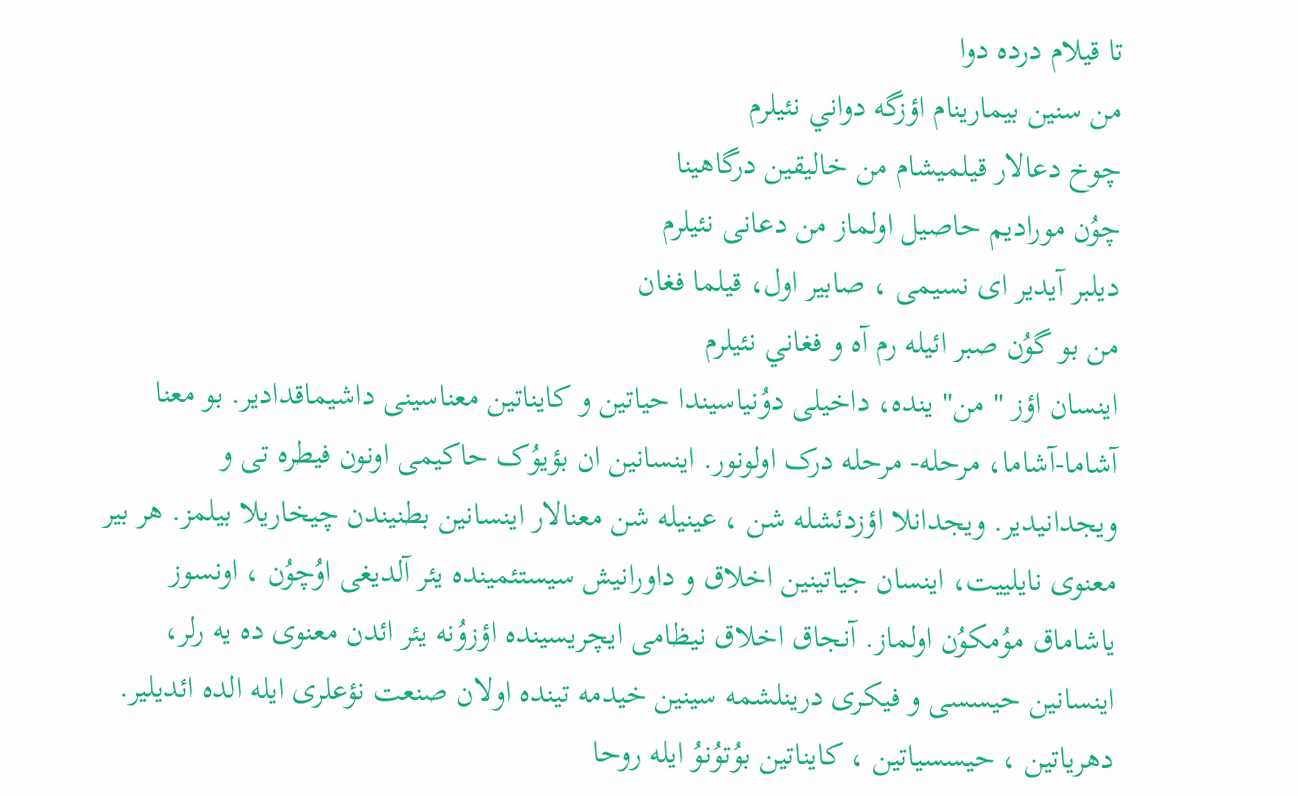تا قیلام درده دوا
من سنین بیمارینام اؤزگه دواني نئیلرم
چوخ دعالار قیلمیشام من خالیقین درگاهینا
چوُن مورادیم حاصیل اولماز من دعانی نئیلرم
دیلبر آیدیر ای نسیمی ، صابیر اول، قیلما فغان
من بو گوُن صبر ائیله رم آه و فغاني نئیلرم
اینسان اؤز " من" ینده، داخیلی دوُنیاسیندا حیاتین و کایناتین معناسینی داشیماقدادیر. بو معنا آشاما-آشاما، مرحله- مرحله درک اولونور. اینسانین ان بؤیوُک حاکیمی اونون فیطره تی و ویجدانیدیر. ویجدانلا اؤزدئشله شن ، عینیله شن معنالار اینسانین بطنیندن چیخاریلا بیلمز. هر بیر معنوی نایلییت، اینسان جیاتینین اخلاق و داورانیش سیستئمینده یئر آلدیغی اوُچوُن ، اونسوز یاشاماق موُمکوُن اولماز. آنجاق اخلاق نیظامی ایچریسینده اؤزوُنه یئر ائدن معنوی ده یه رلر، اینسانین حیسسی و فیکری درینلشمه سینین خیدمه تینده اولان صنعت نؤعلری ایله الده ائدیلیر. دهریاتین ، حیسسیاتین ، کایناتین بوُتوُنوُ ایله روحا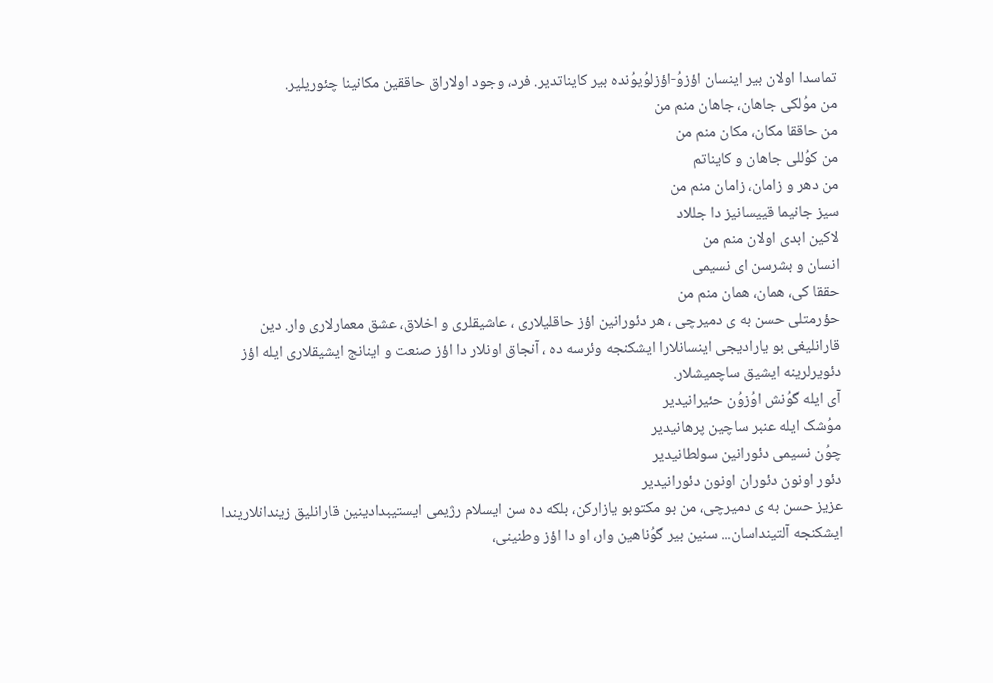تماسدا اولان بیر اینسان اؤزوُ-اؤزلوُیوُنده بیر کایناتدیر. فرد، وجود اولاراق حاققین مکانینا چئوریلیر.
من موُلکی جاهان، جاهان منم من
من حاققا مکان، مکان منم من
من کوُللی جاهان و کایناتم
من دهر و زامان، زامان منم من
سیز جانیما قییسانیز دا جللاد
لاکین ابدی اولان منم من
انسان و بشرسن ای نسیمی
حققا کی، همان، همان منم من
حؤرمتلی حسن به ی دمیرچی ، هر دئورانین اؤز حاقلیلاری ، عاشیقلری و اخلاق، عشق معمارلاری وار. دین قارانلیغی بو یارادیجی اینسانلارا ایشکنجه وئرسه ده ، آنجاق اونلار دا اؤز صنعت و اینانج ایشیقلاری ایله اؤز دئویرلرینه ایشیق ساچمیشلار.
آی ایله گوُنش اوُزوُن حئیرانیدیر
موُشک ایله عنبر ساچین پرهانیدیر
چوُن نسیمی دئورانین سولطانیدیر
دئور اونون دئوران اونون دئورانیدیر
عزیز حسن به ی دمیرچی، من بو مکتوبو یازارکن، بلکه ده سن ایسلام رژیمی ایستیبدادینین قارانلیق زیندانلاریندا ایشکنجه آلتینداسان... سنین بیر گوُناهین وار، او دا اؤز وطنینی،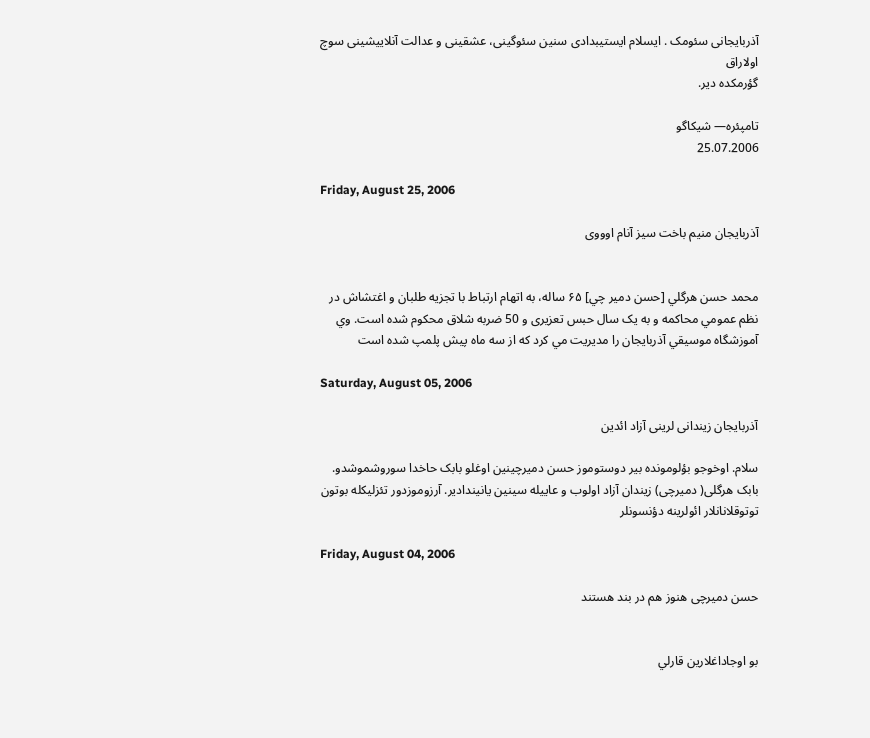آذربایجانی سئومک . ایسلام ایستیبدادی سنین سئوگینی، عشقینی و عدالت آنلاییشینی سوچ اولاراق
گؤرمکده دیر.

تامپئره— شیکاگو
25.07.2006

Friday, August 25, 2006

آذربایجان منیم باخت سیز آنام اوووی


محمد حسن هرگلي [حسن دمير چي] ۶۵ ساله، به اتهام ارتباط با تجزيه طلبان و اغتشاش در نظم عمومي محاکمه و به يک سال حبس تعزيری و 50 ضربه شلاق محکوم شده است. وي آموزشگاه موسيقي آذربايجان را مديريت مي کرد که از سه ماه پيش پلمپ شده است

Saturday, August 05, 2006

آذربایجان زیندانی لرینی آزاد ائدین

سلام. اوخوجو بؤلومونده بیر دوستوموز حسن دمیرچینین اوغلو بابک حاخدا سوروشموشدو. بابک هرگلی( دمیرچی) زیندان آزاد اولوب و عاییله سینین یانیندادیر. آرزوموزدور تئزلیکله بوتون توتوقلانانلار ائولرینه دؤنسونلر

Friday, August 04, 2006

حسن دمیرچی هنوز هم در بند هستند


بو اوجاداغلارين‌ قارلي‌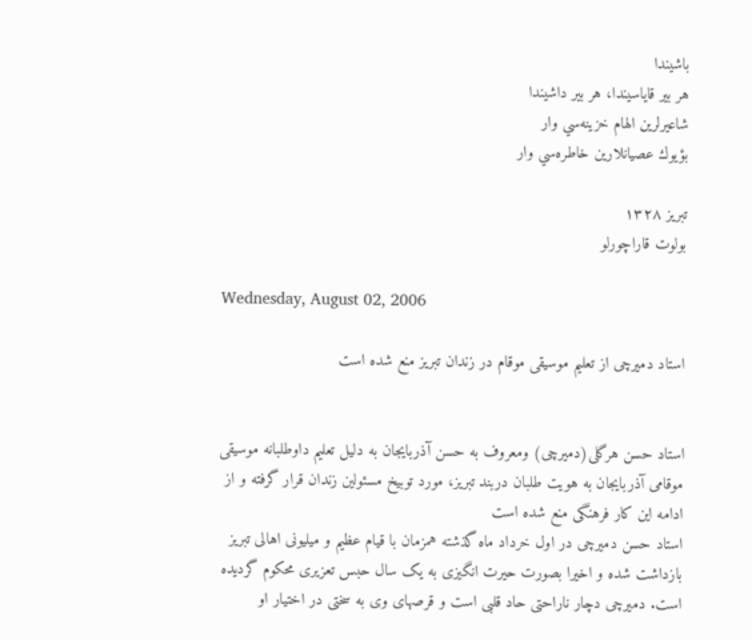باشيندا
هر بير قاياسيندا، هر بير داشيندا
شاعيرلرين‌ الهام‌ خزينه‌سي‌ وار
بؤيوك‌ عصيانلارين‌ خاطره‌سي‌ وار

تبريز ۱۳۲۸
بولوت قاراچورلو

Wednesday, August 02, 2006

استاد دمیرچی از تعلیم موسیقی موقام در زندان تبریز منع شده است


استاد حسن هرگلی(دمیرچی) ومعروف به حسن آذربایجان به دلیل تعلیم داوطلبانه موسیقی موقامی آذربایجان به هویت طلبان دربند تبریز، مورد توبیخ مسئولین زندان قرار گرفته و از ادامه این کار فرهنگی منع شده است
استاد حسن دمیرچی در اول خرداد ماه گذشته همزمان با قیام عظیم و میلیونی اهالی تبریز بازداشت شده و اخیرا بصورت حیرت انگیزی به یک سال حبس تعزیری محکوم گردیده است. دمیرچی دچار ناراحتی حاد قلبی است و قرصهای وی به سختی در اختیار او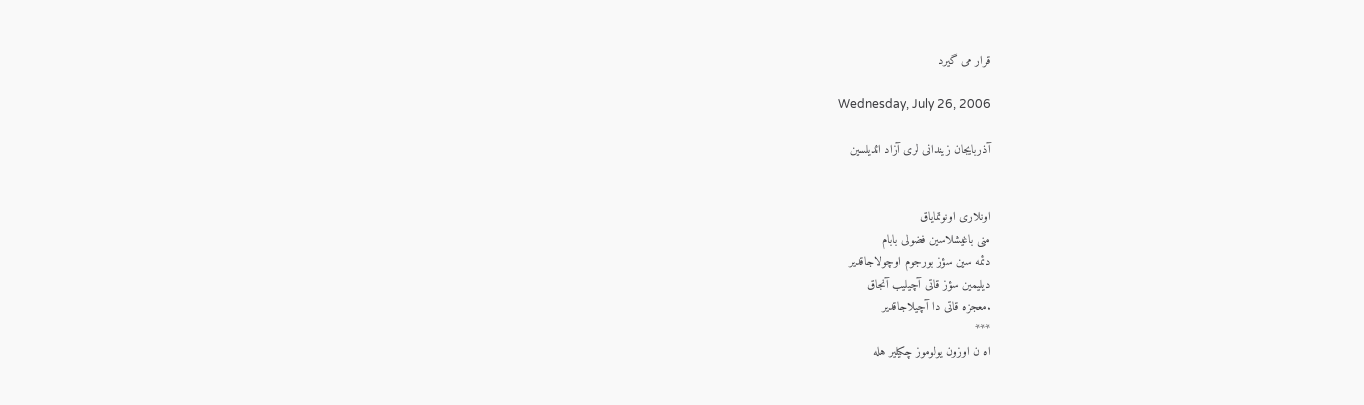قرار می گیرد

Wednesday, July 26, 2006

آذربایجان زیندانی لری آزاد ائدیلسین


اونلاری اونوتمایاق
منی باغیشلاسین فضولی بابام
دئمه سین سؤز بورجوم اوچولاجاقدیر
دیلیمین سؤز قاتی آچیلیب آنجاق
.معجزه قاتی دا آچیلاجاقدیر
***
اه ن اوزون یولوموز چکیلیر هله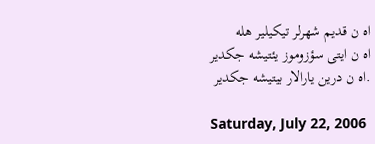اه ن قدیم شهرلر تیکیلیر هله
اه ن ایتی سؤزوموز یئتیشه جکدیر
.اه ن درین یارالار بیتیشه جکدیر

Saturday, July 22, 2006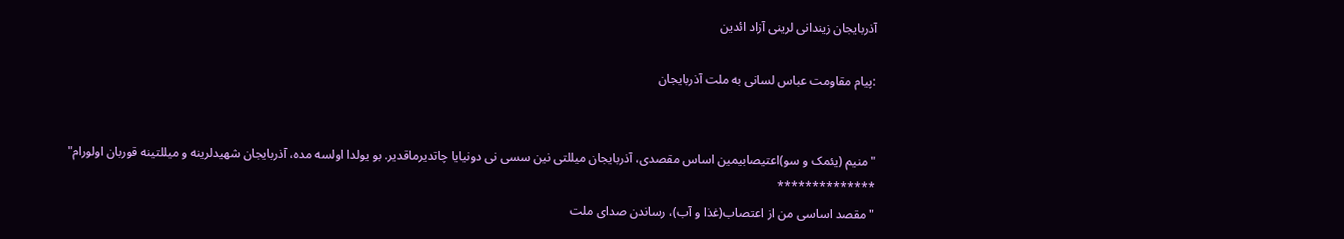آذربایجان زیندانی لرینی آزاد ائدین

:پیام مقاومت عباس لسانی به ملت آذربایجان


"منیم (یئمک و سو)اعتیصابیمین اساس مقصدی، آذربایجان میللتی نین سسی نی دونیایا چاتدیرماقدیر. بو یولدا اولسه مده، آذربایجان شهیدلرینه و میللتینه قوربان اولورام"
**************
" مقصد اساسی من از اعتصاب(غذا و آب)، رساندن صدای ملت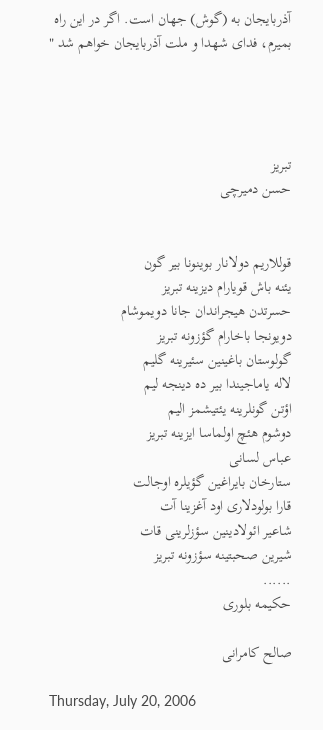آذربایجان به (گوش) جهان است. اگر در این راه بمیرم، فدای شهدا و ملت آذربایجان خواهم شد "




تبریز
حسن دمیرچی


قوللاریم دولانار بوینونا بیر گون
یئنه باش قویارام دیزینه تبریز
حسرتدن هیجراندان جانا دویموشام
دویونجا باخارام گؤزونه تبریز
گولوستان باغینین سئیرینه گلیم
لاله یاماجیندا بیر ده دینجه لیم
اؤتن گونلرینه یئتیشمز الیم
دوشوم هئچ اولماسا ایزینه تبریز
عباس لسانی
ستارخان بایراغین گؤیلره اوجالت
قارا بولودلاری اود آغزینا آت
شاعیر ائولادینین سؤزلرینی قات
شیرین صحبتینه سؤزونه تبریز
......
حکیمه بلوری

صالح کامرانی

Thursday, July 20, 2006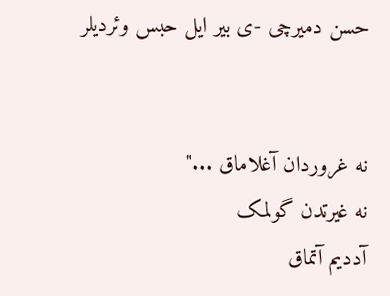حسن دمیرچی -ی بیر ایل حبس وئردیلر


نه غروردان آغلاماق ..."
نه غیرتدن گولمک
آددیم آتماق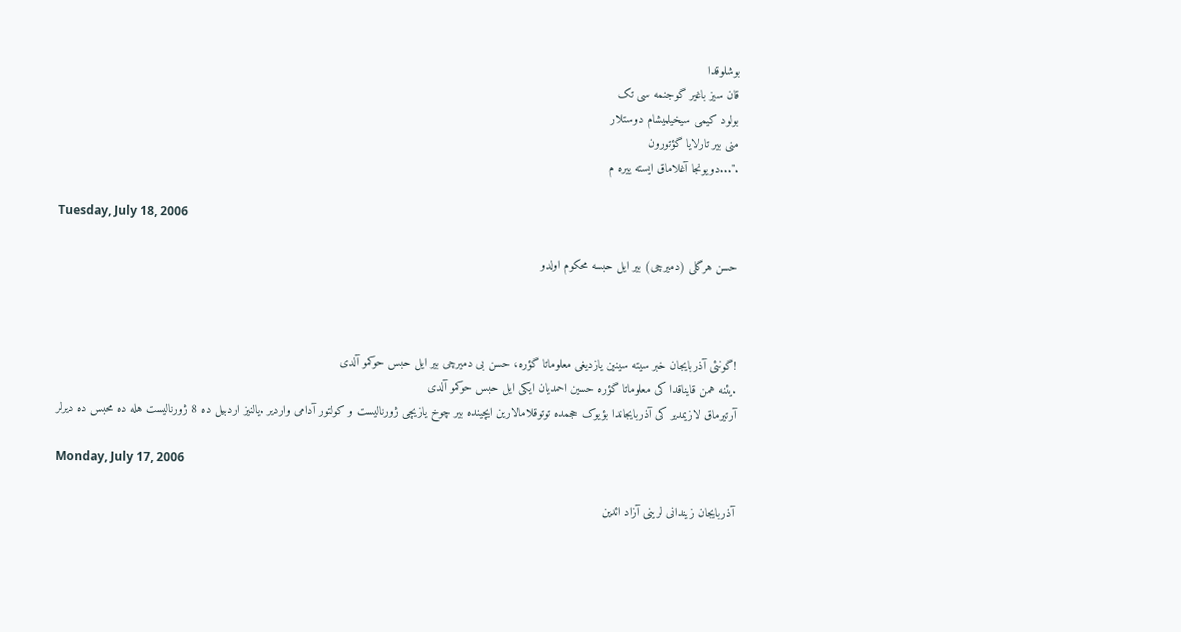بوشلوقدا
قان سیز باغیر گوجنمه سی تک
بولود کیمی سیخیلمیشام دوستلار
منی بیر تارلایا گؤتورون
."...دویونجا آغلاماق ایسته ییره م

Tuesday, July 18, 2006

حسن هرگلی (دمیرچی) بیر ایل حبسه محکوم اولدو



!گونئی آذربایجان خبر سیته سینین یازدیغی معلوماتا گؤره، حسن بی دمیرچی بیر ایل حبس حوکمو آلدی
.یئنه همن قایناقدا کی معلوماتا گؤره حسین احمدیان ایکی ایل حبس حوکمو آلدی
آرتیرماق لازیمدیر کی آذربایجاندا بؤیوک حجمده توتوقلامالارین ایچینده بیر چوخ یازیچی ژورنالیست و کولتور آدامی واردیر .یالنیز اردبیل ده 8 ژورنالیست هله ده محبس ده دیرلر

Monday, July 17, 2006

آذربایجان زیندانی لرینی آزاد ائدین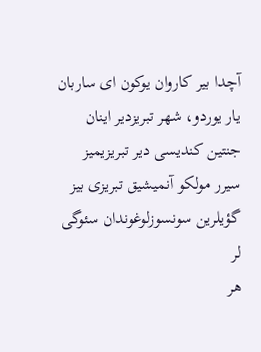آچدا بیر کاروان یوکون ای ساربان
یار یوردو، شهر تبریزدیر اینان
جنتین کندیسی دیر تبریزیمیز
سیرر مولکو آنمیشیق تبریزی بیز
گؤیلرین سونسوزلوغوندان سئوگی لر
هر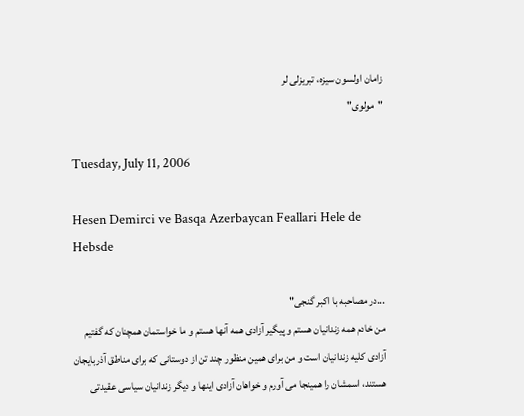زامان اولسون سیزه، تبریزلی لر
"مولوی"

Tuesday, July 11, 2006

Hesen Demirci ve Basqa Azerbaycan Feallari Hele de Hebsde

...در مصاحبه با اکبر گنجی"
من خادم همه زندانیان هستم و پیگیر آزادی همه آنها هستم و ما خواستمان همچنان که گفتیم آزادی کلیه زندانیان است و من برای همین منظور چند تن از دوستانی که برای مناطق آذربایجان هستند، اسمشان را همینجا می آورم و خواهان آزادی اینها و دیگر زندانیان سیاسی عقیدتی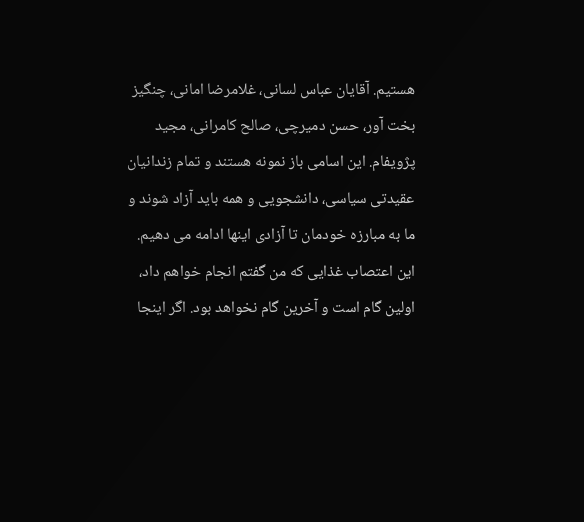هستیم. آقایان عباس لسانی، غلامرضا امانی، چنگیز بخت آور، حسن دمیرچی، صالح کامرانی، مجید پژویفام. این اسامی باز نمونه هستند و تمام زندانیان عقیدتی سیاسی، دانشجویی و همه باید آزاد شوند و ما به مبارزه خودمان تا آزادی اینها ادامه می دهیم. این اعتصاب غذایی که من گفتم انجام خواهم داد، اولین گام است و آخرین گام نخواهد بود. اگر اینجا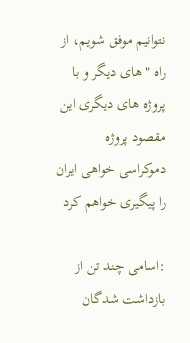نتوانیم موفق شویم، از راه "های دیگر و با پروژه های دیگری این مقصود پروژه دموکراسی خواهی ایران را پیگیری خواهم کرد

:اسامی چند تن از بازداشت شدگان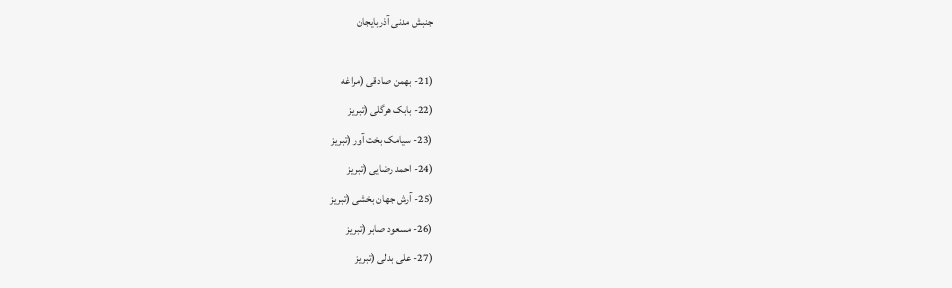جنبش مدنی آذربایجان

(21- بهمن صادقی (مراغه
(22- بابک هرگلی (تبریز
(23- سیامک بخت آور (تبریز
(24- احمد رضایی (تبریز
(25- آرش جهان بخشی (تبریز
(26- مسعود صابر (تبریز
(27- علی بدلی (تبریز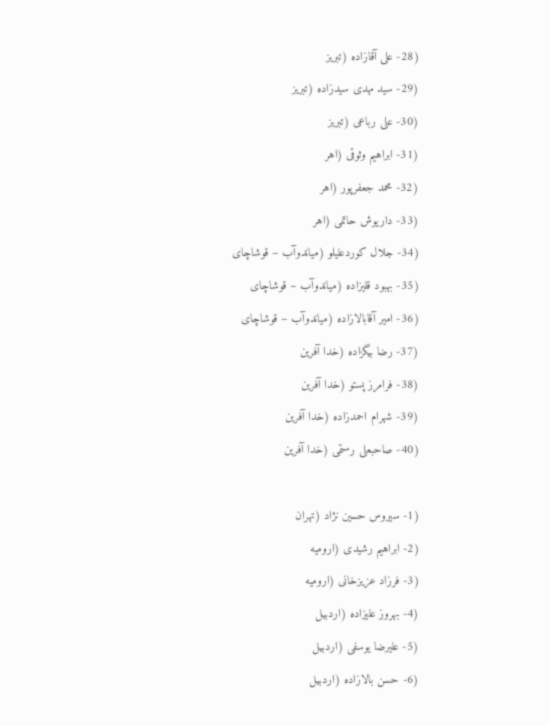(28- علی آقازاده (تبریز
(29- سید مهدی سیدزاده (تبریز
(30- علی رباعی (تبریز
(31- ابراهیم وثوقی (اهر
(32- محمد جعفرپور (اهر
(33- داریوش حاتمی (اهر
(34- جلال کوردعلیلو (میاندوآب – قوشاچای
(35- بهبود قلیزاده (میاندوآب – قوشاچای
(36- امیر آقابالازاده (میاندوآب – قوشاچای
(37- رضا بیگزاده (خدا آفرین
(38- فرامرز پستو (خدا آفرین
(39- شهرام احمدزاده (خدا آفرین
(40- صاحبعلی رستمی (خدا آفرین

(1- سیروس حسین نژاد (تهران
(2- ابراهیم رشیدی (ارومیه
(3- فرزاد عزیزخانی (ارومیه
(4- بهروز علیزاده (اردبیل
(5- علیرضا یوسفی (اردبیل
(6- حسن بالازاده (اردبیل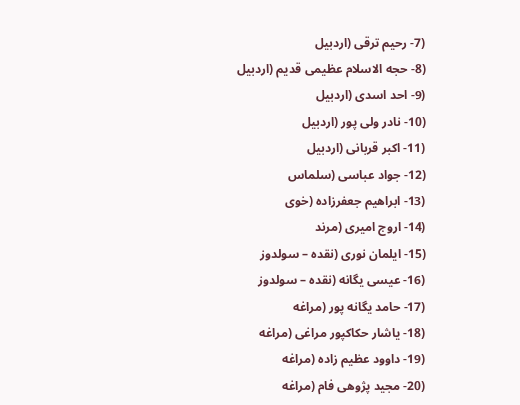(7- رحیم ترقی (اردبیل
(8- حجه الاسلام عظیمی قدیم (اردبیل
(9- احد اسدی (اردبیل
(10- نادر ولی پور (اردبیل
(11- اکبر قربانی (اردبیل
(12- جواد عباسی (سلماس
(13- ابراهیم جعفرزاده (خوی
(14- اروج امیری (مرند
(15- ایلمان نوری (نقده – سولدوز
(16- عیسی یگانه (نقده – سولدوز
(17- حامد یگانه پور (مراغه
(18- یاشار حکاکپور مراغی (مراغه
(19- داوود عظیم زاده (مراغه
(20- مجید پژوهی فام (مراغه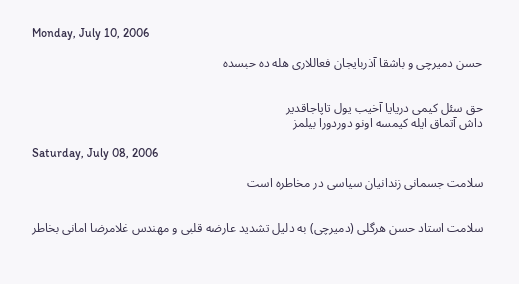Monday, July 10, 2006

حسن دمیرچی و باشقا آذربایجان فعاللاری هله ده حبسده


حق سئل کیمی دریایا آخیب یول تاپاجاقدیر
داش آتماق ایله کیمسه اونو دوردورا بیلمز

Saturday, July 08, 2006

سلامت جسمانی زندانیان سیاسی در مخاطره است


سلامت استاد حسن هرگلی (دمیرچی) به دلیل تشدید عارضه قلبی و مهندس غلامرضا امانی بخاطر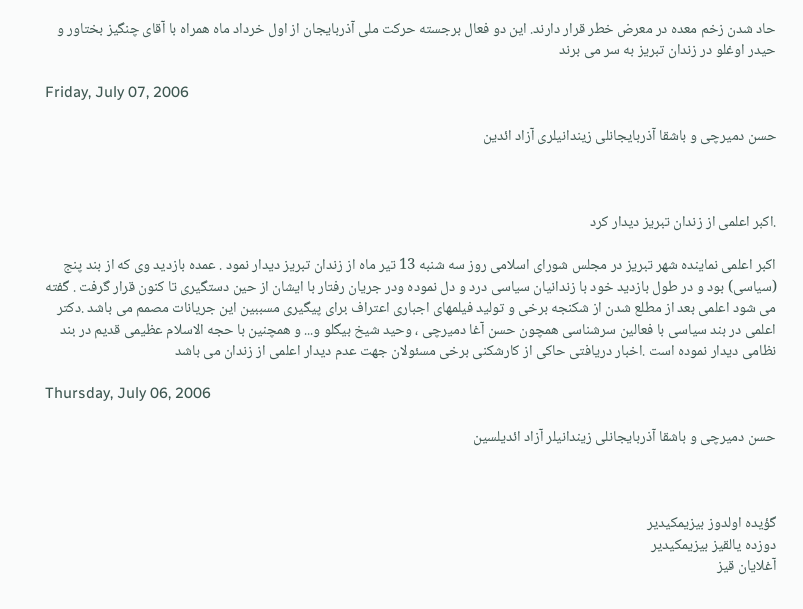حاد شدن زخم معده در معرض خطر قرار دارند. این دو فعال برجسته حرکت ملی آذربایجان از اول خرداد ماه همراه با آقای چنگیز بختاور و حیدر اوغلو در زندان تبریز به سر می برند

Friday, July 07, 2006

حسن دمیرچی و باشقا آذربایجانلی زیندانیلری آزاد ائدین



.اکبر اعلمی از زندان تبریز دیدار کرد

اکبر اعلمی نماینده شهر تبریز در مجلس شورای اسلامی روز سه شنبه 13 تیر ماه از زندان تبریز دیدار نمود . عمده بازدید وی که از بند پنج (سیاسی) بود و در طول بازدید خود با زندانیان سیاسی درد و دل نموده ودر جریان رفتار با ایشان از حین دستگیری تا کنون قرار گرفت . گفته می شود اعلمی بعد از مطلع شدن از شکنجه برخی و تولید فیلمهای اجباری اعتراف برای پیگیری مسببین این جریانات مصمم می باشد .دکتر اعلمی در بند سیاسی با فعالین سرشناسی همچون حسن آغا دمیرچی ، وحید شیخ بیگلو و... و همچنین با حجه الاسلام عظیمی قدیم در بند نظامی دیدار نموده است .اخبار دریافتی حاکی از کارشکنی برخی مسئولان جهت عدم دیدار اعلمی از زندان می باشد

Thursday, July 06, 2006

حسن دمیرچی و باشقا آذربایجانلی زیندانیلر آزاد ائدیلسین



گؤیده اولدوز بیزیمکیدیر
دوزده یالقیز بیزیمکیدیر
آغلایان قیز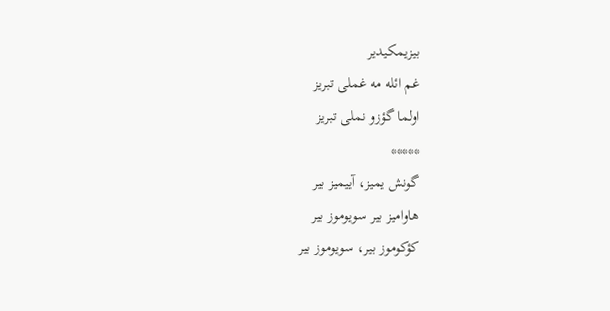بیزیمکیدیر
غم ائله مه غملی تبریز
اولما گؤزو نملی تبریز
*****
گونش یمیز، آییمیز بیر
هاوامیز بیر سویوموز بیر
کؤکوموز بیر، سویوموز بیر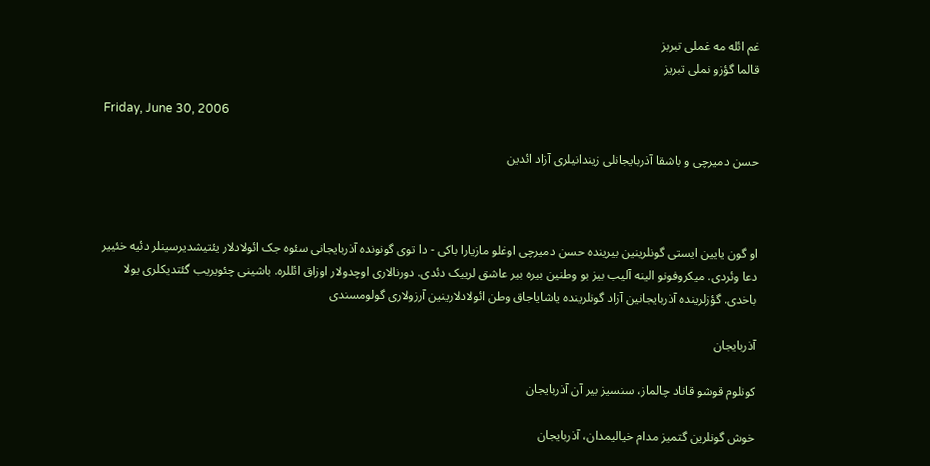غم ائله مه غملی تبربز
قالما گؤزو نملی تبریز

Friday, June 30, 2006

حسن دمیرچی و باشقا آذربایجانلی زیندانیلری آزاد ائدین



او گون یایین ایستی گونلرینین بیرینده حسن دمیرچی اوغلو مازیارا باکی - دا توی گونونده آذربایجانی سئوه جک ائولادلار یئتیشدیرسینلر دئیه خئییر دعا وئردی. میکروفونو الینه آلیب بیز بو وطنین بیره بیر عاشق لرییک دئدی. دورنالاری اوچدولار اوزاق ائللره. باشینی چئویریب گئتدیکلری یولا باخدی. گؤزلرینده آذربایجانین آزاد گونلرینده یاشایاجاق وطن ائولادلارینین آرزولاری گولومسندی

آذربایجان

کونلوم قوشو قاناد چالماز، سنسیز بیر آن آذربایجان

خوش گونلرین گتمیز مدام خیالیمدان، آذربایجان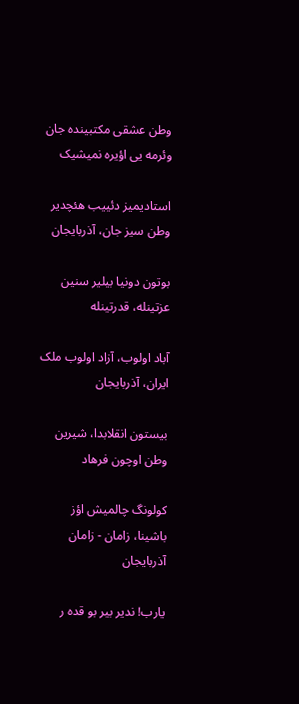وطن عشقی مکتبینده جان وئرمه یی اؤیره نمیشیک

استادیمیز دئییب هئچدیر وطن سیز جان، آذربایجان

بوتون دونیا بیلیر سنین عزتینله، قدرتینله

آباد اولوب، آزاد اولوب ملک ایران، آذربایجان

بیستون انقلابدا، شیرین وطن اوچون فرهاد

کولونگ چالمیش اؤز باشینا، زامان - زامان آذربایجان

یارب! ندیر بیر بو قده ر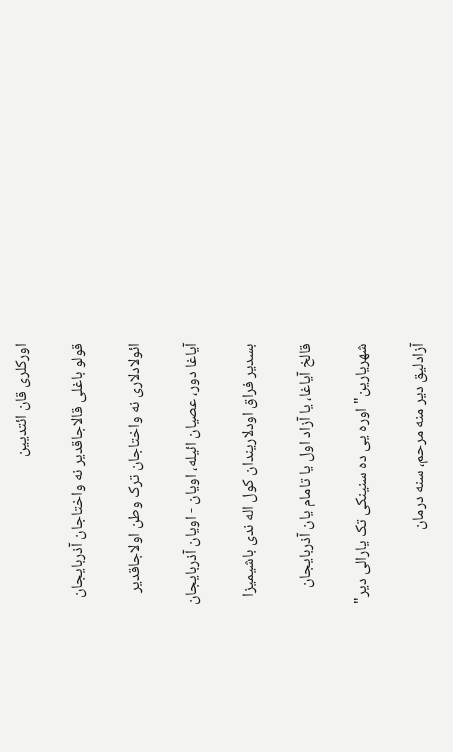اورکلری قان ائتدیین

قولو باغلی قالاجاقدیر نه واختاجان آذربایجان

ائولادلاری نه واختاجان ترک وطن اولاجاقدیر

آیاغا دور، عصیان ائیله، اویان - اویان آذربایجان

بسدیر فراق اودلاریندان کول اله ندی باشیمیزا

قالخ آیاغا، یا آزاد اول یا تامام یان آذربایجان

شهریارین" اوره یی ده سنینکی تک یارالی دیر"

آزادلیق دیر منه مرحم، سنه درمان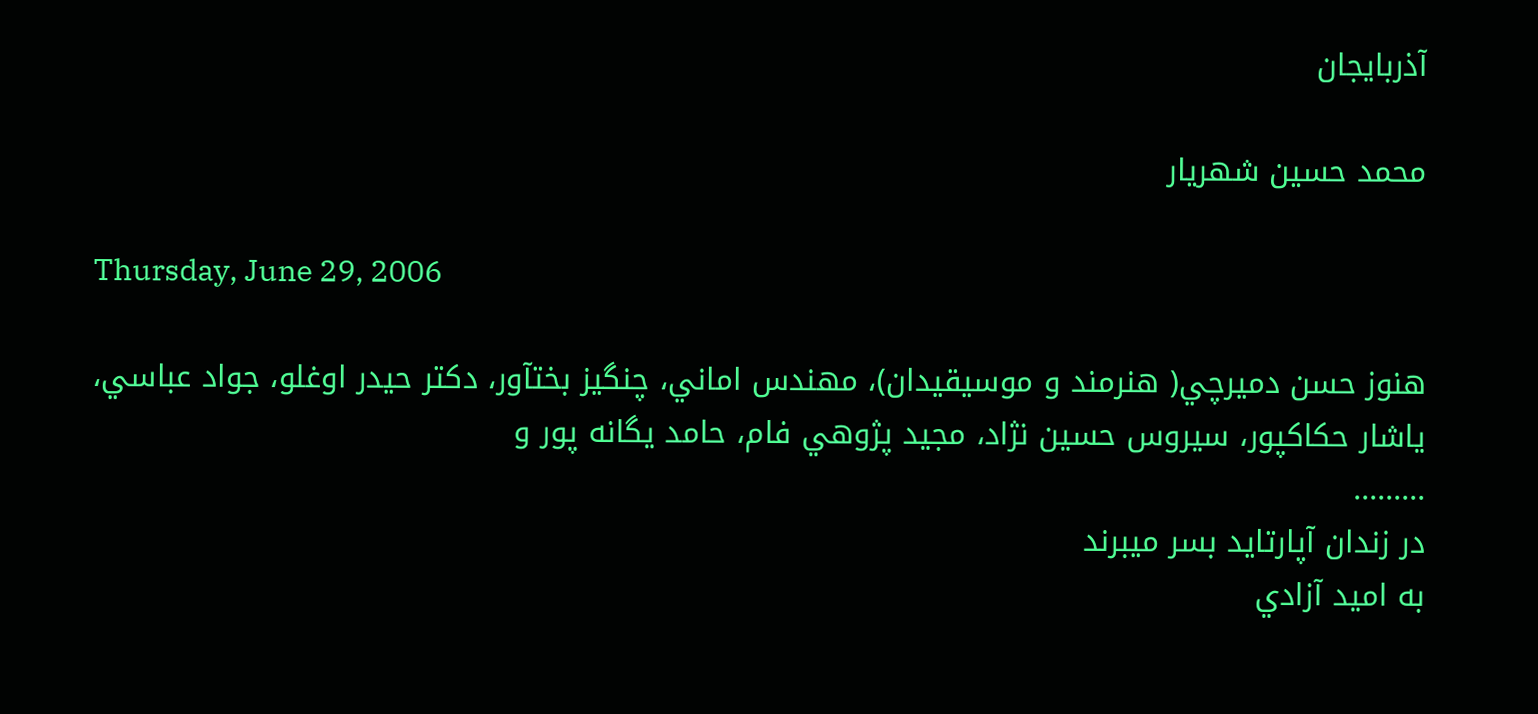آذربایجان

محمد حسین شهریار

Thursday, June 29, 2006

هنوز حسن دميرچي( هنرمند و موسيقيدان)، مهندس اماني، چنگيز بختآور، دكتر حيدر اوغلو، جواد عباسي، ياشار حكاكپور، سيروس حسين نژاد، مجيد پژوهي فام، حامد يگانه پور و
.........
در زندان آپارتايد بسر ميبرند
به اميد آزادي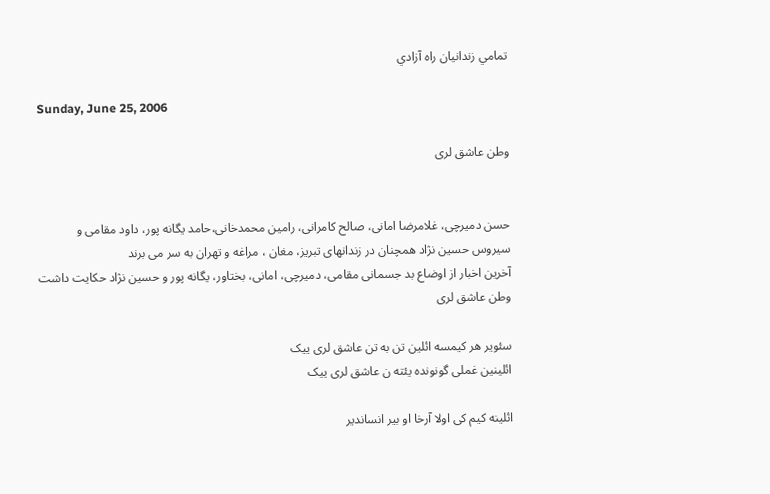تمامي زندانيان راه آزادي

Sunday, June 25, 2006

وطن عاشق لری


حسن دمیرچی، غلامرضا امانی، صالح کامرانی، رامین محمدخانی،حامد یگانه پور، داود مقامی و سیروس حسین نژاد همچنان در زندانهای تبریز، مغان ، مراغه و تهران به سر می برند
آخرین اخبار از اوضاع بد جسمانی مقامی، دمیرچی، امانی، بختاور، یگانه پور و حسین نژاد حکایت داشت
وطن عاشق لری

سئویر هر کیمسه ائلین تن به تن عاشق لری ییک
ائلینین غملی گونونده یئته ن عاشق لری ییک

ائلینه کیم کی اولا آرخا او بیر انساندیر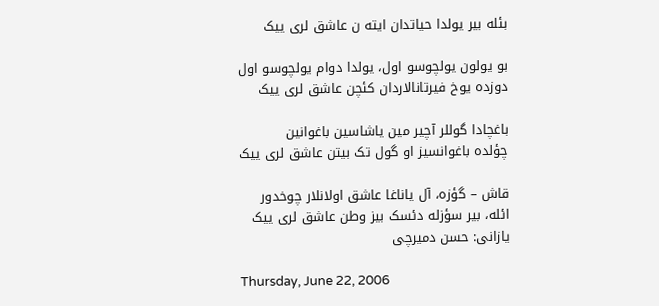بئله بیر یولدا حیاتدان ایته ن عاشق لری ییک

بو یولون یولچوسو اول، یولدا دوام یولچوسو اول
دوزده یوخ فیرتانالاردان کئچن عاشق لری ییک

باغچادا گوللر آچیر مین یاشاسین باغوانین
چؤلده باغوانسیز او گول تک بیتن عاشق لری ییک

قاش – گؤزه، آل یاناغا عاشق اولانلار چوخدور
ائله، بیر سؤزله دئسک بیز وطن عاشق لری ییک
یازانی: حسن دمیرچی

Thursday, June 22, 2006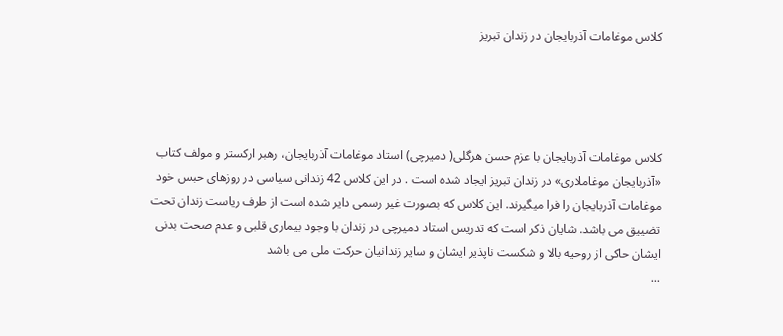کلاس موغامات آذربایجان در زندان تبریز




کلاس موغامات آذربایجان با عزم حسن هرگلی( دمیرچی) استاد موغامات آذربایجان، رهبر ارکستر و مولف کتاب «آذربایجان موغاملاری» در زندان تبریز ایجاد شده است . در این کلاس 42 زندانی سیاسی در روزهای حبس خود موغامات آذربایجان را فرا میگیرند. این کلاس که بصورت غیر رسمی دایر شده است از طرف ریاست زندان تحت تضییق می باشد. شایان ذکر است که تدریس استاد دمیرچی در زندان با وجود بیماری قلبی و عدم صحت بدنی ایشان حاکی از روحیه بالا و شکست ناپذیر ایشان و سایر زندانیان حرکت ملی می باشد
...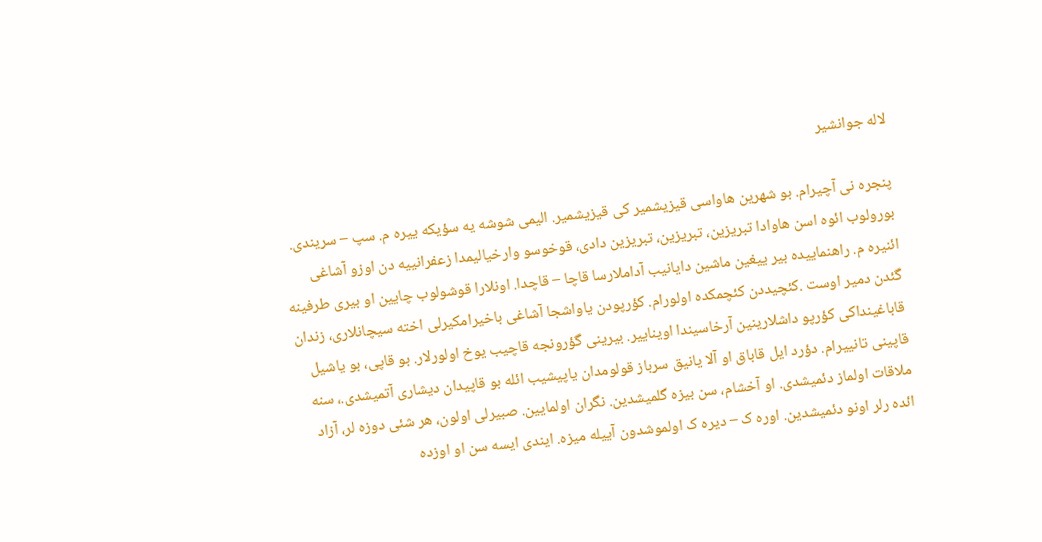لاله جوانشیر

پنجره نی آچیرام. بو شهرین هاواسی قیزیشمیر کی قیزیشمیر. الیمی شوشه یه سؤیکه ییره م. سپ – سریندی. بورولوب ائوه اسن هاوادا تبریزین، تبریزین، تبریزین دادی، قوخوسو وارخیالیمدا زعفرانییه دن اوزو آشاغی ائنیره م. راهنماییده بیر ییغین ماشین دایانیب آداملارسا قاچا – قاچدا. اونلارا قوشولوب چایین او بیری طرفینه گئدن دمیر اوست .کئچیددن کئچمکده اولورام. کؤرپودن یاواشجا آشاغی باخیرامکیرلی اخته سیچانلاری، زندان قاباغینداکی کؤرپو داشلارینین آرخاسیندا اویناییر. بیرینی گؤرونجه قاچیب یوخ اولورلار. بو قاپی، بو یاشیل قاپینی تانییرام. دؤرد ایل قاباق او آلا یانیق سرباز قولومدان یاپیشیب ائله بو قاپیدان دیشاری آتمیشدی.، سنه ملاقات اولماز دئمیشدی. او آخشام، سن بیزه گلمیشدین. نگران اولمایین. صبیرلی اولون، هر شئی دوزه لر، آزاد ائده رلر اونو دئمیشدین. اوره ک – دیره ک اولموشدون آییله میزه. ایندی ایسه سن او اوزده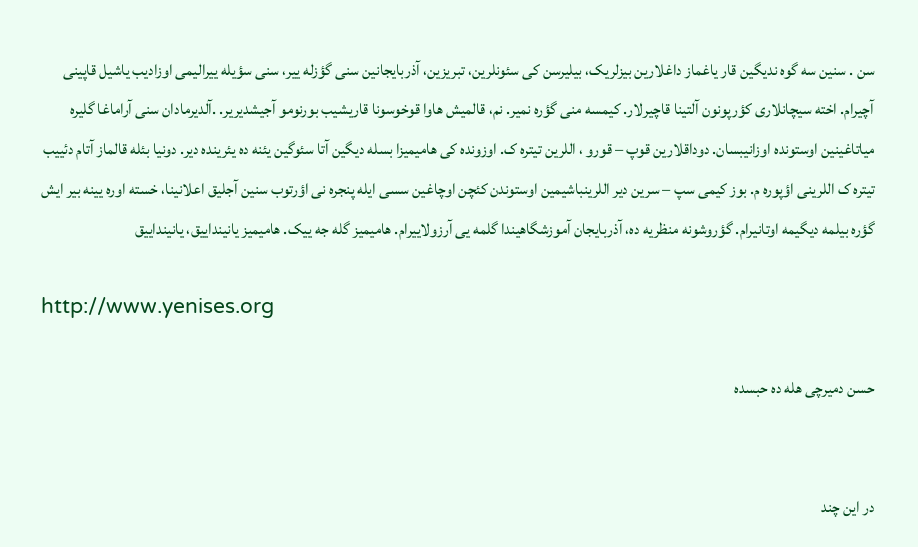سن . سنین سه گوه ندیگین قار یاغماز داغلارین بیزلریک، بیلیرسن کی سئونلرین، تبریزین، آذربایجانین سنی گؤزله ییر، سنی سؤیله ییرالیمی اوزادیب یاشیل قاپینی آچیرام. اخته سیچانلاری کؤرپونون آلتینا قاچیرلار. کیمسه منی گؤره نمیر. نم، قالمیش هاوا قوخوسونا قاریشیب بورنومو آجیشدیریر. .آلدیرمادان سنی آراماغا گلیره میاتاغینین اوستونده اوزانیبسان. دوداقلارین قوپ – قورو ، اللرین تیتره ک. اوزونده کی هامیمیزا بسله دیگین آتا سئوگین یئنه ده یئرینده دیر. دونیا بئله قالماز آتام دئییب تیتره ک اللرینی اؤپوره م. بوز کیمی سپ – سرین دیر اللرینباشیمین اوستوندن کئچن اوچاغین سسی ایله پنجره نی اؤرتوب سنین آجلیق اعلانینا، خسته اوره یینه بیر ایش گؤره بیلمه دیگیمه اوتانیرام. گؤروشونه منظریه ده، آذربایجان آموزشگاهیندا گلمه یی آرزولاییرام. هامیمیز گله جه ییک. هامیمیز یانینداییق، یانینداییق

http://www.yenises.org

حسن دمیرچی هله ده حبسده


در این چند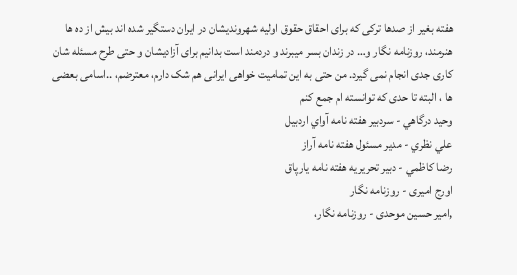هفته بغیر از صدها ترکی که برای احقاق حقوق اولیه شهروندیشان در ایران دستگیر شده اند بیش از ده ها هنرمند، روزنامه نگار و… در زندان بسر میبرند و دردمند است بدانیم برای آزادیشان و حتی طرح مسئله شان کاری جدی انجام نمی گیرد. من حتی به این تمامیت خواهی ایرانی هم شک دارم، معترضم، ..اسامی بعضی ها ، البته تا حدی که توانسته ام جمع کنم
وحيد درگاهي - سردبير هفته نامه آواي اردبيل
علي نظري - مدير مسئول هفته نامه آراز
رضا كاظمي - دبير تحريريه هفته نامه يارپاق
اورج اميری - روزنامه نگار
,امیر حسین موحدی - روزنامه نگار،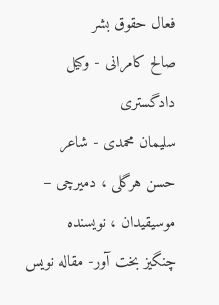فعال حقوق بشر
صالح کامرانی - وکيل دادگستری
سلیمان محمدی - شاعر
حسن هرگلی ، دمیرچی – موسیقیدان ، نویسنده
چنگیز بخت آور- مقاله نویس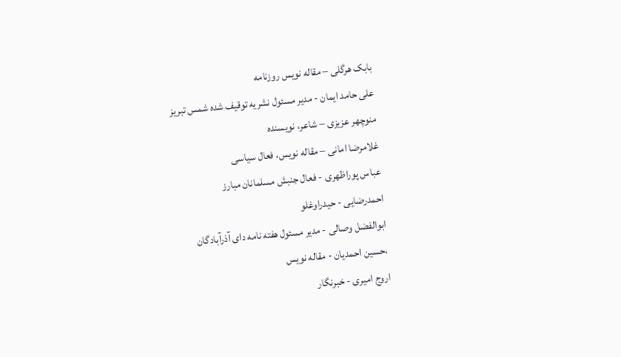بابک هرگلی – مقاله نویس روزنامه
علی حامد ایمان - مدیر مسئول نشریه توقیف شده شمس تبریز
منوچهر عزیزی – شاعر، نویسنده
غلامرضا امانی – مقاله نویس، فعال سیاسی
عباس پوراظهری - فعال جنبش مسلمانان مبارز
احمدرضایی - حیدراوغلو
ابوالفضل وصالی - مدیر مسئول هفته نامه دای آذرآبادگان
،حسین احمدیان - مقاله نویس
اروج امیری - خبرنگار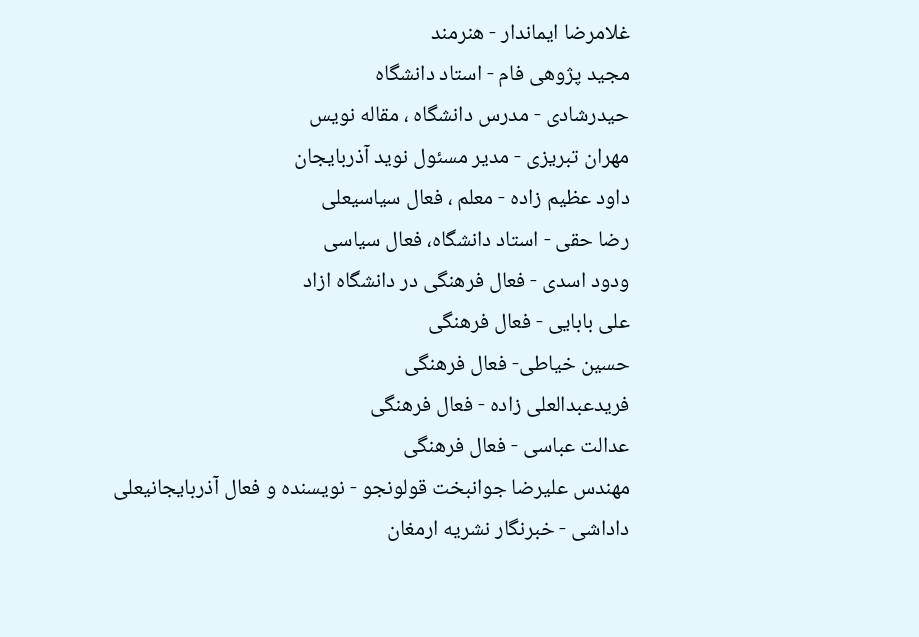غلامرضا ایماندار - هنرمند
مجید پژوهی فام - استاد دانشگاه
حیدرشادی - مدرس دانشگاه ، مقاله نویس
مهران تبریزی - مدیر مسئول نوید آذربایجان
داود عظیم زاده - معلم ، فعال سیاسیعلی
رضا حقی - استاد دانشگاه، فعال سیاسی
ودود اسدی - فعال فرهنگی در دانشگاه ازاد
علی بابایی - فعال فرهنگی
حسین خیاطی- فعال فرهنگی
فریدعبدالعلی زاده - فعال فرهنگی
عدالت عباسی - فعال فرهنگی
مهندس عليرضا جوانبخت قولونجو - نويسنده و فعال آذربايجانيعلی
داداشی - خبرنگار نشریه ارمغان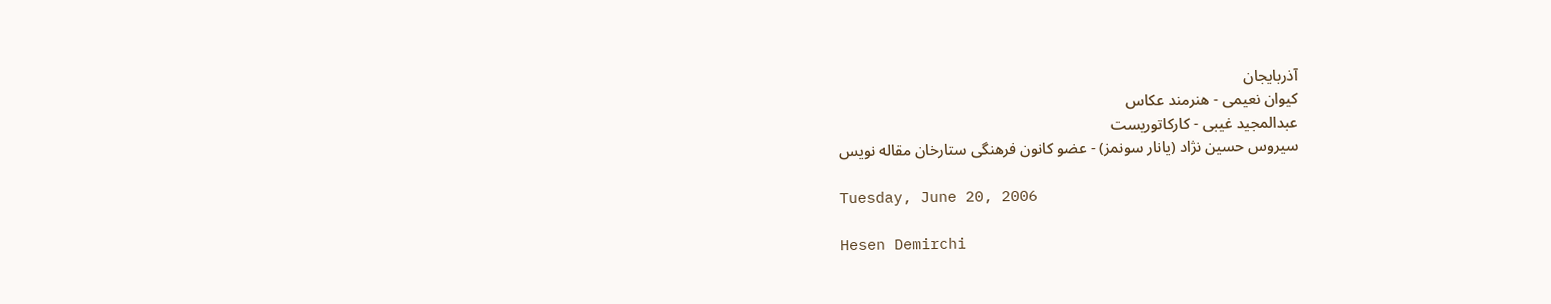آذربایجان
کیوان نعیمی - هنرمند عکاس
عبدالمجید غیبی - کارکاتوریست
سیروس حسین نژاد (یانار سونمز) - عضو کانون فرهنگی ستارخان مقاله نویس

Tuesday, June 20, 2006

Hesen Demirchi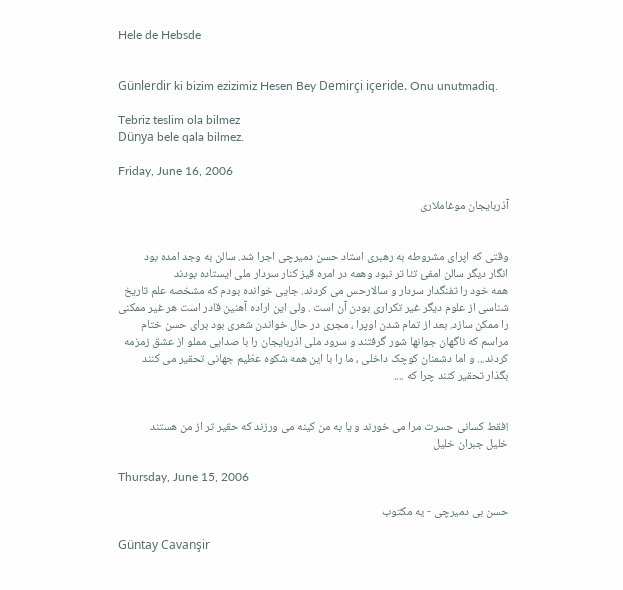Hele de Hebsde


Günlerdir ki bizim ezizimiz Hesen Bey Demirçi içeride. Onu unutmadiq.

Tebriz teslim ola bilmez
Dünya bele qala bilmez.

Friday, June 16, 2006

آذربایجان موغاملاری


وقتی که اپرای مشروطه به رهبری استاد حسن دمیرچی اجرا شد. سالن به وجد امده بود
انگار دیگر سالن امفئ تئا تر نبود وهمه در امره قیز کنار سردار ملی ایستاده بودند
همه خود را تفنگدار سردار و سالارحس می کردند. جایی خوانده بودم که مشخصه علم تاریخ شناسی از علوم دیگر غیر تکراری بودن آن است . ولی این اراده آهنین قادر است هر غیر ممکنی را ممکن سازد. بعد از تمام شدن اوپرا ، مجری در حال خواندن شعری بود برای حسن ختام مراسم که ناگهان جوانها شور گرفتند و سرود ملی اذربایجان را با صدایی مملو از عشق زمزمه کردند... و اما دشمنان کوچک داخلی ، ما را با این همه شکوه عظیم جهانی تحقیر می کنند
بگذار تحقیر کنند چرا که ....


!فقط کسانی حسرت مرا می خورند و یا به من کینه می ورزند که حقیر تر از من هستند
خلیل جبران خلیل

Thursday, June 15, 2006

حسن بی دمیرچی - یه مکتوب

Güntay Cavanşir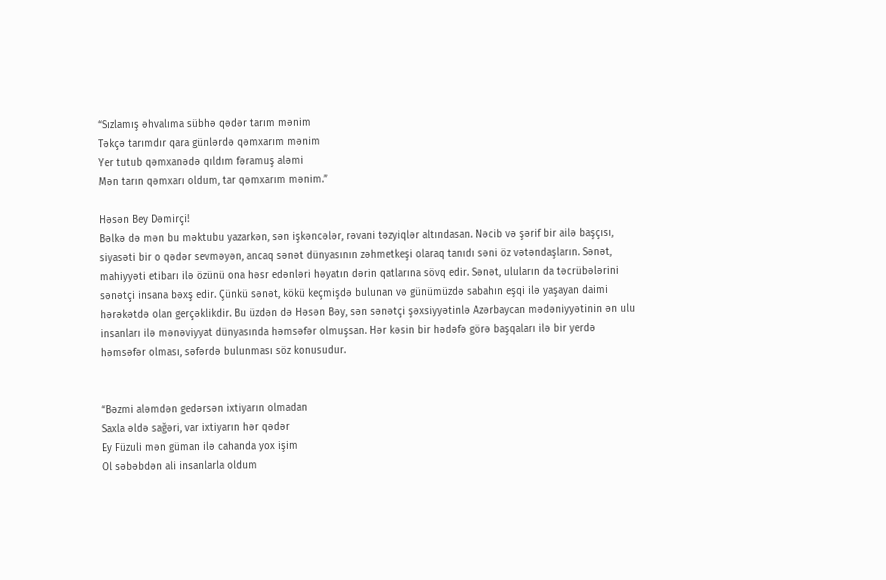“Sızlamış əhvalıma sübhə qədər tarım mənim
Təkçə tarımdır qara günlərdə qəmxarım mənim
Yer tutub qəmxanədə qıldım fəramuş aləmi
Mən tarın qəmxarı oldum, tar qəmxarım mənim.”

Həsən Bey Dəmirçi!
Bəlkə də mən bu məktubu yazarkən, sən işkəncələr, rəvani təzyiqlər altındasan. Nəcib və şərif bir ailə başçısı, siyasəti bir o qədər sevməyən, ancaq sənət dünyasının zəhmetkeşi olaraq tanıdı səni öz vətəndaşların. Sənət, mahiyyəti etibarı ilə özünü ona həsr edənləri həyatın dərin qatlarına sövq edir. Sənət, uluların da təcrübələrini sənətçi insana bəxş edir. Çünkü sənət, kökü keçmişdə bulunan və günümüzdə sabahın eşqi ilə yaşayan daimi hərəkətdə olan gerçəklikdir. Bu üzdən də Həsən Bəy, sən sənətçi şəxsiyyətinlə Azərbaycan mədəniyyətinin ən ulu insanları ilə mənəviyyat dünyasında həmsəfər olmuşsan. Hər kəsin bir hədəfə görə başqaları ilə bir yerdə həmsəfər olması, səfərdə bulunması söz konusudur.


“Bəzmi aləmdən gedərsən ixtiyarın olmadan
Saxla əldə sağəri, var ixtiyarın hər qədər
Ey Füzuli mən güman ilə cahanda yox işim
Ol səbəbdən ali insanlarla oldum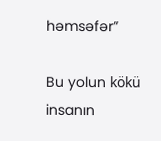həmsəfər”

Bu yolun kökü insanın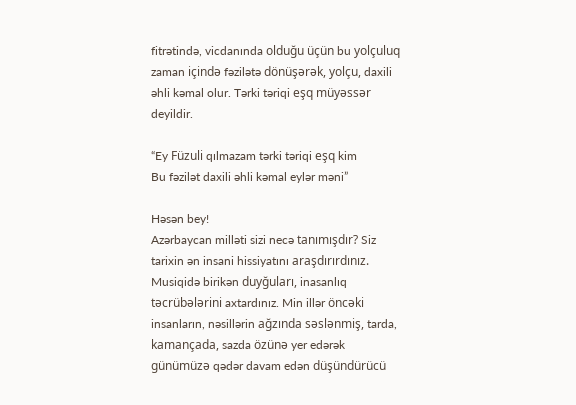fitrətində, vicdanında olduğu üçün bu yolçuluq zaman içində fəzilətə dönüşərək, yolçu, daxili əhli kəmal olur. Tərki təriqi eşq müyəssər deyildir.

“Ey Füzuli qılmazam tərki təriqi eşq kim
Bu fəzilət daxili əhli kəmal eylər məni”

Həsən bey!
Azərbaycan milləti sizi necə tanımışdır? Siz tarixin ən insani hissiyatını araşdırırdınız. Musiqidə birikən duyğuları, inasanlıq təcrübələrini axtardınız. Min illər öncəki insanların, nəsillərin ağzında səslənmiş, tarda, kamançada, sazda özünə yer edərək günümüzə qədər davam edən düşündürücü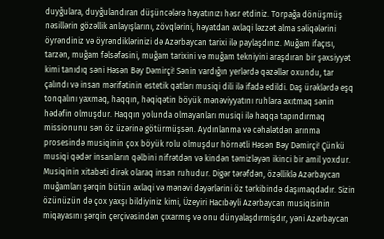duyğulara, duyğulandıran düşüncələrə həyatınızı həsr etdiniz. Torpağa dönüşmüş nəsillərin gözəllik anlayışlarını, zövqlərini, həyatdan əxlaqi ləzzət alma səliqələrini öyrəndiniz və öyrəndiklərinizi də Azərbaycan tarixi ilə paylaşdınız. Muğam ifaçısı, tarzən, muğam fəlsəfəsini, muğam tarixini və muğam tekniyini araşdıran bir şəxsiyyət kimi tanıdıq səni Həsən Bəy Dəmirçi! Sənin vardığın yerlərdə qəzəllər oxundu, tar çalındı və insan mərifətinin estetik qatları musiqi dili ilə ifadə edildi. Daş ürəklərdə eşq tonqalını yaxmaq, haqqın, həqiqətin böyük mənəviyyatını ruhlara axıtmaq sənin hədəfin olmuşdur. Haqqın yolunda olmayanları musiqi ilə haqqa tapındırmaq missionunu sən öz üzərinə götürmüşsən. Aydınlanma və cəhalətdən arınma prosesində musiqinin çox böyük rolu olmuşdur hörnətli Həsən Bəy Dəmirçi! Çünkü musiqi qədər insanların qəlbini nifrətdən və kindən təmizləyən ikinci bir amil yoxdur. Musiqinin xitabəti dirək olaraq insan ruhudur. Digər tərəfdən, özəlliklə Azərbaycan muğamları şərqin bütün əxlaqi və mənəvi dəyərlərini öz tərkibində daşımaqdadır. Sizin özünüzün də çox yaxşı bildiyiniz kimi, Üzeyiri Hacıbəyli Azərbaycan musiqisinin miqayasını şərqin çerçivəsindən çıxarmış və onu dünyalaşdırmişdır, yəni Azərbaycan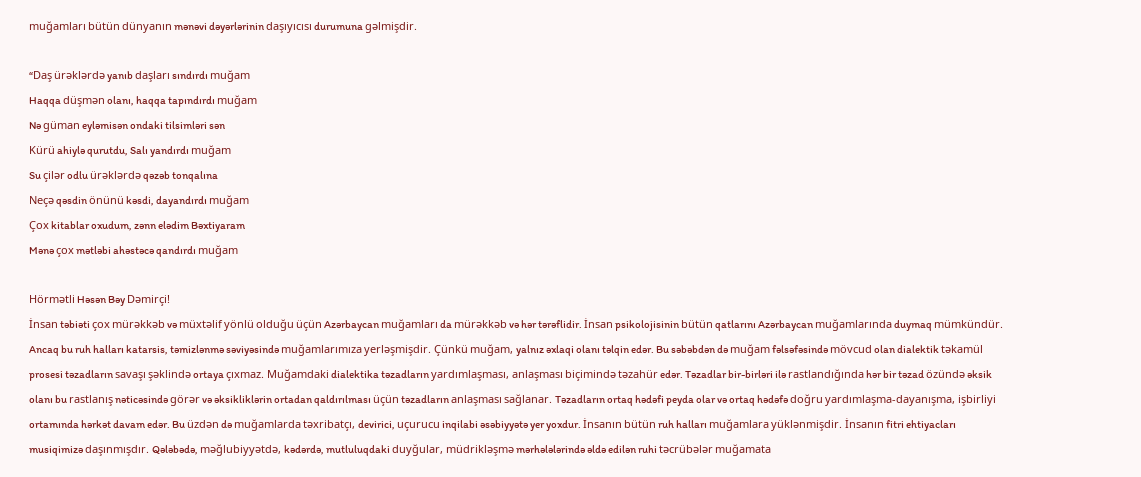muğamları bütün dünyanın mənəvi dəyərlərinin daşıyıcısı durumuna gəlmişdir.

“Daş ürəklərdə yanıb daşları sındırdı muğam
Haqqa düşmən olanı, haqqa tapındırdı muğam
Nə güman eyləmisən ondaki tilsimləri sən
Kürü ahiylə qurutdu, Salı yandırdı muğam
Su çilər odlu ürəklərdə qəzəb tonqalına
Neçə qəsdin önünü kəsdi, dayandırdı muğam
Çox kitablar oxudum, zənn elədim Bəxtiyaram
Mənə çox mətləbi ahəstəcə qandırdı muğam

Hörmətli Həsən Bəy Dəmirçi!
İnsan təbiəti çox mürəkkəb və müxtəlif yönlü olduğu üçün Azərbaycan muğamları da mürəkkəb və hər tərəflidir. İnsan psikolojisinin bütün qatlarını Azərbaycan muğamlarında duymaq mümkündür. Ancaq bu ruh halları katarsis, təmizlənmə səviyəsində muğamlarımıza yerləşmişdir. Çünkü muğam, yalnız əxlaqi olanı təlqin edər. Bu səbəbdən də muğam fəlsəfəsində mövcud olan dialektik təkamül prosesi təzadların savaşı şəklində ortaya çıxmaz. Muğamdaki dialektika təzadların yardımlaşması, anlaşması biçimində təzahür edər. Təzadlar bir-birləri ilə rastlandığında hər bir təzad özündə əksik olanı bu rastlanış nəticəsində görər və əksikliklərin ortadan qaldırılması üçün təzadların anlaşması sağlanar. Təzadların ortaq hədəfi peyda olar və ortaq hədəfə doğru yardımlaşma-dayanışma, işbirliyi ortamında hərkət davam edər. Bu üzdən də muğamlarda təxribatçı, devirici, uçurucu inqilabi əsəbiyyətə yer yoxdur. İnsanın bütün ruh halları muğamlara yüklənmişdir. İnsanın fitri ehtiyacları musiqimizə daşınmışdır. Qələbədə, məğlubiyyətdə, kədərdə, mutluluqdaki duyğular, müdrikləşmə mərhələlərində əldə edilən ruhi təcrübələr muğamata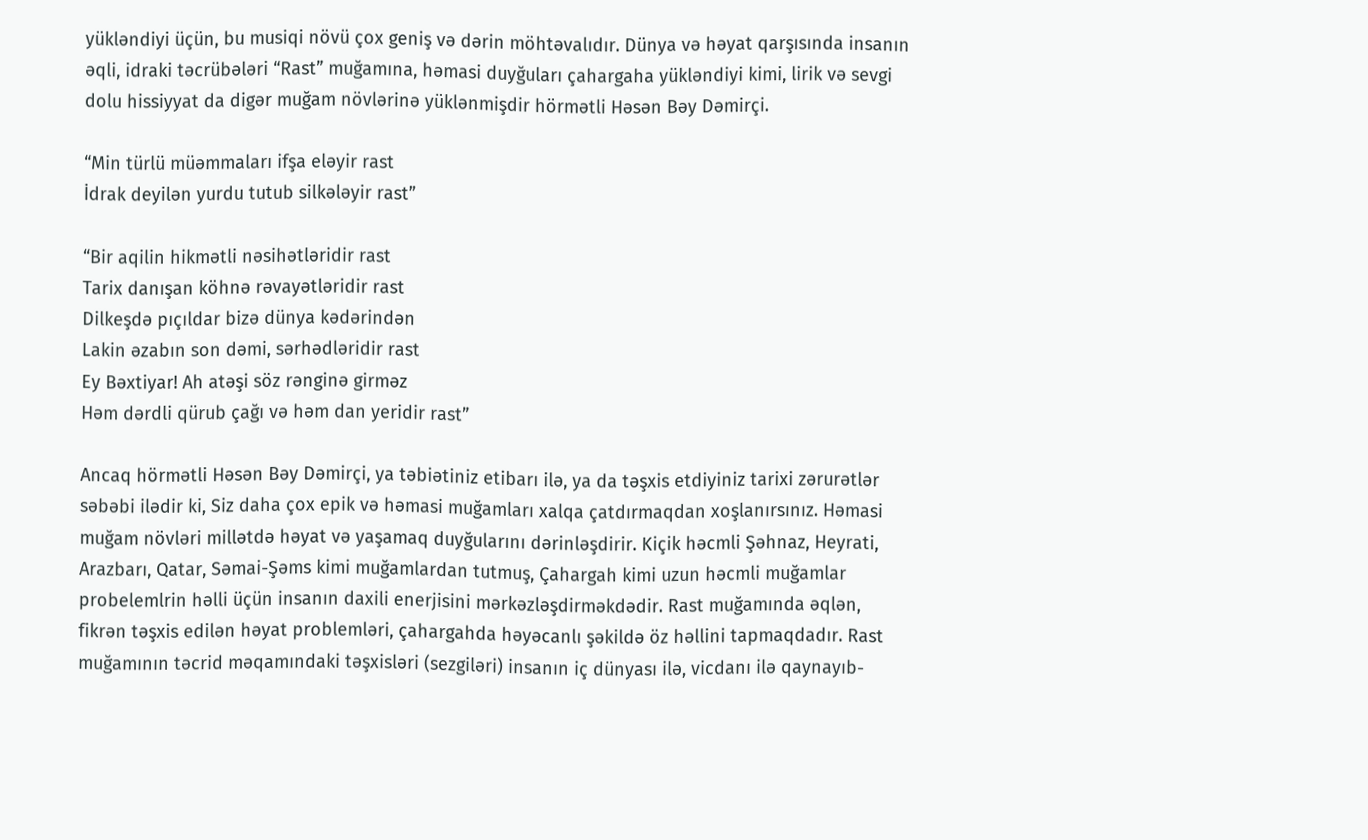yükləndiyi üçün, bu musiqi növü çox geniş və dərin möhtəvalıdır. Dünya və həyat qarşısında insanın əqli, idraki təcrübələri “Rast” muğamına, həmasi duyğuları çahargaha yükləndiyi kimi, lirik və sevgi dolu hissiyyat da digər muğam növlərinə yüklənmişdir hörmətli Həsən Bəy Dəmirçi.

“Min türlü müəmmaları ifşa eləyir rast
İdrak deyilən yurdu tutub silkələyir rast”

“Bir aqilin hikmətli nəsihətləridir rast
Tarix danışan köhnə rəvayətləridir rast
Dilkeşdə pıçıldar bizə dünya kədərindən
Lakin əzabın son dəmi, sərhədləridir rast
Ey Bəxtiyar! Ah atəşi söz rənginə girməz
Həm dərdli qürub çağı və həm dan yeridir rast”

Ancaq hörmətli Həsən Bəy Dəmirçi, ya təbiətiniz etibarı ilə, ya da təşxis etdiyiniz tarixi zərurətlər səbəbi ilədir ki, Siz daha çox epik və həmasi muğamları xalqa çatdırmaqdan xoşlanırsınız. Həmasi muğam növləri millətdə həyat və yaşamaq duyğularını dərinləşdirir. Kiçik həcmli Şəhnaz, Heyrati, Arazbarı, Qatar, Səmai-Şəms kimi muğamlardan tutmuş, Çahargah kimi uzun həcmli muğamlar probelemlrin həlli üçün insanın daxili enerjisini mərkəzləşdirməkdədir. Rast muğamında əqlən, fikrən təşxis edilən həyat problemləri, çahargahda həyəcanlı şəkildə öz həllini tapmaqdadır. Rast muğamının təcrid məqamındaki təşxisləri (sezgiləri) insanın iç dünyası ilə, vicdanı ilə qaynayıb-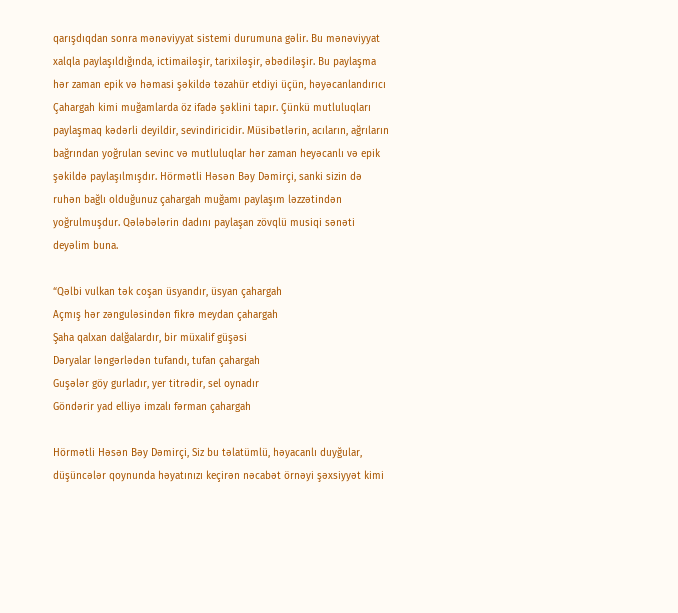qarışdıqdan sonra mənəviyyat sistemi durumuna gəlir. Bu mənəviyyat xalqla paylaşıldığında, ictimailəşir, tarixiləşir, əbədiləşir. Bu paylaşma hər zaman epik və həmasi şəkildə təzahür etdiyi üçün, həyəcanlandırıcı Çahargah kimi muğamlarda öz ifadə şəklini tapır. Çünkü mutluluqları paylaşmaq kədərli deyildir, sevindiricidir. Müsibətlərin, acıların, ağrıların bağrından yoğrulan sevinc və mutluluqlar hər zaman heyəcanlı və epik şəkildə paylaşılmışdır. Hörmətli Həsən Bəy Dəmirçi, sanki sizin də ruhən bağlı olduğunuz çahargah muğamı paylaşım ləzzətindən yoğrulmuşdur. Qələbələrin dadını paylaşan zövqlü musiqi sənəti deyəlim buna.

“Qəlbi vulkan tək coşan üsyandır, üsyan çahargah
Açmış hər zənguləsindən fikrə meydan çahargah
Şaha qalxan dalğalardır, bir müxalif güşəsi
Dəryalar ləngərlədən tufandı, tufan çahargah
Guşələr göy gurladır, yer titrədir, sel oynadır
Göndərir yad elliyə imzalı fərman çahargah

Hörmətli Həsən Bəy Dəmirçi, Siz bu təlatümlü, həyacanlı duyğular, düşüncələr qoynunda həyatınızı keçirən nəcabət örnəyi şəxsiyyət kimi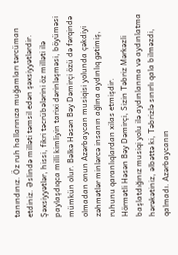tanındınız. Öz ruh hallarınıza muğamları tərcüman etdiniz. Əslində milləti təmsil edən şəxsiyyətlərdir. Şəxsiyyətlər, hissi, fikri təcrübələrini öz milləti ilə paylaşdıqca milli kimliyin tarixi dərinləşməsi, böyüməsi mümkün olur. Bəlkə Həsən Bəy Dəmirçi özü də fərqində olmadan onun Azərbaycan musiqisi yolunda çəkdiyi zəhmətlər minlərcə insanın ağlına aydınlıq gətimiş, ruhunu qaranlıqlardan xilas etmişdir.
Hörmətli Həsən Bəy Dəmirçi, Sizin Təbriz Mərkəzli başlatdığınız musiqi yolu ilə aydınlanma və aydınlatma hərəkətiniz, əlbəttə ki, Təbrizlə sınırlı qala bilməzdi, qalmadı. Azərbaycanın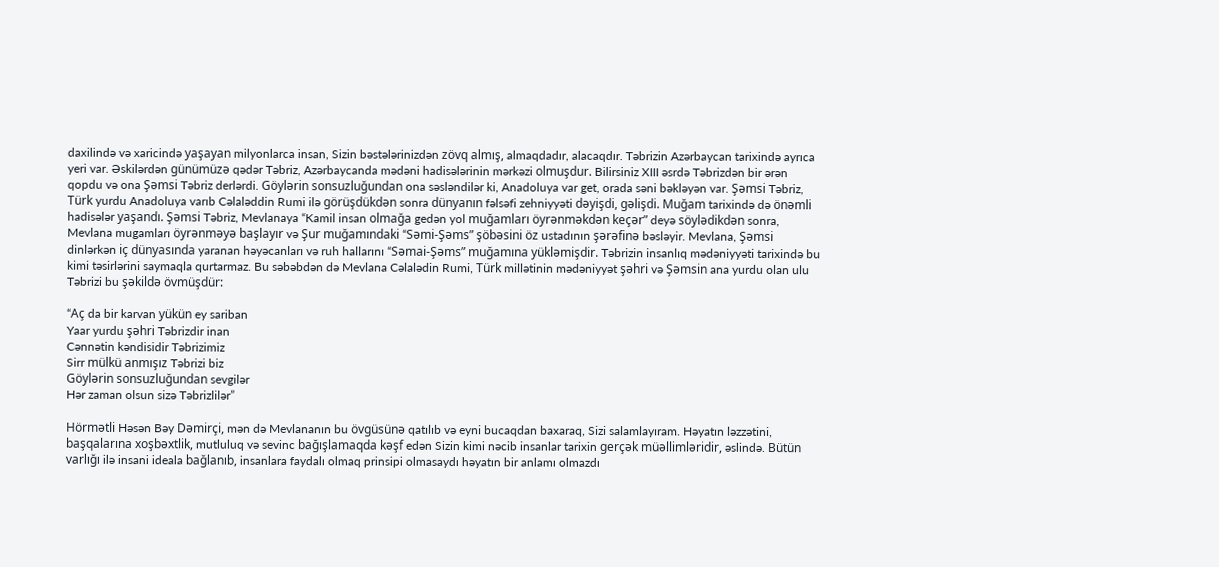daxilində və xaricində yaşayan milyonlarca insan, Sizin bəstələrinizdən zövq almış, almaqdadır, alacaqdır. Təbrizin Azərbaycan tarixində ayrıca yeri var. Əskilərdən günümüzə qədər Təbriz, Azərbaycanda mədəni hadisələrinin mərkəzi olmuşdur. Bilirsiniz XIII əsrdə Təbrizdən bir ərən qopdu və ona Şəmsi Təbriz derlərdi. Göylərin sonsuzluğundan ona səsləndilər ki, Anadoluya var get, orada səni bəkləyən var. Şəmsi Təbriz, Türk yurdu Anadoluya varıb Cəlaləddin Rumi ilə görüşdükdən sonra dünyanın fəlsəfi zehniyyəti dəyişdi, gəlişdi. Muğam tarixində də önəmli hadisələr yaşandı. Şəmsi Təbriz, Mevlanaya “Kamil insan olmağa gedən yol muğamları öyrənməkdən keçər” deyə söylədikdən sonra, Mevlana mugamları öyrənməyə başlayır və Şur muğamındaki “Səmi-Şəms” şöbəsini öz ustadının şərəfinə bəsləyir. Mevlana, Şəmsi dinlərkən iç dünyasında yaranan həyəcanları və ruh hallarını “Səmai-Şəms” muğamına yükləmişdir. Təbrizin insanlıq mədəniyyəti tarixində bu kimi təsirlərini saymaqla qurtarmaz. Bu səbəbdən də Mevlana Cəlalədin Rumi, Türk millətinin mədəniyyət şəhri və Şəmsin ana yurdu olan ulu Təbrizi bu şəkildə övmüşdür:

“Aç da bir karvan yükün ey sariban
Yaar yurdu şəhri Təbrizdir inan
Cənnətin kəndisidir Təbrizimiz
Sirr mülkü anmışız Təbrizi biz
Göylərin sonsuzluğundan sevgilər
Hər zaman olsun sizə Təbrizlilər”

Hörmətli Həsən Bəy Dəmirçi, mən də Mevlananın bu övgüsünə qatılıb və eyni bucaqdan baxaraq, Sizi salamlayıram. Həyatın ləzzətini, başqalarına xoşbəxtlik, mutluluq və sevinc bağışlamaqda kəşf edən Sizin kimi nəcib insanlar tarixin gerçək müəllimləridir, əslində. Bütün varlığı ilə insani ideala bağlanıb, insanlara faydalı olmaq prinsipi olmasaydı həyatın bir anlamı olmazdı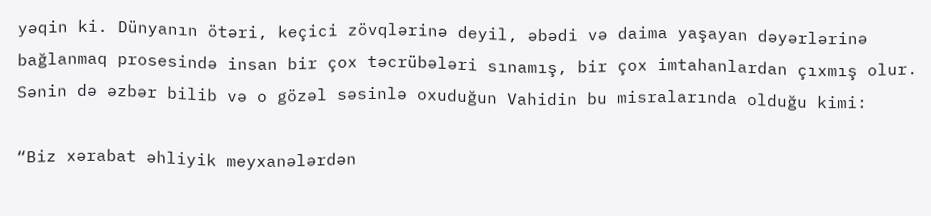yəqin ki. Dünyanın ötəri, keçici zövqlərinə deyil, əbədi və daima yaşayan dəyərlərinə bağlanmaq prosesində insan bir çox təcrübələri sınamış, bir çox imtahanlardan çıxmış olur. Sənin də əzbər bilib və o gözəl səsinlə oxuduğun Vahidin bu misralarında olduğu kimi:

“Biz xərabat əhliyik meyxanələrdən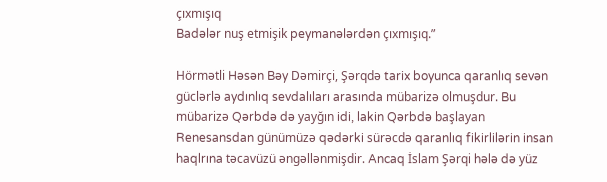çıxmışıq
Badələr nuş etmişik peymanələrdən çıxmışıq.”

Hörmətli Həsən Bəy Dəmirçi, Şərqdə tarix boyunca qaranlıq sevən güclərlə aydınlıq sevdalıları arasında mübarizə olmuşdur. Bu mübarizə Qərbdə də yayğın idi, lakin Qərbdə başlayan Renesansdan günümüzə qədərki sürəcdə qaranlıq fikirlilərin insan haqlrına təcavüzü əngəllənmişdir. Ancaq İslam Şərqi hələ də yüz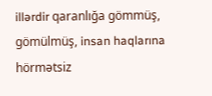illərdir qaranlığa gömmüş, gömülmüş, insan haqlarına hörmətsiz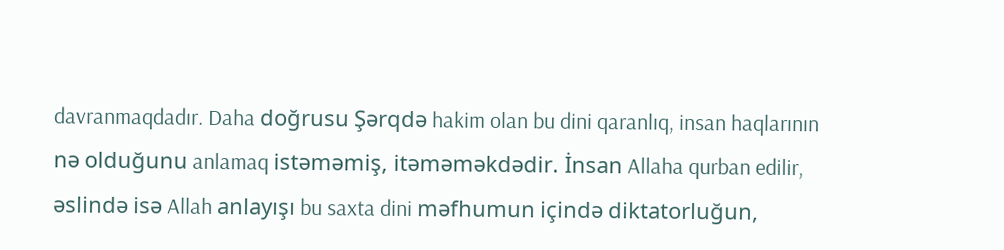davranmaqdadır. Daha doğrusu Şərqdə hakim olan bu dini qaranlıq, insan haqlarının nə olduğunu anlamaq istəməmiş, itəməməkdədir. İnsan Allaha qurban edilir, əslində isə Allah anlayışı bu saxta dini məfhumun içində diktatorluğun,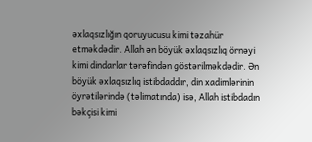əxlaqsızlığın qoruyucusu kimi təzahür etməkdədir. Allah ən böyük əxlaqsızlıq örnəyi kimi dindarlar tərəfindən göstərilməkdədir. Ən böyük əxlaqsızlıq istibdaddır, din xadimlərinin öyrətilərində (təlimatında) isə, Allah istibdadın bəkçisi kimi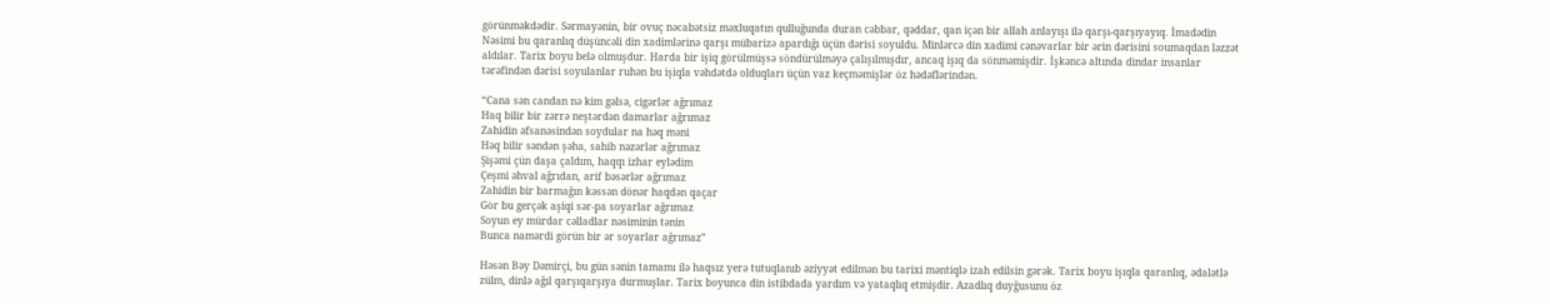görünməkdədir. Sərmayənin, bir ovuç nəcabətsiz məxluqatın qulluğunda duran cəbbar, qəddar, qan içən bir allah anlayışı ilə qarşı-qarşıyayıq. İmadədin Nəsimi bu qaranlıq düşüncəli din xadimlərinə qarşı mübarizə apardığı üçün dərisi soyuldu. Minlərcə din xadimi cənəvarlar bir ərin dərisini soumaqdan ləzzət aldılar. Tarix boyu belə olmuşdur. Harda bir işiq görülmüşsə söndürülməyə çalışılmışdır, ancaq işıq da sönməmişdir. İşkəncə altında dindar insanlar tərəfindən dərisi soyulanlar ruhən bu işiqla vəhdətdə olduqları üçün vaz keçməmişlər öz hədəflərindən.

“Cana sən candan nə kim gəlsə, cigərlər ağrımaz
Haq bilir bir zərrə neştərdən damarlar ağrımaz
Zahidin əfsanəsindən soydular na həq məni
Həq bilir səndən şəha, sahib nəzərlər ağrımaz
Şişəmi çün daşa çaldım, haqqı izhar eylədim
Çeşmi əhval ağrıdan, arif bəsərlər ağrımaz
Zahidin bir barmağın kəssən dönər haqdən qaçar
Gör bu gerçək aşiqi sər-pa soyarlar ağrımaz
Soyun ey mürdar cəlladlar nəsiminin tənin
Bunca namərdi görün bir ər soyarlar ağrımaz”

Həsən Bəy Dəmirçi, bu gün sənin tamamı ilə haqsız yerə tutuqlanıb əziyyət edilmən bu tarixi məntiqlə izah edilsin gərək. Tarix boyu işıqla qaranlıq, ədalətlə zülm, dinlə ağıl qarşıqarşıya durmuşlar. Tarix boyunca din istibdada yardım və yataqlıq etmişdir. Azadlıq duyğusunu öz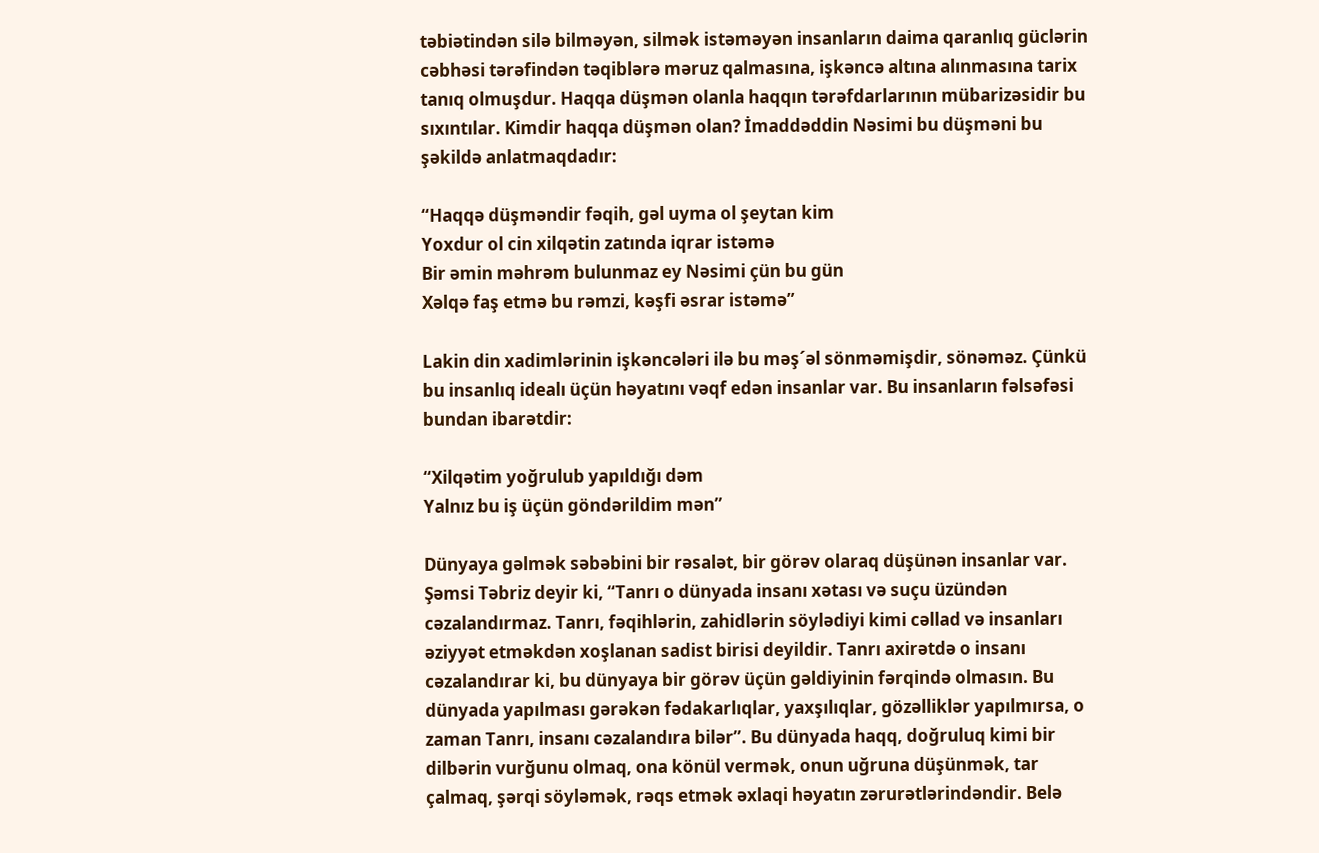təbiətindən silə bilməyən, silmək istəməyən insanların daima qaranlıq güclərin cəbhəsi tərəfindən təqiblərə məruz qalmasına, işkəncə altına alınmasına tarix tanıq olmuşdur. Haqqa düşmən olanla haqqın tərəfdarlarının mübarizəsidir bu sıxıntılar. Kimdir haqqa düşmən olan? İmaddəddin Nəsimi bu düşməni bu şəkildə anlatmaqdadır:

“Haqqə düşməndir fəqih, gəl uyma ol şeytan kim
Yoxdur ol cin xilqətin zatında iqrar istəmə
Bir əmin məhrəm bulunmaz ey Nəsimi çün bu gün
Xəlqə faş etmə bu rəmzi, kəşfi əsrar istəmə”

Lakin din xadimlərinin işkəncələri ilə bu məş´əl sönməmişdir, sönəməz. Çünkü bu insanlıq idealı üçün həyatını vəqf edən insanlar var. Bu insanların fəlsəfəsi bundan ibarətdir:

“Xilqətim yoğrulub yapıldığı dəm
Yalnız bu iş üçün göndərildim mən”

Dünyaya gəlmək səbəbini bir rəsalət, bir görəv olaraq düşünən insanlar var. Şəmsi Təbriz deyir ki, “Tanrı o dünyada insanı xətası və suçu üzündən cəzalandırmaz. Tanrı, fəqihlərin, zahidlərin söylədiyi kimi cəllad və insanları əziyyət etməkdən xoşlanan sadist birisi deyildir. Tanrı axirətdə o insanı cəzalandırar ki, bu dünyaya bir görəv üçün gəldiyinin fərqində olmasın. Bu dünyada yapılması gərəkən fədakarlıqlar, yaxşılıqlar, gözəlliklər yapılmırsa, o zaman Tanrı, insanı cəzalandıra bilər”. Bu dünyada haqq, doğruluq kimi bir dilbərin vurğunu olmaq, ona könül vermək, onun uğruna düşünmək, tar çalmaq, şərqi söyləmək, rəqs etmək əxlaqi həyatın zərurətlərindəndir. Belə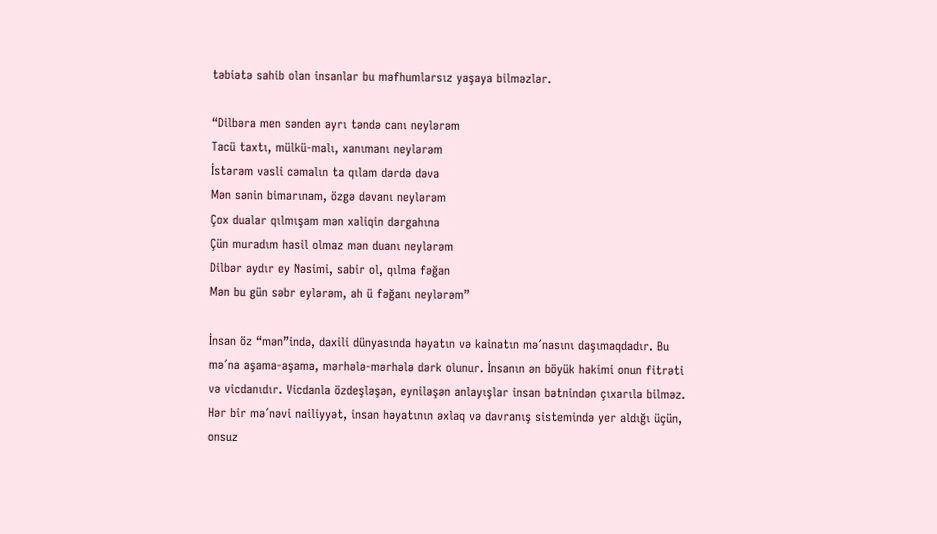təbiətə sahib olan insanlar bu məfhumlarsız yaşaya bilməzlər.

“Dilbəra men sənden ayrı təndə canı neylərəm
Tacü taxtı, mülkü-malı, xanımanı neylərəm
İstərəm vəsli cəmalın ta qılam dərdə dəva
Mən sənin bimarınam, özgə dəvanı neylərəm
Çox dualar qılmışam mən xaliqin dərgahına
Çün muradım hasil olmaz mən duanı neylərəm
Dilbər aydır ey Nəsimi, sabir ol, qılma fəğan
Mən bu gün səbr eylərəm, ah ü fəğanı neylərəm”

İnsan öz “mən”ində, daxili dünyasında həyatın və kainatın mə´nasını daşımaqdadır. Bu mə´na aşama-aşama, mərhələ-mərhələ dərk olunur. İnsanın ən böyük hakimi onun fitrəti və vicdanıdır. Vicdanla özdeşləşən, eyniləşən anlayışlar insan bətnindən çıxarıla bilməz. Hər bir mə´nəvi nailiyyət, insan həyatının əxlaq və davranış sistemində yer aldığı üçün, onsuz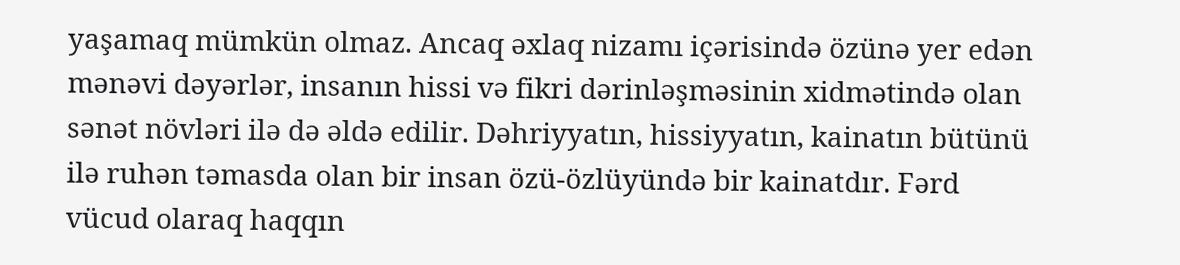yaşamaq mümkün olmaz. Ancaq əxlaq nizamı içərisində özünə yer edən mənəvi dəyərlər, insanın hissi və fikri dərinləşməsinin xidmətində olan sənət növləri ilə də əldə edilir. Dəhriyyatın, hissiyyatın, kainatın bütünü ilə ruhən təmasda olan bir insan özü-özlüyündə bir kainatdır. Fərd vücud olaraq haqqın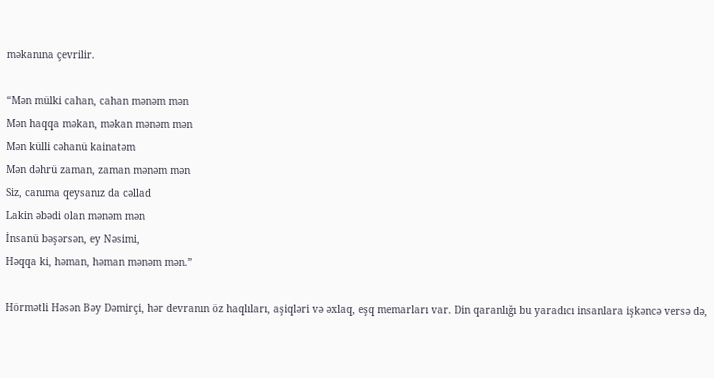məkanına çevrilir.

“Mən mülki cahan, cahan mənəm mən
Mən haqqa məkan, məkan mənəm mən
Mən külli cəhanü kainatəm
Mən dəhrü zaman, zaman mənəm mən
Siz, canıma qeysanız da cəllad
Lakin əbədi olan mənəm mən
İnsanü bəşərsən, ey Nəsimi,
Həqqa ki, həman, həman mənəm mən.”

Hörmətli Həsən Bəy Dəmirçi, hər devranın öz haqlıları, aşiqləri və əxlaq, eşq memarları var. Din qaranlığı bu yaradıcı insanlara işkəncə versə də,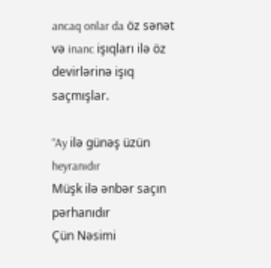ancaq onlar da öz sənət və inanc işıqları ilə öz devirlərinə işıq saçmışlar.

“Ay ilə günəş üzün heyranıdır
Müşk ilə ənbər saçın pərhanıdır
Çün Nəsimi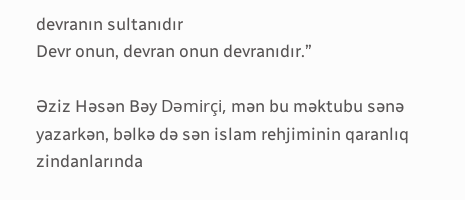devranın sultanıdır
Devr onun, devran onun devranıdır.”

Əziz Həsən Bəy Dəmirçi, mən bu məktubu sənə yazarkən, bəlkə də sən islam rehjiminin qaranlıq zindanlarında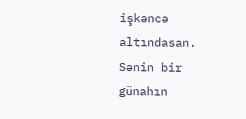işkəncə altındasan. Sənin bir günahın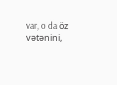var, o da öz vətənini,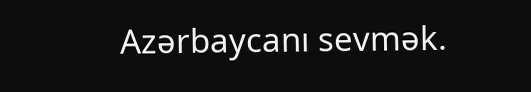Azərbaycanı sevmək.